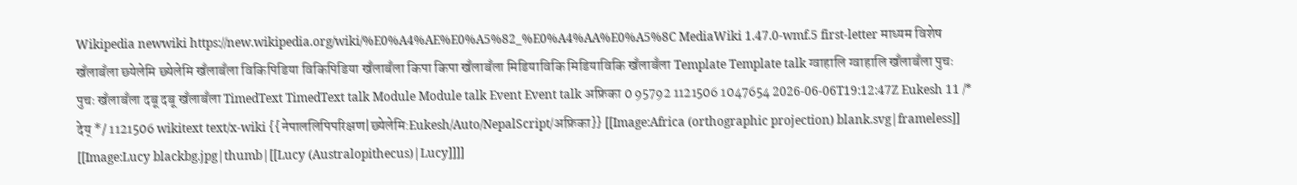Wikipedia newwiki https://new.wikipedia.org/wiki/%E0%A4%AE%E0%A5%82_%E0%A4%AA%E0%A5%8C MediaWiki 1.47.0-wmf.5 first-letter माध्यम विशेष खँलाबँला छ्येलेमि छ्येलेमि खँलाबँला विकिपिडिया विकिपिडिया खँलाबँला किपा किपा खँलाबँला मिडियाविकि मिडियाविकि खँलाबँला Template Template talk ग्वाहालि ग्वाहालि खँलाबँला पुचः पुचः खँलाबँला दबू दबू खँलाबँला TimedText TimedText talk Module Module talk Event Event talk अफ्रिका 0 95792 1121506 1047654 2026-06-06T19:12:47Z Eukesh 11 /* देय् */ 1121506 wikitext text/x-wiki {{नेपाललिपिपरिक्षण|छ्येलेमि:Eukesh/Auto/NepalScript/अफ्रिका}} [[Image:Africa (orthographic projection) blank.svg|frameless]] [[Image:Lucy blackbg.jpg|thumb|[[Lucy (Australopithecus)|Lucy]]]]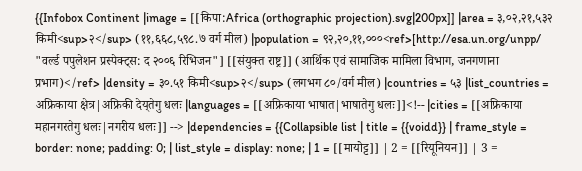{{Infobox Continent |image = [[किपा:Africa (orthographic projection).svg|200px]] |area = ३,०२,२१,५३२ किमी<sup>२</sup> (११,६६८,५९८.७ वर्ग मील) |population = ९२,२०,११,०००<ref>[http://esa.un.org/unpp/ "वर्ल्ड पपुलेशन प्रस्पेक्ट्स: द २००६ रिभिजन"] [[संयुक्त राष्ट्र]] (आर्थिक एवं सामाजिक मामिला विभाग, जनगणाना प्रभाग)</ref> |density = ३०.५१ किमी<sup>२</sup> (लगभग ८०/वर्ग मील) |countries = ५३ |list_countries = अफ्रिकाया क्षेत्र|अफ्रिकी देय्‌तेगु धलः |languages = [[अफ्रिकाया भाषात|भाषातेगु धलः]]<!-- |cities = [[अफ्रिकाया महानगरतेगु धलः|नगरीय धलः]] --> |dependencies = {{Collapsible list | title = {{voidd}} | frame_style = border: none; padding: 0; | list_style = display: none; | 1 = [[मायोट्ट]] | 2 = [[रियूनियन]] | 3 =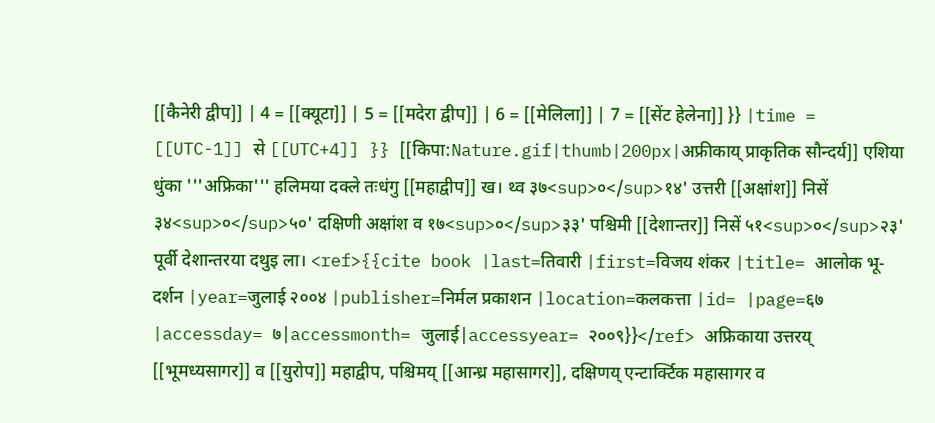[[कैनेरी द्वीप]] | 4 = [[क्यूटा]] | 5 = [[मदेरा द्वीप]] | 6 = [[मेलिला]] | 7 = [[सेंट हेलेना]] }} |time = [[UTC-1]] से [[UTC+4]] }} [[किपा:Nature.gif|thumb|200px|अफ्रीकाय् प्राकृतिक सौन्दर्य]] एशिया धुंका '''अफ्रिका''' हलिमया दक्ले तःधंगु [[महाद्वीप]] ख। थ्व ३७<sup>०</sup>१४' उत्तरी [[अक्षांश]] निसें ३४<sup>०</sup>५०' दक्षिणी अक्षांश व १७<sup>०</sup>३३' पश्चिमी [[देशान्तर]] निसें ५१<sup>०</sup>२३' पूर्वी देशान्तरया दथुइ ला। <ref>{{cite book |last=तिवारी |first=विजय शंकर |title= आलोक भू-दर्शन |year=जुलाई २००४ |publisher=निर्मल प्रकाशन |location=कलकत्ता |id= |page=६७ |accessday= ७|accessmonth= जुलाई|accessyear= २००९}}</ref> अफ्रिकाया उत्तरय् [[भूमध्यसागर]] व [[युरोप]] महाद्वीप, पश्चिमय् [[आन्ध्र महासागर]], दक्षिणय् एन्टार्क्टिक महासागर व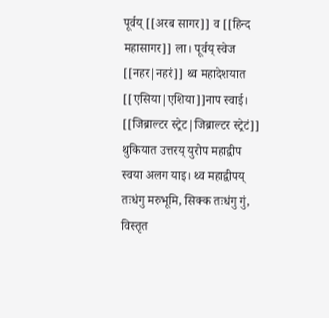पूर्वय् [[अरब सागर]] व [[हिन्द महासागर]] ला। पूर्वय् स्वेज [[नहर|नहरं]] थ्व महादेशयात [[एसिया|एशिया]]नाप स्वाई। [[जिब्राल्टर स्ट्रेट|जिब्राल्टर स्ट्रेटं]] थुकियात उत्तरय् युरोप महाद्वीप स्वया अलग याइ। थ्व महाद्वीपय् तःधंगु मरुभूमि, सिक्क तःधंगु गुं, विस्तृत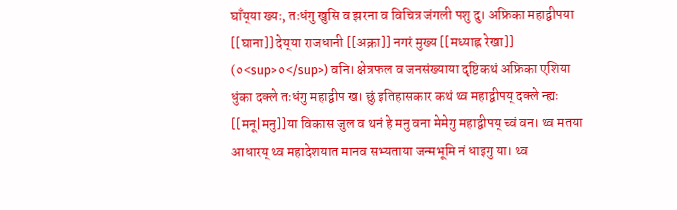घाँय्‌या ख्यः, तःधंगु खुसि व झरना व विचित्र जंगली पशु दु। अफ्रिका महाद्वीपया [[घाना]] देय्‌या राजधानी [[अक्रा]] नगरं मुख्य [[मध्याह्न रेखा]] (०<sup>०</sup>) वनि। क्षेत्रफल व जनसंख्‍याया दृष्टिकथं अफ्रिका एशिया धुंका दक्ले तःधंगु महाद्वीप ख। छुं इतिहासकार कथं थ्व महाद्वीपय् दक्ले न्ह्यः [[मनू|मनु]]या विकास जुल व थनं हे मनु वना मेमेगु महाद्वीपय् च्वं वन। थ्व मतया आधारय् थ्व महादेशयात मानव सभ्‍यताया जन्‍मभूमि नं धाइगु या। थ्व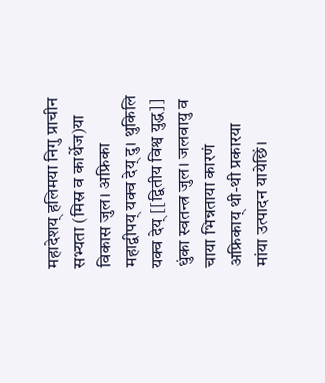महादेशय् हलिमया निगु प्राचीन सभ्यता (मिस्र व कार्थेज)या विकास जुल। अफ्रिका महाद्वीपय् यक्व देय्‌ दु। थुकिलि यक्व देय्‌ [[द्वितीय विश्व युद्ध]] धुंका स्वतन्त्र जुल। जलवायु व चाया भिन्नताया कारणं अफ्रिकाय् थी-थी प्रकारया मांया उत्पादन यायेछिं।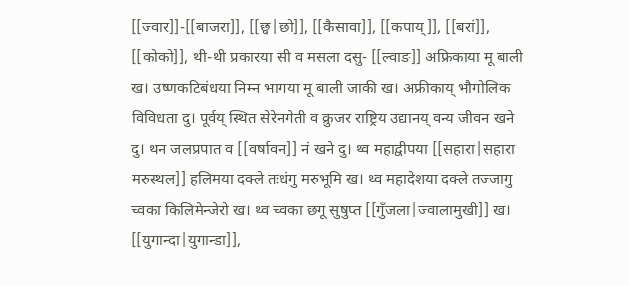[[ज्वार]]-[[बाजरा]], [[छ्व|छो]], [[कैसावा]], [[कपाय्‌]], [[बरां]], [[कोको]], थी-थी प्रकारया सी व मसला दसु- [[ल्वाङ]] अफ्रिकाया मू बाली ख। उष्णकटिबंधया निम्न भागया मू बाली जाकी ख। अफ्रीकाय् भौगोलिक विविधता दु। पूर्वय् स्थित सेरेनगेती व क्रुजर राष्ट्रिय उद्यानय् वन्‍य जीवन खने दु। थन जलप्रपात व [[वर्षावन]] नं खने दु। थ्व महाद्वीपया [[सहारा|सहारा मरुस्‍थल]] हलिमया दक्ले तःधंगु मरुभूमि ख। थ्व महादेशया दक्ले तज्जागु च्वका किलिमेन्जेरो ख। थ्व च्वका छगू सुषुप्‍त [[गुँजला|ज्वालामुखी]] ख। [[युगान्दा|युगान्डा]],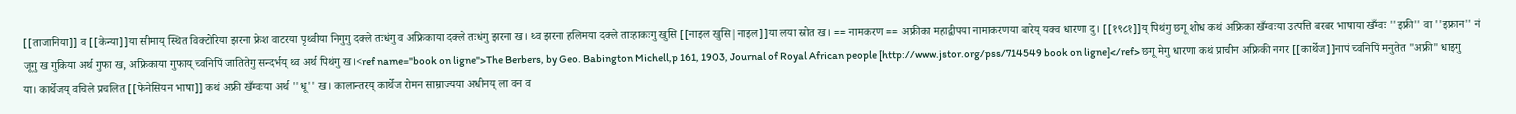[[ताजानिया]] व [[केन्या]]या सीमाय् स्थित विक्‍टोरिया झरना फ्रेश वाटरया पृथ्वीया निगुगु दक्ले तःधंगु व अफ्रिकाया दक्ले तःधंगु झरना ख। थ्व झरना हलिमया दक्ले ताःहाकःगु खुसि [[नाइल खुसि|नाइल]]या लया स्रोत ख। == नामकरण == अफ्रीका महाद्वीपया नामाकरणया बारेय् यक्व धारणा दु। [[१९८१]]य् पिथंगु छगू शोध कथं अफ्रिका खँग्वःया उत्पत्ति बरबर भाषाया खँग्वः ''इफ्री'' वा ''इफ्रान'' नं जूगु ख गुकिया अर्थ गुफा ख, अफ्रिकाया गुफाय् च्वनिपिं जातितेगु सन्दर्भय् थ्व अर्थ पिथंगु ख।<ref name="book on ligne">The Berbers, by Geo. Babington Michell,p 161, 1903, Journal of Royal African people [http://www.jstor.org/pss/714549 book on ligne]</ref> छगू मेगु धारणा कथं प्राचीन अफ्रिकी नगर [[कार्थेज]]नापं च्वनिपिं मनुतेत "अफ्री" धाइगु या। कार्थेजय् वचिले प्रचलित [[फेनेसियन भाषा]] कथं अफ्री खँग्वःया अर्थ ''धू'' ख। कालान्तरय् कार्थेज रोमन साम्राज्यया अधीनय् ला वन व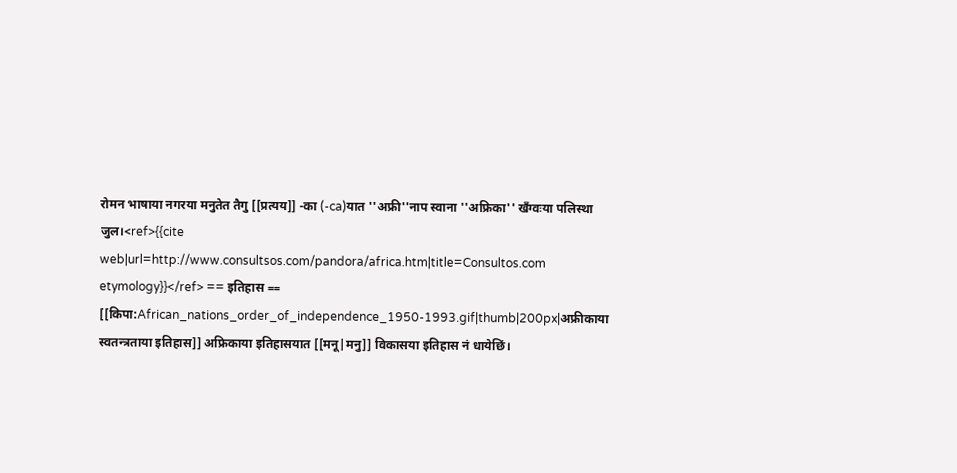रोमन भाषाया नगरया मनुतेत तैगु [[प्रत्यय]] -का (-ca)यात ''अफ्री''नाप स्वाना ''अफ्रिका'' खँग्वःया पलिस्था जुल।<ref>{{cite web|url=http://www.consultsos.com/pandora/africa.htm|title=Consultos.com etymology}}</ref> == इतिहास == [[किपा:African_nations_order_of_independence_1950-1993.gif|thumb|200px|अफ्रीकाया स्वतन्त्रताया इतिहास]] अफ्रिकाया इतिहासयात [[मनू|मनु]] विकासया इतिहास नं धायेछिं।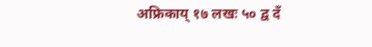अफ्रिकाय् १७ लखः ५० द्व दँ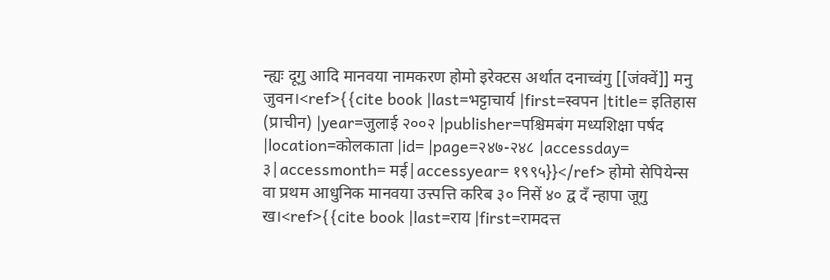न्ह्यः दूगु आदि मानवया नामकरण होमो इरेक्टस अर्थात दनाच्वंगु [[जंक्वें]] मनु जुवन।<ref>{{cite book |last=भट्टाचार्य |first=स्वपन |title= इतिहास (प्राचीन) |year=जुलाई २००२ |publisher=पश्चिमबंग मध्यशिक्षा पर्षद |location=कोलकाता |id= |page=२४७-२४८ |accessday= ३|accessmonth= मई|accessyear= १९९५}}</ref> होमो सेपियेन्स वा प्रथम आधुनिक मानवया उत्त्पत्ति करिब ३० निसें ४० द्व दँ न्हापा जूगु ख।<ref>{{cite book |last=राय |first=रामदत्त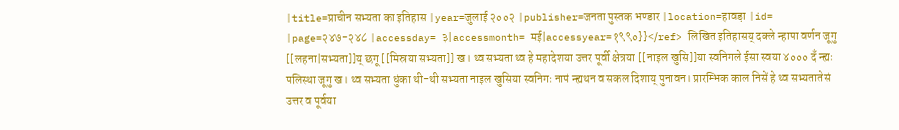|title=प्राचीन सभ्यता का इतिहास |year=जुलाई २००२ |publisher=जनता पुस्तक भण्डार |location=हावड़ा |id= |page=२४७-२४८ |accessday= ३|accessmonth= मई|accessyear=१९९०}}</ref> लिखित इतिहासय् दक्ले न्हापा वर्णन जूगु [[लहना|सभ्यता]]य् छगू [[मिस्रया सभ्यता]] ख। थ्व सभ्यता थ्व हे महादेशया उत्तर पूर्वी क्षेत्रया [[नाइल खुसि]]या स्वनिगले ईसा स्वया ४००० दँ न्ह्यः पलिस्था जूगु ख। थ्व सभ्यता धुंका थी-थी सभ्यता नाइल खुसिया स्वनिगः नापं न्ह्यथन व सकल दिशाय् पुनावन। प्रारम्भिक काल निसें हे थ्व सभ्यतातेसं उत्तर व पूर्वया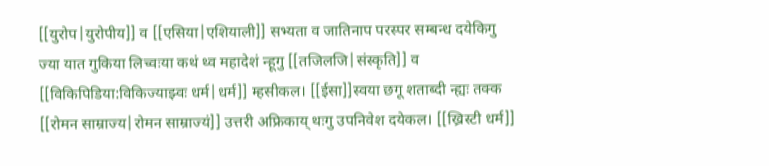[[युरोप|युरोपीय]] व [[एसिया|एशियाली]] सभ्यता व जातिनाप परस्पर सम्बन्ध दयेकिगु ज्या यात गुकिया लिच्वःया कथं थ्व महादेशं न्हूगु [[तजिलजि|संस्कृति]] व [[विकिपिडिया:विकिज्याझ्वः धर्म|धर्म]] म्हसीकल। [[ईसा]]स्वया छगू शताब्दी न्ह्यः तक्क [[रोमन साम्राज्य|रोमन साम्राज्यं]] उत्तरी अफ्रिकाय् थःगु उपनिवेश दयेकल। [[ख्रिस्टी धर्म]]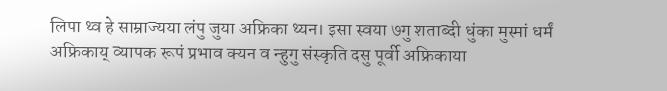लिपा थ्व हे साम्राज्यया लंपु जुया अफ्रिका थ्यन। इसा स्वया ७गु शताब्दी धुंका मुस्मां धर्मं अफ्रिकाय् व्यापक रूपं प्रभाव क्यन व न्हुगु संस्कृति दसु पूर्वी अफ्रिकाया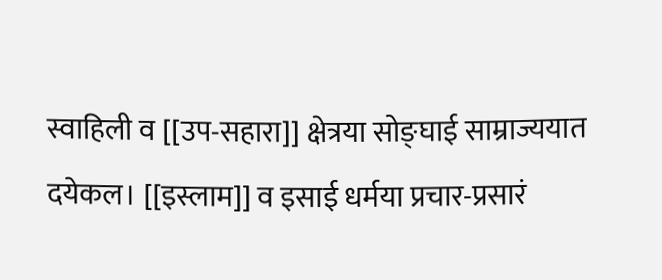स्वाहिली व [[उप-सहारा]] क्षेत्रया सोङ्घाई साम्राज्ययात दयेकल। [[इस्लाम]] व इसाई धर्मया प्रचार-प्रसारं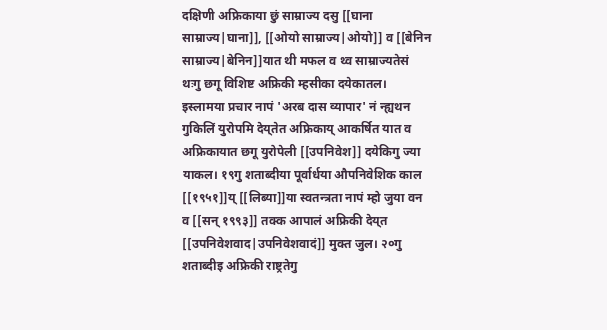दक्षिणी अफ्रिकाया छुं साम्राज्य दसु [[घाना साम्राज्य|घाना]], [[ओयो साम्राज्य|ओयो]] व [[बेनिन साम्राज्य|बेनिन]]यात थी मफल व थ्व साम्राज्यतेसं थःगु छगू विशिष्ट अफ्रिकी म्हसीका दयेकातल। इस्लामया प्रचार नापं 'अरब दास व्यापार' नं न्ह्यथन गुकिलिं युरोपमि देय्‌तेत अफ्रिकाय् आकर्षित यात व अफ्रिकायात छगू युरोपेली [[उपनिवेश]] दयेकिगु ज्या याकल। १९गु शताब्दीया पूर्वार्धया औपनिवेशिक काल [[१९५१]]य् [[लिब्या]]या स्वतन्त्रता नापं म्हो जुया वन व [[सन् १९९३]] तक्क आपालं अफ्रिकी देय्‌त [[उपनिवेशवाद|उपनिवेशवादं]] मुक्त जुल। २०गु शताब्दीइ अफ्रिकी राष्ट्रतेगु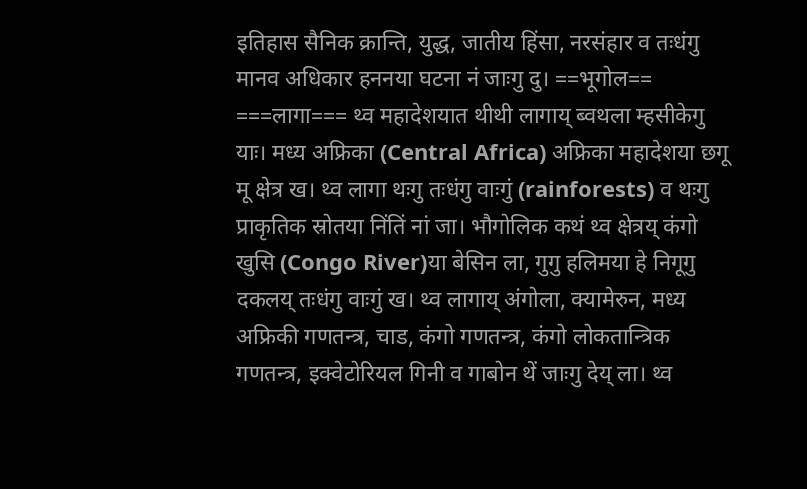इतिहास सैनिक क्रान्ति, युद्ध, जातीय हिंसा, नरसंहार व तःधंगु मानव अधिकार हननया घटना नं जाःगु दु। ==भूगोल== ===लागा=== थ्व महादेशयात थीथी लागाय् ब्वथला म्हसीकेगु याः। मध्य अफ्रिका (Central Africa) अफ्रिका महादेशया छगू मू क्षेत्र ख। थ्व लागा थःगु तःधंगु वाःगुं (rainforests) व थःगु प्राकृतिक स्रोतया निंतिं नां जा। भौगोलिक कथं थ्व क्षेत्रय् कंगो खुसि (Congo River)या बेसिन ला, गुगु हलिमया हे निगूगु दकलय् तःधंगु वाःगुं ख। थ्व लागाय् अंगोला, क्यामेरुन, मध्य अफ्रिकी गणतन्त्र, चाड, कंगो गणतन्त्र, कंगो लोकतान्त्रिक गणतन्त्र, इक्वेटोरियल गिनी व गाबोन थें जाःगु देय् ला। थ्व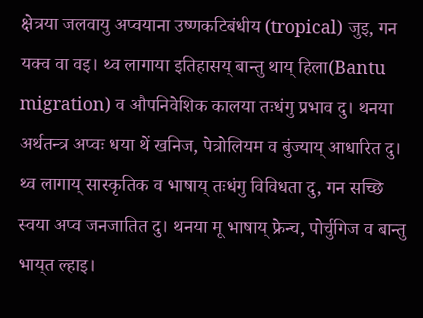क्षेत्रया जलवायु अप्वयाना उष्णकटिबंधीय (tropical) जुइ, गन यक्व वा वइ। थ्व लागाया इतिहासय् बान्तु थाय् हिला(Bantu migration) व औपनिवेशिक कालया तःधंगु प्रभाव दु। थनया अर्थतन्त्र अप्वः धया थें खनिज, पेत्रोलियम व बुंज्याय् आधारित दु। थ्व लागाय् सास्कृतिक व भाषाय् तःधंगु विविधता दु, गन सच्छि स्वया अप्व जनजातित दु। थनया मू भाषाय् फ्रेन्च, पोर्चुगिज व बान्तु भाय्‌त ल्हाइ।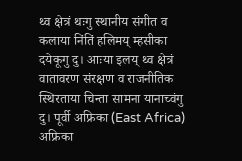थ्व क्षेत्रं थःगु स्थानीय संगीत व कलाया निंतिं हलिमय् म्हसीका दयेकूगु दु। आःया इलय् थ्व क्षेत्रं वातावरण संरक्षण व राजनीतिक स्थिरताया चिन्ता सामना यानाच्वंगु दु। पूर्वी अफ्रिका (East Africa) अफ्रिका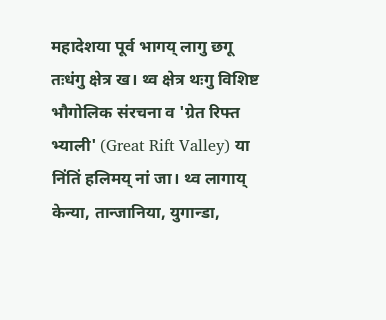महादेशया पूर्व भागय् लागु छगू तःधंगु क्षेत्र ख। थ्व क्षेत्र थःगु विशिष्ट भौगोलिक संरचना व 'ग्रेत रिफ्त भ्याली' (Great Rift Valley) या निंतिं हलिमय् नां जा। थ्व लागाय् केन्या, तान्जानिया, युगान्डा,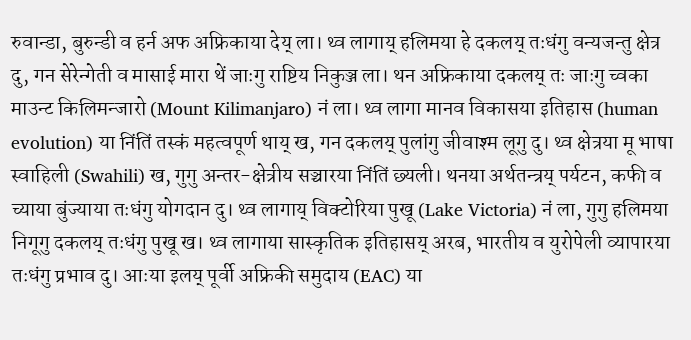रुवान्डा, बुरुन्डी व हर्न अफ अफ्रिकाया देय् ला। थ्व लागाय् हलिमया हे दकलय् तःधंगु वन्यजन्तु क्षेत्र दु, गन सेरेन्गेती व मासाई मारा थें जाःगु राष्टिय निकुञ्ज ला। थन अफ्रिकाया दकलय् तः जाःगु च्वका माउन्ट किलिमन्जारो (Mount Kilimanjaro) नं ला। थ्व लागा मानव विकासया इतिहास (human evolution) या निंतिं तस्कं महत्वपूर्ण थाय् ख, गन दकलय् पुलांगु जीवाश्म लूगु दु। थ्व क्षेत्रया मू भाषा स्वाहिली (Swahili) ख, गुगु अन्तर-क्षेत्रीय सञ्चारया निंतिं छ्यली। थनया अर्थतन्त्रय् पर्यटन, कफी व च्याया बुंज्याया तःधंगु योगदान दु। थ्व लागाय् विक्टोरिया पुखू (Lake Victoria) नं ला, गुगु हलिमया निगूगु दकलय् तःधंगु पुखू ख। थ्व लागाया सास्कृतिक इतिहासय् अरब, भारतीय व युरोपेली व्यापारया तःधंगु प्रभाव दु। आःया इलय् पूर्वी अफ्रिकी समुदाय (EAC) या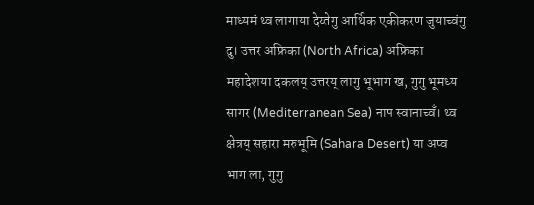माध्यमं थ्व लागाया देय्तेगु आर्थिक एकीकरण जुयाच्वंगु दु। उत्तर अफ्रिका (North Africa) अफ्रिका महादेशया दकलय् उत्तरय् लागु भूभाग ख, गुगु भूमध्य सागर (Mediterranean Sea) नाप स्वानाच्वँ। थ्व क्षेत्रय् सहारा मरुभूमि (Sahara Desert) या अप्व भाग ला, गुगु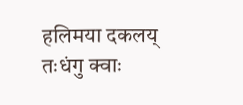हलिमया दकलय् तःधंगु क्वाः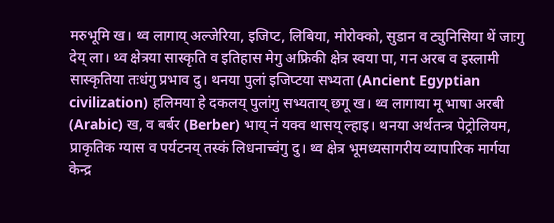मरुभूमि ख। थ्व लागाय् अल्जेरिया, इजिप्ट, लिबिया, मोरोक्को, सुडान व ट्युनिसिया थें जाःगु देय् ला। थ्व क्षेत्रया सास्कृति व इतिहास मेगु अफ्रिकी क्षेत्र स्वया पा, गन अरब व इस्लामी सास्कृतिया तःधंगु प्रभाव दु। थनया पुलां इजिप्टया सभ्यता (Ancient Egyptian civilization) हलिमया हे दकलय् पुलांगु सभ्यताय् छगू ख। थ्व लागाया मू भाषा अरबी (Arabic) ख, व बर्बर (Berber) भाय् नं यक्व थासय् ल्हाइ। थनया अर्थतन्त्र पेट्रोलियम, प्राकृतिक ग्यास व पर्यटनय् तस्कं लिधनाच्वंगु दु। थ्व क्षेत्र भूमध्यसागरीय व्यापारिक मार्गया केन्द्र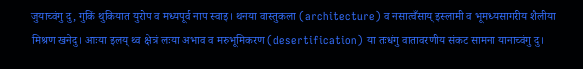जुयाच्वंगु दु, गुकिं थुकियात युरोप व मध्यपूर्व नाप स्वाइ। थनया वास्तुकला (architecture) व नसात्वँसाय् इस्लामी व भूमध्यसागरीय शैलीया मिश्रण खनेदु। आःया इलय् थ्व क्षेत्रं लःया अभाव व मरुभूमिकरण (desertification) या तःधंगु वातावरणीय संकट सामना यानाच्वंगु दु।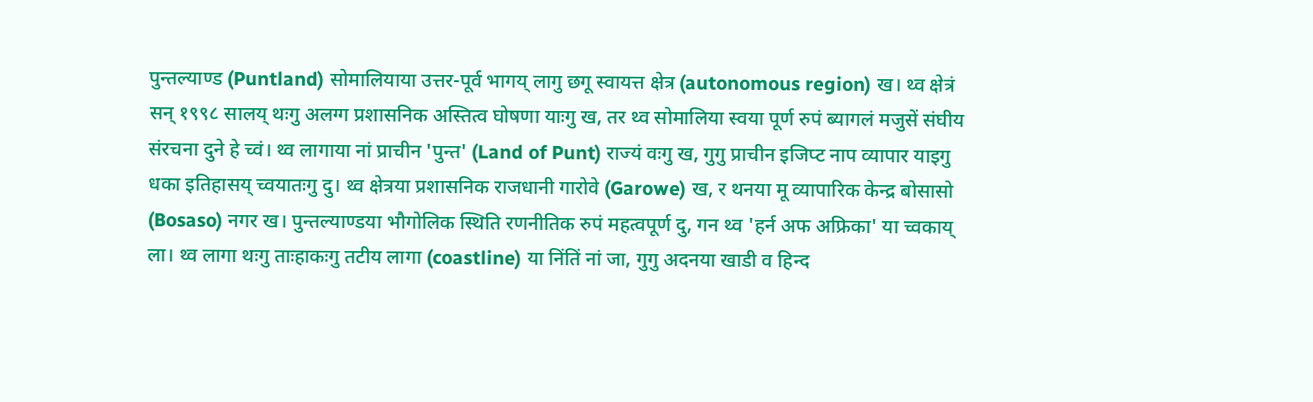पुन्तल्याण्ड (Puntland) सोमालियाया उत्तर-पूर्व भागय् लागु छगू स्वायत्त क्षेत्र (autonomous region) ख। थ्व क्षेत्रं सन् १९९८ सालय् थःगु अलग्ग प्रशासनिक अस्तित्व घोषणा याःगु ख, तर थ्व सोमालिया स्वया पूर्ण रुपं ब्यागलं मजुसें संघीय संरचना दुने हे च्वं। थ्व लागाया नां प्राचीन 'पुन्त' (Land of Punt) राज्यं वःगु ख, गुगु प्राचीन इजिप्ट नाप व्यापार याइगु धका इतिहासय् च्वयातःगु दु। थ्व क्षेत्रया प्रशासनिक राजधानी गारोवे (Garowe) ख, र थनया मू व्यापारिक केन्द्र बोसासो (Bosaso) नगर ख। पुन्तल्याण्डया भौगोलिक स्थिति रणनीतिक रुपं महत्वपूर्ण दु, गन थ्व 'हर्न अफ अफ्रिका' या च्वकाय् ला। थ्व लागा थःगु ताःहाकःगु तटीय लागा (coastline) या निंतिं नां जा, गुगु अदनया खाडी व हिन्द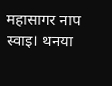महासागर नाप स्वाइ। थनया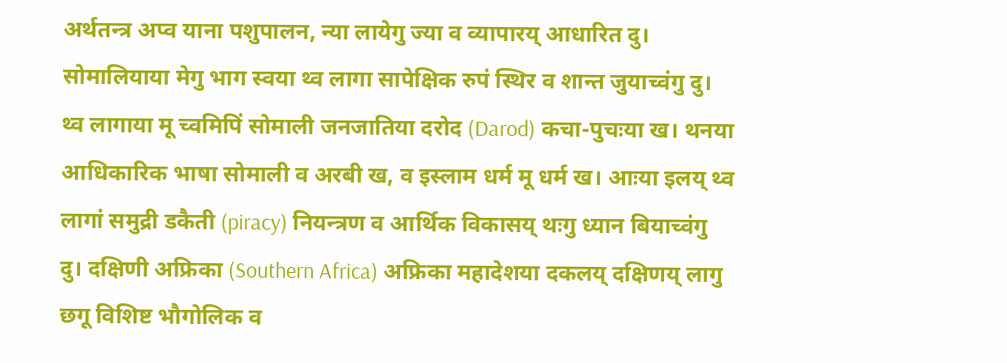अर्थतन्त्र अप्व याना पशुपालन, न्या लायेगु ज्या व व्यापारय् आधारित दु। सोमालियाया मेगु भाग स्वया थ्व लागा सापेक्षिक रुपं स्थिर व शान्त जुयाच्वंगु दु। थ्व लागाया मू च्वमिपिं सोमाली जनजातिया दरोद (Darod) कचा-पुचःया ख। थनया आधिकारिक भाषा सोमाली व अरबी ख, व इस्लाम धर्म मू धर्म ख। आःया इलय् थ्व लागां समुद्री डकैती (piracy) नियन्त्रण व आर्थिक विकासय् थःगु ध्यान बियाच्वंगु दु। दक्षिणी अफ्रिका (Southern Africa) अफ्रिका महादेशया दकलय् दक्षिणय् लागु छगू विशिष्ट भौगोलिक व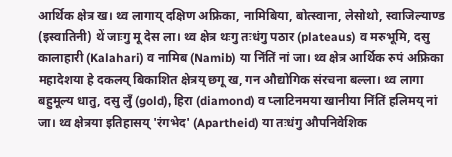आर्थिक क्षेत्र ख। थ्व लागाय् दक्षिण अफ्रिका, नामिबिया, बोत्स्वाना, लेसोथो, स्वाजिल्याण्ड (इस्वातिनी) थें जाःगु मू देस ला। थ्व क्षेत्र थःगु तःधंगु पठार (plateaus) व मरुभूमि, दसु कालाहारी (Kalahari) व नामिब (Namib) या निंतिं नां जा। थ्व क्षेत्र आर्थिक रुपं अफ्रिका महादेशया हे दकलय् बिकाशित क्षेत्रय् छगू ख, गन औद्योगिक संरचना बल्ला। थ्व लागा बहुमूल्य धातु, दसु लुँ (gold), हिरा (diamond) व प्लाटिनमया खानीया निंतिं हलिमय् नां जा। थ्व क्षेत्रया इतिहासय् 'रंगभेद' (Apartheid) या तःधंगु औपनिवेशिक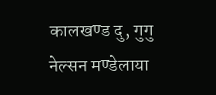कालखण्ड दु, गुगु नेल्सन मण्डेलाया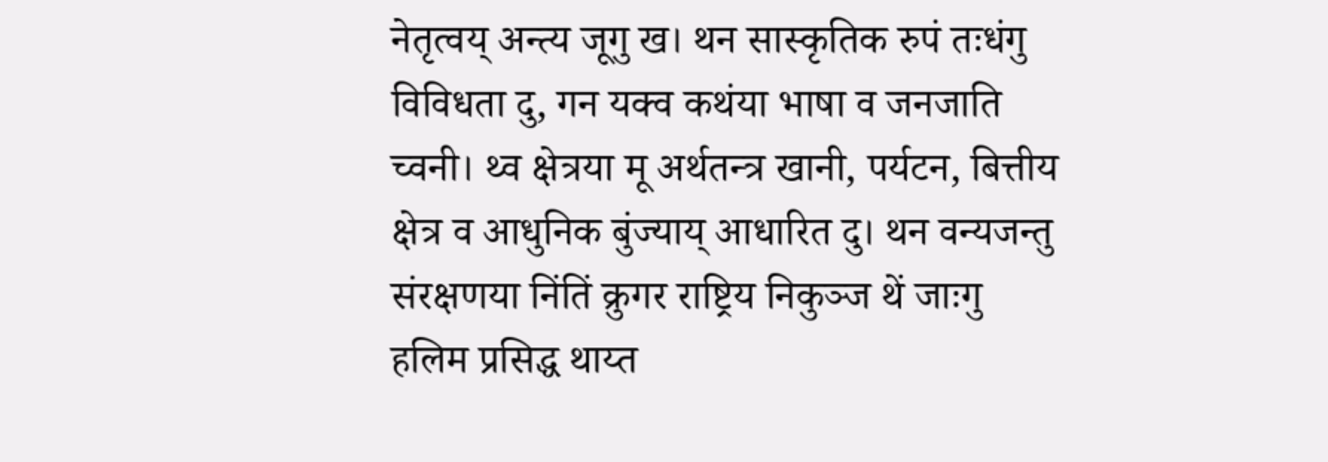नेतृत्वय् अन्त्य जूगु ख। थन सास्कृतिक रुपं तःधंगु विविधता दु, गन यक्व कथंया भाषा व जनजाति च्वनी। थ्व क्षेत्रया मू अर्थतन्त्र खानी, पर्यटन, बित्तीय क्षेत्र व आधुनिक बुंज्याय् आधारित दु। थन वन्यजन्तु संरक्षणया निंतिं क्रुगर राष्ट्रिय निकुञ्ज थें जाःगु हलिम प्रसिद्ध थाय्त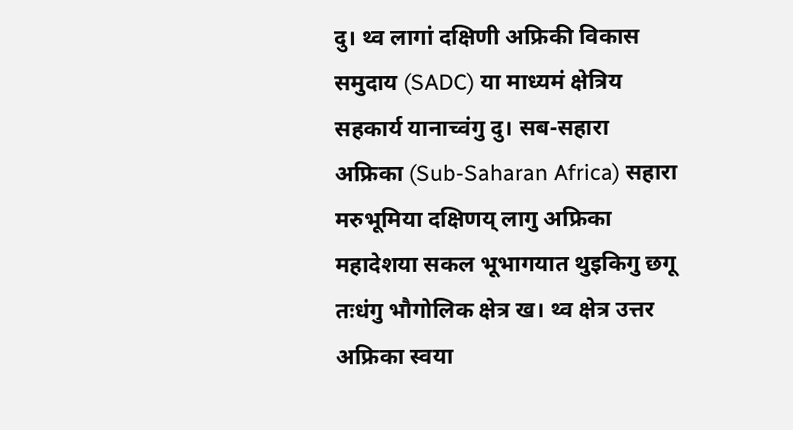दु। थ्व लागां दक्षिणी अफ्रिकी विकास समुदाय (SADC) या माध्यमं क्षेत्रिय सहकार्य यानाच्वंगु दु। सब-सहारा अफ्रिका (Sub-Saharan Africa) सहारा मरुभूमिया दक्षिणय् लागु अफ्रिका महादेशया सकल भूभागयात थुइकिगु छगू तःधंगु भौगोलिक क्षेत्र ख। थ्व क्षेत्र उत्तर अफ्रिका स्वया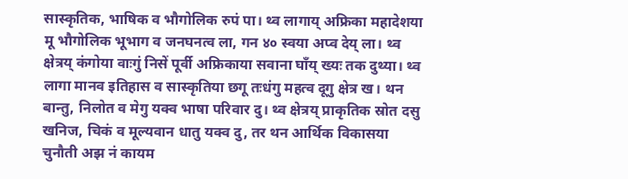सास्कृतिक, भाषिक व भौगोलिक रुपं पा। थ्व लागाय् अफ्रिका महादेशया मू भौगोलिक भूभाग व जनघनत्व ला, गन ४० स्वया अप्व देय् ला। थ्व क्षेत्रय् कंगोया वाःगुं निसें पूर्वी अफ्रिकाया सवाना घाँय् ख्यः तक दुथ्या। थ्व लागा मानव इतिहास व सास्कृतिया छगू तःधंगु महत्व दूगु क्षेत्र ख। थन बान्तु, निलोत व मेगु यक्व भाषा परिवार दु। थ्व क्षेत्रय् प्राकृतिक स्रोत दसु खनिज, चिकं व मूल्यवान धातु यक्व दु, तर थन आर्थिक विकासया चुनौती अझ नं कायम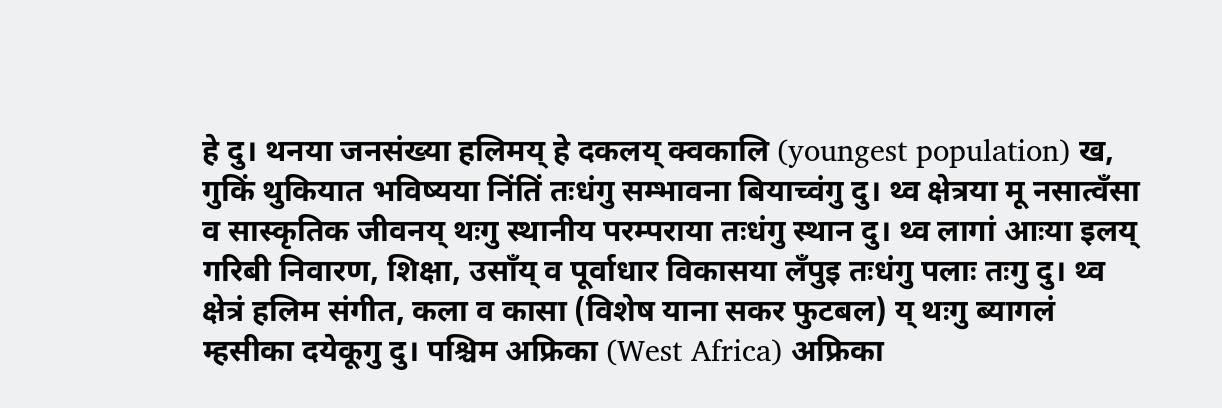हे दु। थनया जनसंख्या हलिमय् हे दकलय् क्वकालि (youngest population) ख, गुकिं थुकियात भविष्यया निंतिं तःधंगु सम्भावना बियाच्वंगु दु। थ्व क्षेत्रया मू नसात्वँसा व सास्कृतिक जीवनय् थःगु स्थानीय परम्पराया तःधंगु स्थान दु। थ्व लागां आःया इलय् गरिबी निवारण, शिक्षा, उसाँय् व पूर्वाधार विकासया लँपुइ तःधंगु पलाः तःगु दु। थ्व क्षेत्रं हलिम संगीत, कला व कासा (विशेष याना सकर फुटबल) य् थःगु ब्यागलं म्हसीका दयेकूगु दु। पश्चिम अफ्रिका (West Africa) अफ्रिका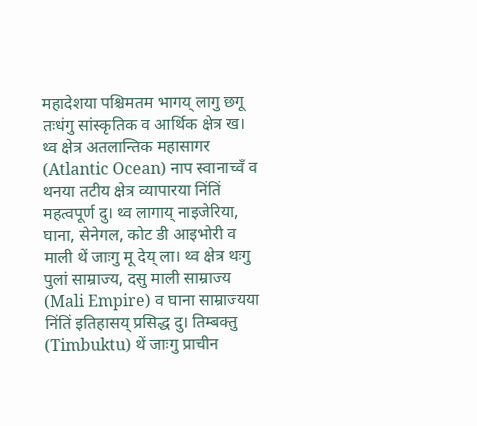महादेशया पश्चिमतम भागय् लागु छगू तःधंगु सांस्कृतिक व आर्थिक क्षेत्र ख। थ्व क्षेत्र अतलान्तिक महासागर (Atlantic Ocean) नाप स्वानाच्वँ व थनया तटीय क्षेत्र व्यापारया निंतिं महत्वपूर्ण दु। थ्व लागाय् नाइजेरिया, घाना, सेनेगल, कोट डी आइभोरी व माली थें जाःगु मू देय् ला। थ्व क्षेत्र थःगु पुलां साम्राज्य, दसु माली साम्राज्य (Mali Empire) व घाना साम्राज्यया निंतिं इतिहासय् प्रसिद्ध दु। तिम्बक्तु (Timbuktu) थें जाःगु प्राचीन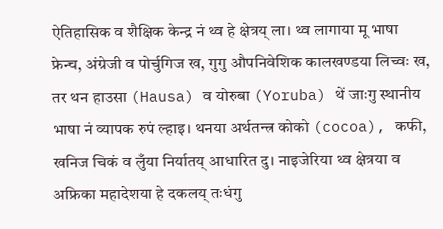ऐतिहासिक व शैक्षिक केन्द्र नं थ्व हे क्षेत्रय् ला। थ्व लागाया मू भाषा फ्रेन्च, अंग्रेजी व पोर्चुगिज ख, गुगु औपनिवेशिक कालखण्डया लिच्वः ख, तर थन हाउसा (Hausa) व योरुबा (Yoruba) थें जाःगु स्थानीय भाषा नं व्यापक रुपं ल्हाइ। थनया अर्थतन्त्र कोको (cocoa), कफी, खनिज चिकं व लुँया निर्यातय् आधारित दु। नाइजेरिया थ्व क्षेत्रया व अफ्रिका महादेशया हे दकलय् तःधंगु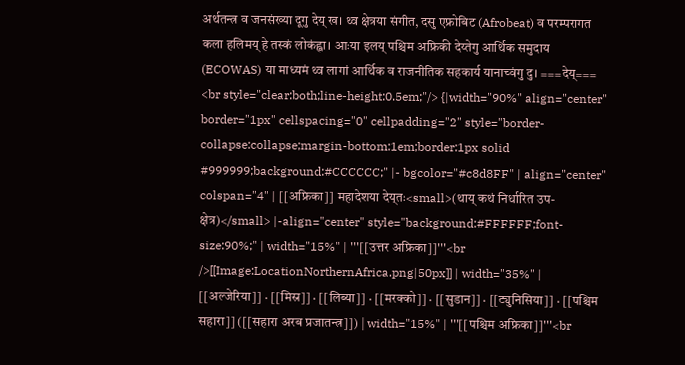अर्थतन्त्र व जनसंख्या दूगु देय् ख। थ्व क्षेत्रया संगीत, दसु एफ्रोबिट (Afrobeat) व परम्परागत कला हलिमय् हे तस्कं लोकंह्वा। आःया इलय् पश्चिम अफ्रिकी देय्तेगु आर्थिक समुदाय (ECOWAS) या माध्यमं थ्व लागां आर्थिक व राजनीतिक सहकार्य यानाच्वंगु दु। ===देय्=== <br style="clear:both;line-height:0.5em;"/> {|width="90%" align="center" border="1px" cellspacing="0" cellpadding="2" style="border-collapse:collapse;margin-bottom:1em;border:1px solid #999999;background:#CCCCCC;" |- bgcolor="#c8d8FF" | align="center" colspan="4" | [[अफ्रिका]] महादेशया देय्‌तः<small>(थाय्‌ कथं निर्धारित उप-क्षेत्र)</small> |-align="center" style="background:#FFFFFF;font-size:90%;" | width="15%" | '''[[उत्तर अफ्रिका]]'''<br />[[Image:LocationNorthernAfrica.png|50px]] | width="35%" | [[अल्जेरिया]] · [[मिस्र]] · [[लिब्या]] · [[मरक्को]] · [[सुडान]] · [[ट्युनिसिया]] · [[पश्चिम सहारा]] ([[सहारा अरब प्रजातन्त्र]]) | width="15%" | '''[[पश्चिम अफ्रिका]]'''<br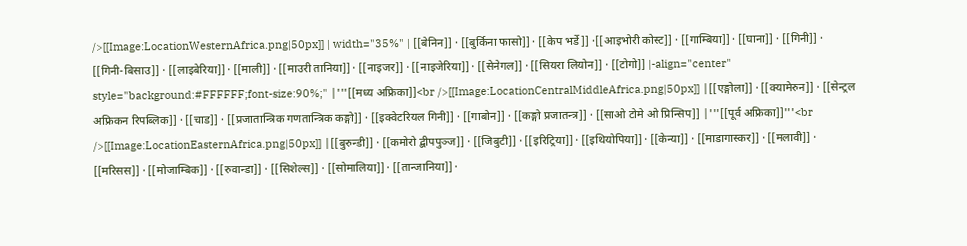/>[[Image:LocationWesternAfrica.png|50px]] | width="35%" | [[बेनिन]] · [[बुर्किना फासो]] · [[केप भर्डे]] ·[[आइभोरी कोस्ट]] · [[गाम्बिया]] · [[घाना]] · [[गिनी]] · [[गिनी-बिसाउ]] · [[लाइबेरिया]] · [[माली]] · [[माउरी तानिया]] · [[नाइजर]] · [[नाइजेरिया]] · [[सेनेगल]] · [[सियरा लियोन]] · [[टोगो]] |-align="center" style="background:#FFFFFF;font-size:90%;" |'''[[मध्य अफ्रिका]]<br />[[Image:LocationCentralMiddleAfrica.png|50px]] |[[एङ्गोला]] · [[क्यामेरुन]] · [[सेन्ट्रल अफ्रिकन रिपब्लिक]] · [[चाड]] · [[प्रजातान्त्रिक गणतान्त्रिक कङ्गो]] · [[इक्वेटरियल गिनी]] · [[गाबोन]] · [[कङ्गो प्रजातन्त्र]] · [[साओ टोमे ओ प्रिन्सिप]] |'''[[पूर्व अफ्रिका]]'''<br />[[Image:LocationEasternAfrica.png|50px]] |[[बुरुन्डी]] · [[कमोरो द्बीपपुञ्ज]] · [[जिबुटी]] · [[इरिट्रिया]] · [[इथियोपिया]] · [[केन्या]] · [[माडागास्कर]] · [[मलावी]] · [[मरिसस]] · [[मोजाम्बिक]] · [[रुवान्डा]] · [[सिशेल्स]] · [[सोमालिया]] · [[तान्जानिया]] ·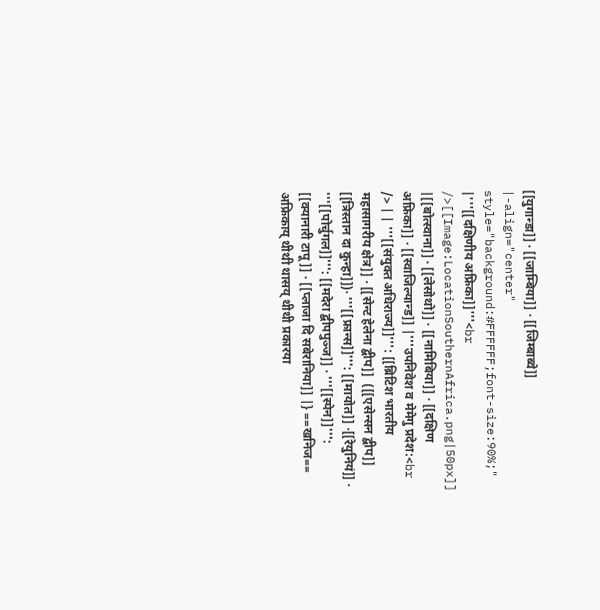[[युगान्डा]] · [[जाम्बिया]] · [[जिम्बाब्वे]] |-align="center" style="background:#FFFFFF;font-size:90%;" |'''[[दक्षिणीय अफ्रिका]]'''<br />[[Image:LocationSouthernAfrica.png|50px]] |[[बोत्स्वाना]] · [[लेसोथो]] · [[नामिबिया]] · [[दक्षिण अफ्रिका]] · [[स्वाजिल्यान्ड]] |'''उपनिवेश व मेमेगु प्रदेश:<br /> | | '''[[संयुक्त अधिराज्य]]''': [[ब्रिटिश भारतीय महासागरीय क्षेत्र]] · [[सेन्ट हेलेना द्बीप]]  ([[एसेन्सन द्बीप]] [[त्रिस्तान दा कुन्हा]])· '''[[फ्रान्स]]''': [[मायोत]] ·[[रेयुनियं]] · '''[[पोर्चुगल]]''': [[मदेरा द्बीपपुञ्ज]] · '''[[स्पेन]]''': [[क्यानारी टापू]] · [[प्लाजा दि सबेरानिया]] |} ==खनिज== अफ्रिकाय् थीथी थासय् थीथी प्रकारया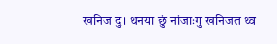खनिज दु। थनया छुं नांजाःगु खनिजत थ्व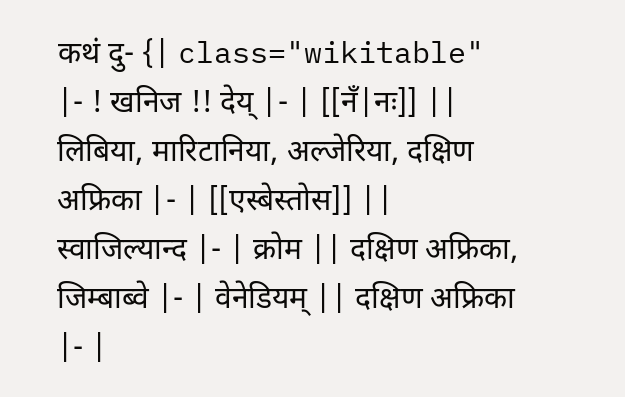कथं दु- {| class="wikitable" |- ! खनिज !! देय् |- | [[नँ|नः]] || लिबिया, मारिटानिया, अल्जेरिया, दक्षिण अफ्रिका |- | [[एस्बेस्तोस]] || स्वाजिल्यान्द |- | क्रोम || दक्षिण अफ्रिका, जिम्बाब्वे |- | वेनेडियम् || दक्षिण अफ्रिका |- |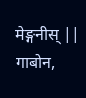मेङ्गनीस् || गाबोन,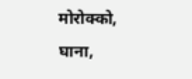मोरोक्को, घाना,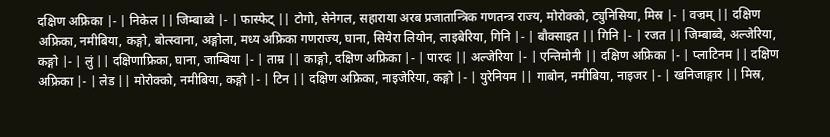दक्षिण अफ्रिका |- | निकेल || जिम्बाब्वे |- | फास्फेट् || टोगो, सेनेगल, सहाराया अरब प्रजातान्त्रिक गणतन्त्र राज्य, मोरोक्को, ट्युनिसिया, मिस्र |- | वज्रम् || दक्षिण अफ्रिका, नमीबिया, कङ्गो, बोत्स्वाना, अङ्गोला, मध्य अफ्रिका गणराज्य, घाना, सियेरा लियोन, लाइबेरिया, गिनि |- | बौक्साइत || गिनि |- | रजत || जिम्बाब्वे, अल्जेरिया, कङ्गो |- | लुं || दक्षिणाफ्रिका, घाना, जाम्बिया |- | ताम्र || काङ्गो, दक्षिण अफ्रिका |- | पारदः || अल्जेरिया |- | एन्तिमोनी || दक्षिण अफ्रिका |- | प्लाटिनम || दक्षिण अफ्रिका |- | लेड || मोरोक्को, नमीबिया, कङ्गो |- | टिन || दक्षिण अफ्रिका, नाइजेरिया, कङ्गो |- | युरेनियम || गाबोन, नमीबिया, नाइजर |- | खनिजाङ्गार || मिस्र,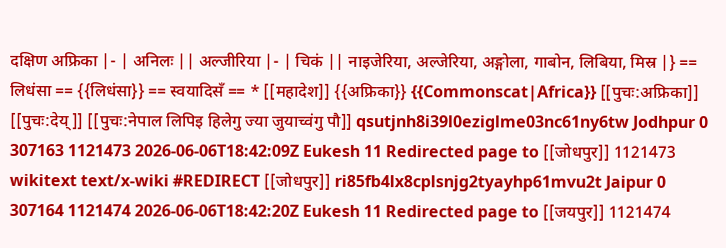दक्षिण अफ्रिका |- | अनिलः || अल्जीरिया |- | चिकं || नाइजेरिया, अल्जेरिया, अङ्गोला, गाबोन, लिबिया, मिस्र |} == लिधंसा == {{लिधंसा}} == स्वयादिसँ == * [[महादेश]] {{अफ्रिका}} {{Commonscat|Africa}} [[पुचः:अफ्रिका]] [[पुचः:देय्]] [[पुचः:नेपाल लिपिइ हिलेगु ज्या जुयाच्वंगु पौ]] qsutjnh8i39l0eziglme03nc61ny6tw Jodhpur 0 307163 1121473 2026-06-06T18:42:09Z Eukesh 11 Redirected page to [[जोधपुर]] 1121473 wikitext text/x-wiki #REDIRECT [[जोधपुर]] ri85fb4lx8cplsnjg2tyayhp61mvu2t Jaipur 0 307164 1121474 2026-06-06T18:42:20Z Eukesh 11 Redirected page to [[जयपुर]] 1121474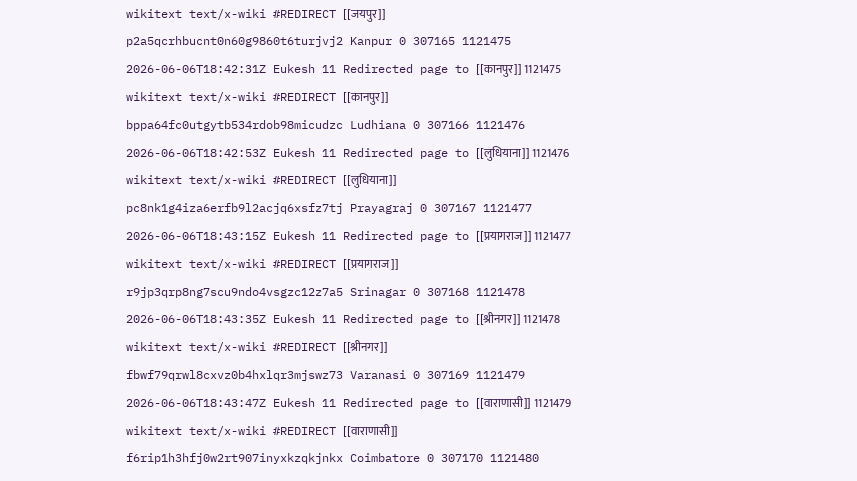wikitext text/x-wiki #REDIRECT [[जयपुर]] p2a5qcrhbucnt0n60g9860t6turjvj2 Kanpur 0 307165 1121475 2026-06-06T18:42:31Z Eukesh 11 Redirected page to [[कानपुर]] 1121475 wikitext text/x-wiki #REDIRECT [[कानपुर]] bppa64fc0utgytb534rdob98micudzc Ludhiana 0 307166 1121476 2026-06-06T18:42:53Z Eukesh 11 Redirected page to [[लुधियाना]] 1121476 wikitext text/x-wiki #REDIRECT [[लुधियाना]] pc8nk1g4iza6erfb9l2acjq6xsfz7tj Prayagraj 0 307167 1121477 2026-06-06T18:43:15Z Eukesh 11 Redirected page to [[प्रयागराज]] 1121477 wikitext text/x-wiki #REDIRECT [[प्रयागराज]] r9jp3qrp8ng7scu9ndo4vsgzc12z7a5 Srinagar 0 307168 1121478 2026-06-06T18:43:35Z Eukesh 11 Redirected page to [[श्रीनगर]] 1121478 wikitext text/x-wiki #REDIRECT [[श्रीनगर]] fbwf79qrwl8cxvz0b4hxlqr3mjswz73 Varanasi 0 307169 1121479 2026-06-06T18:43:47Z Eukesh 11 Redirected page to [[वाराणासी]] 1121479 wikitext text/x-wiki #REDIRECT [[वाराणासी]] f6rip1h3hfj0w2rt907inyxkzqkjnkx Coimbatore 0 307170 1121480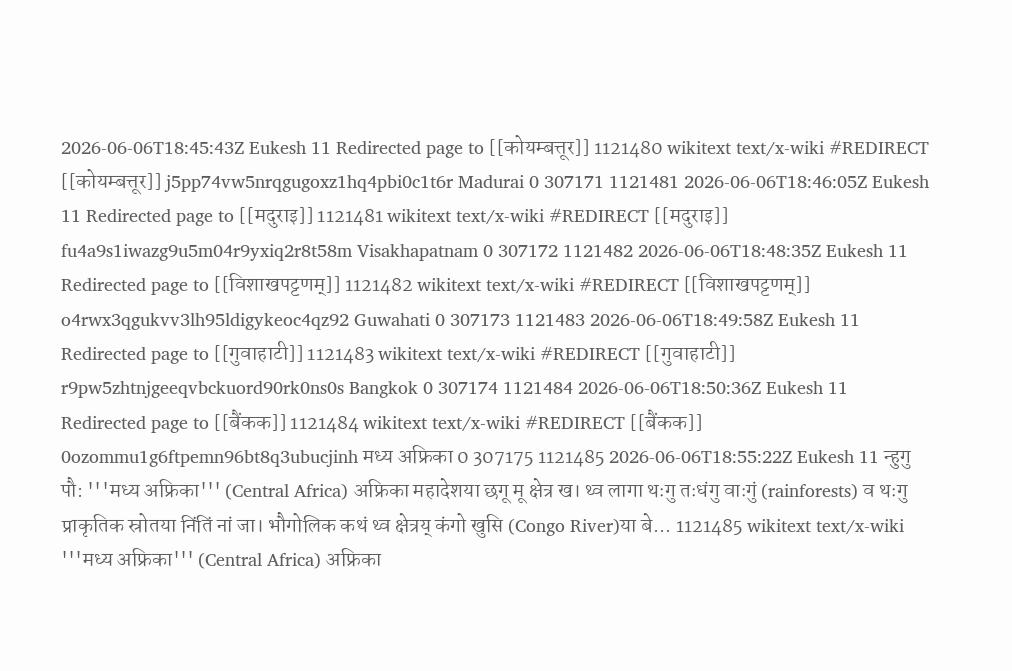2026-06-06T18:45:43Z Eukesh 11 Redirected page to [[कोयम्बत्तूर]] 1121480 wikitext text/x-wiki #REDIRECT [[कोयम्बत्तूर]] j5pp74vw5nrqgugoxz1hq4pbi0c1t6r Madurai 0 307171 1121481 2026-06-06T18:46:05Z Eukesh 11 Redirected page to [[मदुराइ]] 1121481 wikitext text/x-wiki #REDIRECT [[मदुराइ]] fu4a9s1iwazg9u5m04r9yxiq2r8t58m Visakhapatnam 0 307172 1121482 2026-06-06T18:48:35Z Eukesh 11 Redirected page to [[विशाखपट्टणम्]] 1121482 wikitext text/x-wiki #REDIRECT [[विशाखपट्टणम्]] o4rwx3qgukvv3lh95ldigykeoc4qz92 Guwahati 0 307173 1121483 2026-06-06T18:49:58Z Eukesh 11 Redirected page to [[गुवाहाटी]] 1121483 wikitext text/x-wiki #REDIRECT [[गुवाहाटी]] r9pw5zhtnjgeeqvbckuord90rk0ns0s Bangkok 0 307174 1121484 2026-06-06T18:50:36Z Eukesh 11 Redirected page to [[बैंकक]] 1121484 wikitext text/x-wiki #REDIRECT [[बैंकक]] 0ozommu1g6ftpemn96bt8q3ubucjinh मध्य अफ्रिका 0 307175 1121485 2026-06-06T18:55:22Z Eukesh 11 न्हुगु पौ: '''मध्य अफ्रिका''' (Central Africa) अफ्रिका महादेशया छगू मू क्षेत्र ख। थ्व लागा थःगु तःधंगु वाःगुं (rainforests) व थःगु प्राकृतिक स्रोतया निंतिं नां जा। भौगोलिक कथं थ्व क्षेत्रय् कंगो खुसि (Congo River)या बे... 1121485 wikitext text/x-wiki '''मध्य अफ्रिका''' (Central Africa) अफ्रिका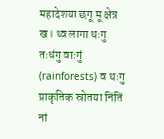महादेशया छगू मू क्षेत्र ख। थ्व लागा थःगु तःधंगु वाःगुं (rainforests) व थःगु प्राकृतिक स्रोतया निंतिं नां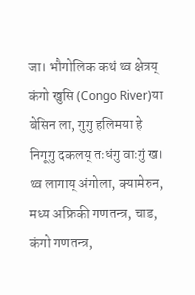जा। भौगोलिक कथं थ्व क्षेत्रय् कंगो खुसि (Congo River)या बेसिन ला, गुगु हलिमया हे निगूगु दकलय् तःधंगु वाःगुं ख। थ्व लागाय् अंगोला, क्यामेरुन, मध्य अफ्रिकी गणतन्त्र, चाड, कंगो गणतन्त्र,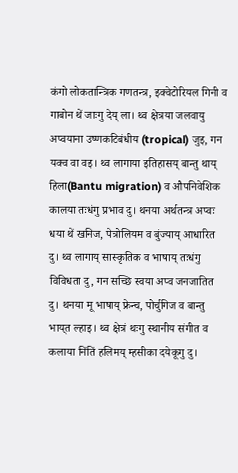कंगो लोकतान्त्रिक गणतन्त्र, इक्वेटोरियल गिनी व गाबोन थें जाःगु देय् ला। थ्व क्षेत्रया जलवायु अप्वयाना उष्णकटिबंधीय (tropical) जुइ, गन यक्व वा वइ। थ्व लागाया इतिहासय् बान्तु थाय् हिला(Bantu migration) व औपनिवेशिक कालया तःधंगु प्रभाव दु। थनया अर्थतन्त्र अप्वः धया थें खनिज, पेत्रोलियम व बुंज्याय् आधारित दु। थ्व लागाय् सास्कृतिक व भाषाय् तःधंगु विविधता दु, गन सच्छि स्वया अप्व जनजातित दु। थनया मू भाषाय् फ्रेन्च, पोर्चुगिज व बान्तु भाय्‌त ल्हाइ। थ्व क्षेत्रं थःगु स्थानीय संगीत व कलाया निंतिं हलिमय् म्हसीका दयेकूगु दु।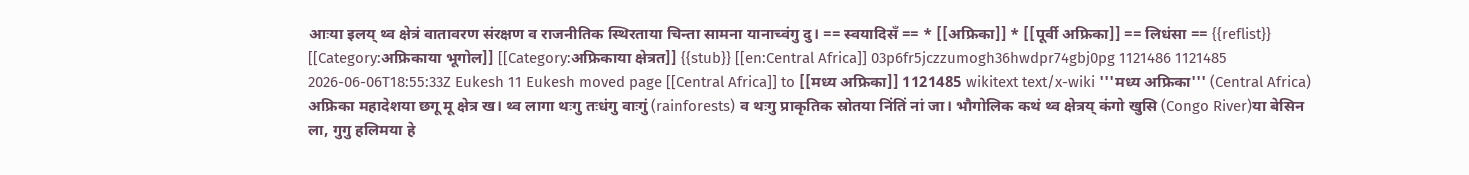आःया इलय् थ्व क्षेत्रं वातावरण संरक्षण व राजनीतिक स्थिरताया चिन्ता सामना यानाच्वंगु दु। == स्वयादिसँ == * [[अफ्रिका]] * [[पूर्वी अफ्रिका]] == लिधंसा == {{reflist}} [[Category:अफ्रिकाया भूगोल]] [[Category:अफ्रिकाया क्षेत्रत]] {{stub}} [[en:Central Africa]] 03p6fr5jczzumogh36hwdpr74gbj0pg 1121486 1121485 2026-06-06T18:55:33Z Eukesh 11 Eukesh moved page [[Central Africa]] to [[मध्य अफ्रिका]] 1121485 wikitext text/x-wiki '''मध्य अफ्रिका''' (Central Africa) अफ्रिका महादेशया छगू मू क्षेत्र ख। थ्व लागा थःगु तःधंगु वाःगुं (rainforests) व थःगु प्राकृतिक स्रोतया निंतिं नां जा। भौगोलिक कथं थ्व क्षेत्रय् कंगो खुसि (Congo River)या बेसिन ला, गुगु हलिमया हे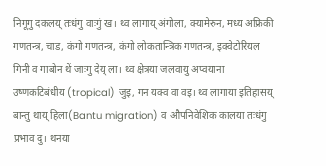निगूगु दकलय् तःधंगु वाःगुं ख। थ्व लागाय् अंगोला, क्यामेरुन, मध्य अफ्रिकी गणतन्त्र, चाड, कंगो गणतन्त्र, कंगो लोकतान्त्रिक गणतन्त्र, इक्वेटोरियल गिनी व गाबोन थें जाःगु देय् ला। थ्व क्षेत्रया जलवायु अप्वयाना उष्णकटिबंधीय (tropical) जुइ, गन यक्व वा वइ। थ्व लागाया इतिहासय् बान्तु थाय् हिला(Bantu migration) व औपनिवेशिक कालया तःधंगु प्रभाव दु। थनया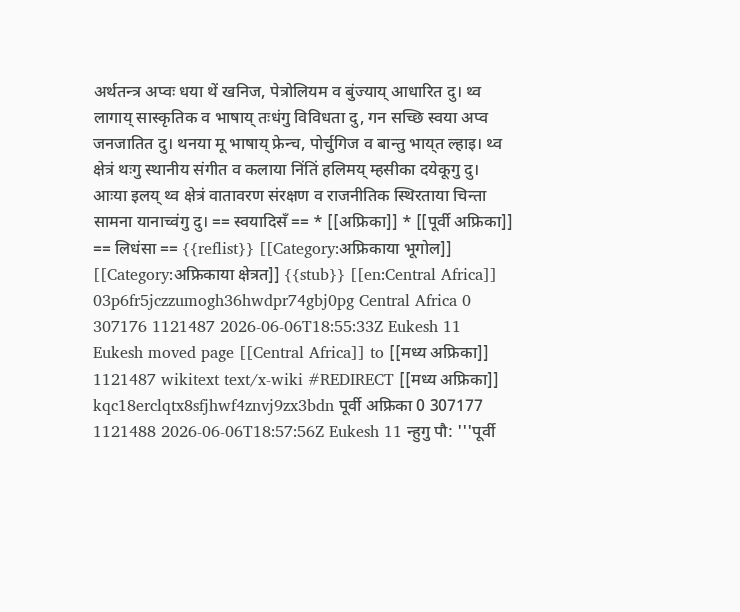अर्थतन्त्र अप्वः धया थें खनिज, पेत्रोलियम व बुंज्याय् आधारित दु। थ्व लागाय् सास्कृतिक व भाषाय् तःधंगु विविधता दु, गन सच्छि स्वया अप्व जनजातित दु। थनया मू भाषाय् फ्रेन्च, पोर्चुगिज व बान्तु भाय्‌त ल्हाइ। थ्व क्षेत्रं थःगु स्थानीय संगीत व कलाया निंतिं हलिमय् म्हसीका दयेकूगु दु। आःया इलय् थ्व क्षेत्रं वातावरण संरक्षण व राजनीतिक स्थिरताया चिन्ता सामना यानाच्वंगु दु। == स्वयादिसँ == * [[अफ्रिका]] * [[पूर्वी अफ्रिका]] == लिधंसा == {{reflist}} [[Category:अफ्रिकाया भूगोल]] [[Category:अफ्रिकाया क्षेत्रत]] {{stub}} [[en:Central Africa]] 03p6fr5jczzumogh36hwdpr74gbj0pg Central Africa 0 307176 1121487 2026-06-06T18:55:33Z Eukesh 11 Eukesh moved page [[Central Africa]] to [[मध्य अफ्रिका]] 1121487 wikitext text/x-wiki #REDIRECT [[मध्य अफ्रिका]] kqc18erclqtx8sfjhwf4znvj9zx3bdn पूर्वी अफ्रिका 0 307177 1121488 2026-06-06T18:57:56Z Eukesh 11 न्हुगु पौ: '''पूर्वी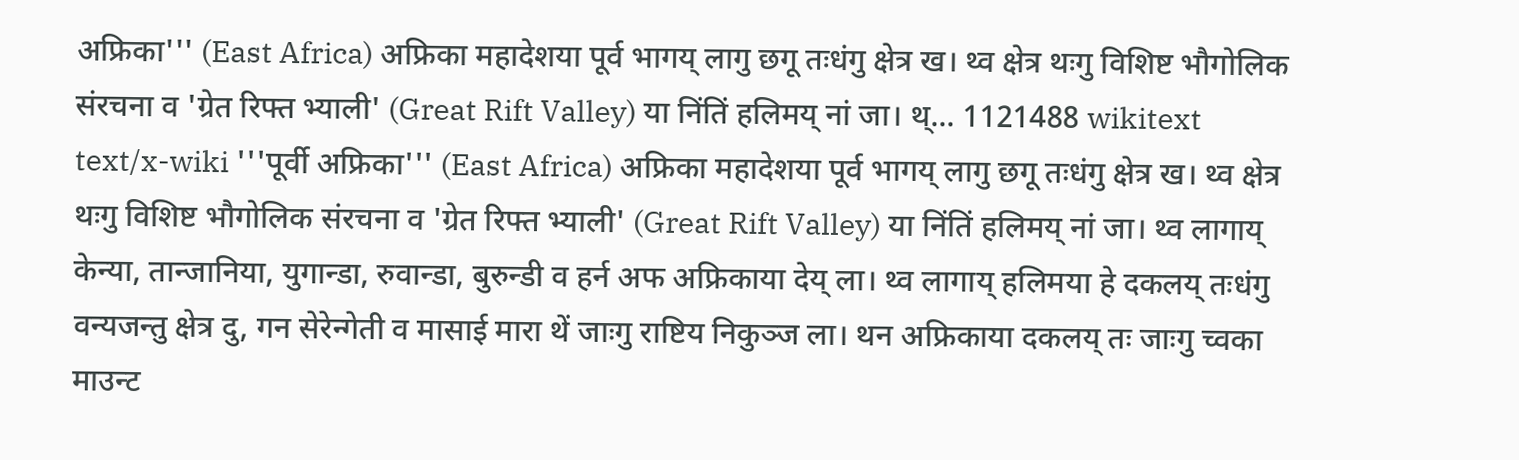अफ्रिका''' (East Africa) अफ्रिका महादेशया पूर्व भागय् लागु छगू तःधंगु क्षेत्र ख। थ्व क्षेत्र थःगु विशिष्ट भौगोलिक संरचना व 'ग्रेत रिफ्त भ्याली' (Great Rift Valley) या निंतिं हलिमय् नां जा। थ्... 1121488 wikitext text/x-wiki '''पूर्वी अफ्रिका''' (East Africa) अफ्रिका महादेशया पूर्व भागय् लागु छगू तःधंगु क्षेत्र ख। थ्व क्षेत्र थःगु विशिष्ट भौगोलिक संरचना व 'ग्रेत रिफ्त भ्याली' (Great Rift Valley) या निंतिं हलिमय् नां जा। थ्व लागाय् केन्या, तान्जानिया, युगान्डा, रुवान्डा, बुरुन्डी व हर्न अफ अफ्रिकाया देय् ला। थ्व लागाय् हलिमया हे दकलय् तःधंगु वन्यजन्तु क्षेत्र दु, गन सेरेन्गेती व मासाई मारा थें जाःगु राष्टिय निकुञ्ज ला। थन अफ्रिकाया दकलय् तः जाःगु च्वका माउन्ट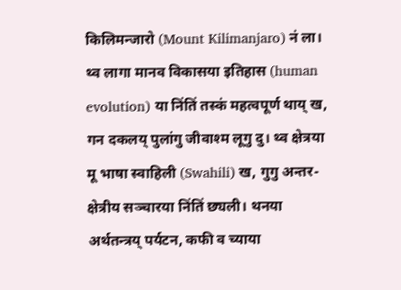किलिमन्जारो (Mount Kilimanjaro) नं ला। थ्व लागा मानव विकासया इतिहास (human evolution) या निंतिं तस्कं महत्वपूर्ण थाय् ख, गन दकलय् पुलांगु जीवाश्म लूगु दु। थ्व क्षेत्रया मू भाषा स्वाहिली (Swahili) ख, गुगु अन्तर-क्षेत्रीय सञ्चारया निंतिं छ्यली। थनया अर्थतन्त्रय् पर्यटन, कफी व च्याया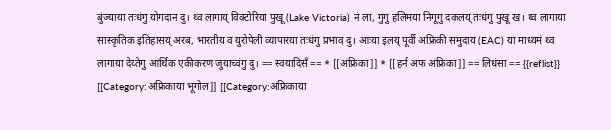बुंज्याया तःधंगु योगदान दु। थ्व लागाय् विक्टोरिया पुखू (Lake Victoria) नं ला, गुगु हलिमया निगूगु दकलय् तःधंगु पुखू ख। थ्व लागाया सास्कृतिक इतिहासय् अरब, भारतीय व युरोपेली व्यापारया तःधंगु प्रभाव दु। आःया इलय् पूर्वी अफ्रिकी समुदाय (EAC) या माध्यमं थ्व लागाया देय्तेगु आर्थिक एकीकरण जुयाच्वंगु दु। == स्वयादिसँ == * [[अफ्रिका]] * [[हर्न अफ अफ्रिका]] == लिधंसा == {{reflist}} [[Category:अफ्रिकाया भूगोल]] [[Category:अफ्रिकाया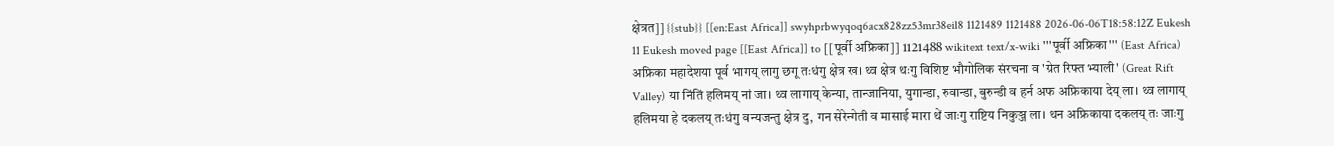क्षेत्रत]] {{stub}} [[en:East Africa]] swyhprbwyqoq6acx828zz53mr38eil8 1121489 1121488 2026-06-06T18:58:12Z Eukesh 11 Eukesh moved page [[East Africa]] to [[पूर्वी अफ्रिका]] 1121488 wikitext text/x-wiki '''पूर्वी अफ्रिका''' (East Africa) अफ्रिका महादेशया पूर्व भागय् लागु छगू तःधंगु क्षेत्र ख। थ्व क्षेत्र थःगु विशिष्ट भौगोलिक संरचना व 'ग्रेत रिफ्त भ्याली' (Great Rift Valley) या निंतिं हलिमय् नां जा। थ्व लागाय् केन्या, तान्जानिया, युगान्डा, रुवान्डा, बुरुन्डी व हर्न अफ अफ्रिकाया देय् ला। थ्व लागाय् हलिमया हे दकलय् तःधंगु वन्यजन्तु क्षेत्र दु, गन सेरेन्गेती व मासाई मारा थें जाःगु राष्टिय निकुञ्ज ला। थन अफ्रिकाया दकलय् तः जाःगु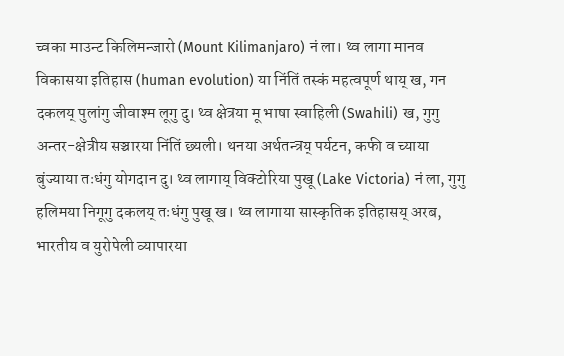च्वका माउन्ट किलिमन्जारो (Mount Kilimanjaro) नं ला। थ्व लागा मानव विकासया इतिहास (human evolution) या निंतिं तस्कं महत्वपूर्ण थाय् ख, गन दकलय् पुलांगु जीवाश्म लूगु दु। थ्व क्षेत्रया मू भाषा स्वाहिली (Swahili) ख, गुगु अन्तर-क्षेत्रीय सञ्चारया निंतिं छ्यली। थनया अर्थतन्त्रय् पर्यटन, कफी व च्याया बुंज्याया तःधंगु योगदान दु। थ्व लागाय् विक्टोरिया पुखू (Lake Victoria) नं ला, गुगु हलिमया निगूगु दकलय् तःधंगु पुखू ख। थ्व लागाया सास्कृतिक इतिहासय् अरब, भारतीय व युरोपेली व्यापारया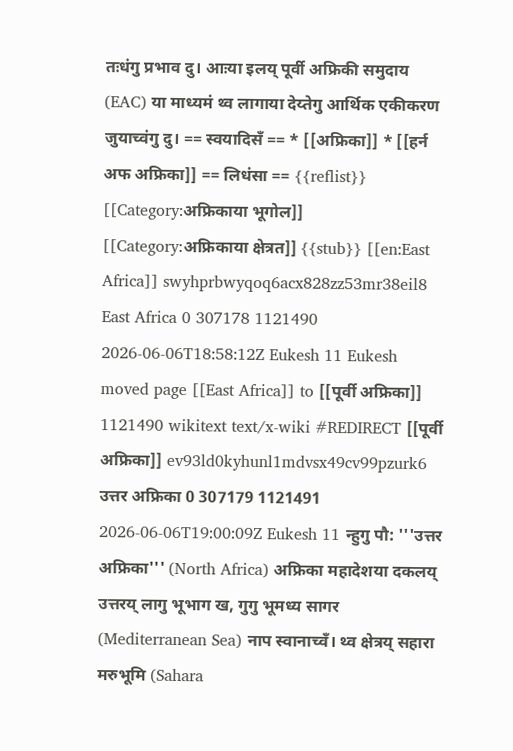तःधंगु प्रभाव दु। आःया इलय् पूर्वी अफ्रिकी समुदाय (EAC) या माध्यमं थ्व लागाया देय्तेगु आर्थिक एकीकरण जुयाच्वंगु दु। == स्वयादिसँ == * [[अफ्रिका]] * [[हर्न अफ अफ्रिका]] == लिधंसा == {{reflist}} [[Category:अफ्रिकाया भूगोल]] [[Category:अफ्रिकाया क्षेत्रत]] {{stub}} [[en:East Africa]] swyhprbwyqoq6acx828zz53mr38eil8 East Africa 0 307178 1121490 2026-06-06T18:58:12Z Eukesh 11 Eukesh moved page [[East Africa]] to [[पूर्वी अफ्रिका]] 1121490 wikitext text/x-wiki #REDIRECT [[पूर्वी अफ्रिका]] ev93ld0kyhunl1mdvsx49cv99pzurk6 उत्तर अफ्रिका 0 307179 1121491 2026-06-06T19:00:09Z Eukesh 11 न्हुगु पौ: '''उत्तर अफ्रिका''' (North Africa) अफ्रिका महादेशया दकलय् उत्तरय् लागु भूभाग ख, गुगु भूमध्य सागर (Mediterranean Sea) नाप स्वानाच्वँ। थ्व क्षेत्रय् सहारा मरुभूमि (Sahara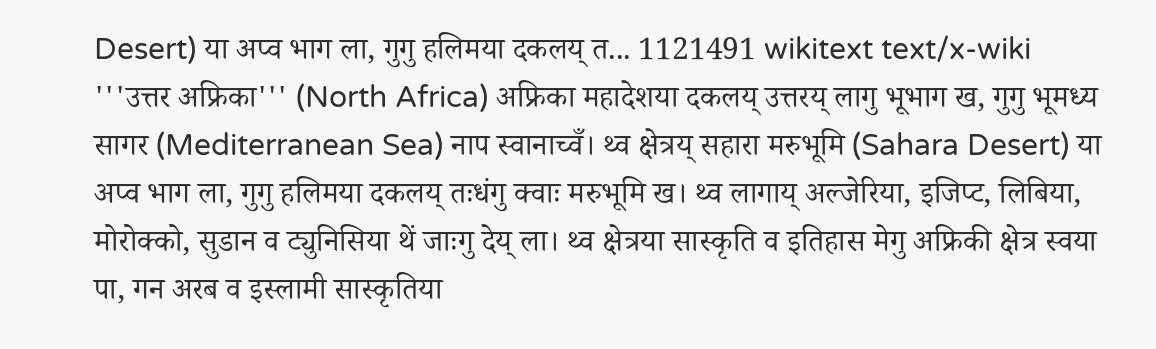Desert) या अप्व भाग ला, गुगु हलिमया दकलय् त... 1121491 wikitext text/x-wiki '''उत्तर अफ्रिका''' (North Africa) अफ्रिका महादेशया दकलय् उत्तरय् लागु भूभाग ख, गुगु भूमध्य सागर (Mediterranean Sea) नाप स्वानाच्वँ। थ्व क्षेत्रय् सहारा मरुभूमि (Sahara Desert) या अप्व भाग ला, गुगु हलिमया दकलय् तःधंगु क्वाः मरुभूमि ख। थ्व लागाय् अल्जेरिया, इजिप्ट, लिबिया, मोरोक्को, सुडान व ट्युनिसिया थें जाःगु देय् ला। थ्व क्षेत्रया सास्कृति व इतिहास मेगु अफ्रिकी क्षेत्र स्वया पा, गन अरब व इस्लामी सास्कृतिया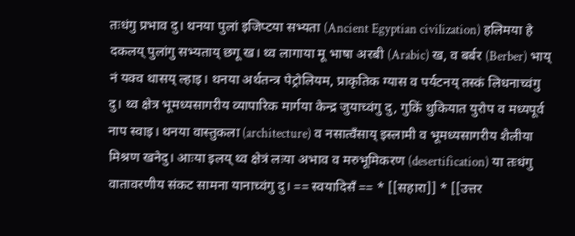तःधंगु प्रभाव दु। थनया पुलां इजिप्टया सभ्यता (Ancient Egyptian civilization) हलिमया हे दकलय् पुलांगु सभ्यताय् छगू ख। थ्व लागाया मू भाषा अरबी (Arabic) ख, व बर्बर (Berber) भाय् नं यक्व थासय् ल्हाइ। थनया अर्थतन्त्र पेट्रोलियम, प्राकृतिक ग्यास व पर्यटनय् तस्कं लिधनाच्वंगु दु। थ्व क्षेत्र भूमध्यसागरीय व्यापारिक मार्गया केन्द्र जुयाच्वंगु दु, गुकिं थुकियात युरोप व मध्यपूर्व नाप स्वाइ। थनया वास्तुकला (architecture) व नसात्वँसाय् इस्लामी व भूमध्यसागरीय शैलीया मिश्रण खनेदु। आःया इलय् थ्व क्षेत्रं लःया अभाव व मरुभूमिकरण (desertification) या तःधंगु वातावरणीय संकट सामना यानाच्वंगु दु। == स्वयादिसँ == * [[सहारा]] * [[उत्तर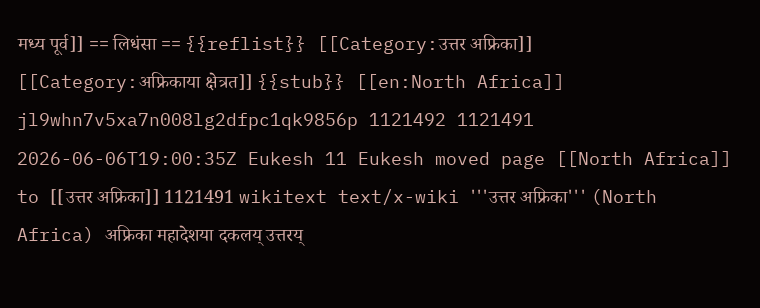मध्य पूर्व]] == लिधंसा == {{reflist}} [[Category:उत्तर अफ्रिका]] [[Category:अफ्रिकाया क्षेत्रत]] {{stub}} [[en:North Africa]] jl9whn7v5xa7n008lg2dfpc1qk9856p 1121492 1121491 2026-06-06T19:00:35Z Eukesh 11 Eukesh moved page [[North Africa]] to [[उत्तर अफ्रिका]] 1121491 wikitext text/x-wiki '''उत्तर अफ्रिका''' (North Africa) अफ्रिका महादेशया दकलय् उत्तरय्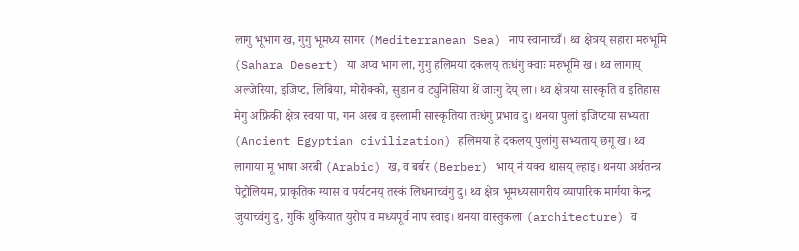लागु भूभाग ख, गुगु भूमध्य सागर (Mediterranean Sea) नाप स्वानाच्वँ। थ्व क्षेत्रय् सहारा मरुभूमि (Sahara Desert) या अप्व भाग ला, गुगु हलिमया दकलय् तःधंगु क्वाः मरुभूमि ख। थ्व लागाय् अल्जेरिया, इजिप्ट, लिबिया, मोरोक्को, सुडान व ट्युनिसिया थें जाःगु देय् ला। थ्व क्षेत्रया सास्कृति व इतिहास मेगु अफ्रिकी क्षेत्र स्वया पा, गन अरब व इस्लामी सास्कृतिया तःधंगु प्रभाव दु। थनया पुलां इजिप्टया सभ्यता (Ancient Egyptian civilization) हलिमया हे दकलय् पुलांगु सभ्यताय् छगू ख। थ्व लागाया मू भाषा अरबी (Arabic) ख, व बर्बर (Berber) भाय् नं यक्व थासय् ल्हाइ। थनया अर्थतन्त्र पेट्रोलियम, प्राकृतिक ग्यास व पर्यटनय् तस्कं लिधनाच्वंगु दु। थ्व क्षेत्र भूमध्यसागरीय व्यापारिक मार्गया केन्द्र जुयाच्वंगु दु, गुकिं थुकियात युरोप व मध्यपूर्व नाप स्वाइ। थनया वास्तुकला (architecture) व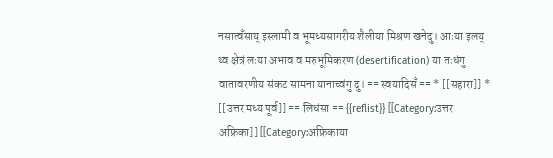नसात्वँसाय् इस्लामी व भूमध्यसागरीय शैलीया मिश्रण खनेदु। आःया इलय् थ्व क्षेत्रं लःया अभाव व मरुभूमिकरण (desertification) या तःधंगु वातावरणीय संकट सामना यानाच्वंगु दु। == स्वयादिसँ == * [[सहारा]] * [[उत्तर मध्य पूर्व]] == लिधंसा == {{reflist}} [[Category:उत्तर अफ्रिका]] [[Category:अफ्रिकाया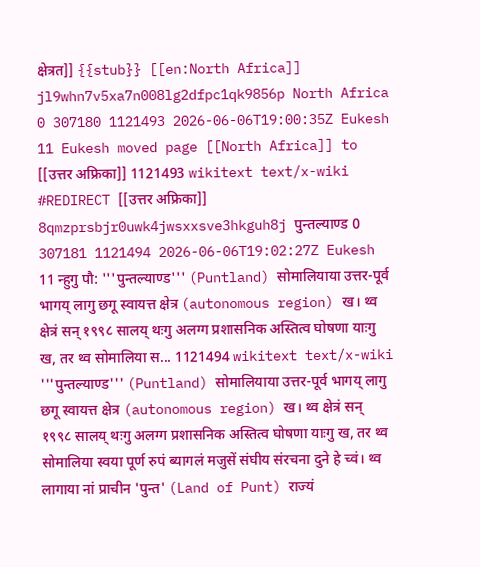क्षेत्रत]] {{stub}} [[en:North Africa]] jl9whn7v5xa7n008lg2dfpc1qk9856p North Africa 0 307180 1121493 2026-06-06T19:00:35Z Eukesh 11 Eukesh moved page [[North Africa]] to [[उत्तर अफ्रिका]] 1121493 wikitext text/x-wiki #REDIRECT [[उत्तर अफ्रिका]] 8qmzprsbjr0uwk4jwsxxsve3hkguh8j पुन्तल्याण्ड 0 307181 1121494 2026-06-06T19:02:27Z Eukesh 11 न्हुगु पौ: '''पुन्तल्याण्ड''' (Puntland) सोमालियाया उत्तर-पूर्व भागय् लागु छगू स्वायत्त क्षेत्र (autonomous region) ख। थ्व क्षेत्रं सन् १९९८ सालय् थःगु अलग्ग प्रशासनिक अस्तित्व घोषणा याःगु ख, तर थ्व सोमालिया स... 1121494 wikitext text/x-wiki '''पुन्तल्याण्ड''' (Puntland) सोमालियाया उत्तर-पूर्व भागय् लागु छगू स्वायत्त क्षेत्र (autonomous region) ख। थ्व क्षेत्रं सन् १९९८ सालय् थःगु अलग्ग प्रशासनिक अस्तित्व घोषणा याःगु ख, तर थ्व सोमालिया स्वया पूर्ण रुपं ब्यागलं मजुसें संघीय संरचना दुने हे च्वं। थ्व लागाया नां प्राचीन 'पुन्त' (Land of Punt) राज्यं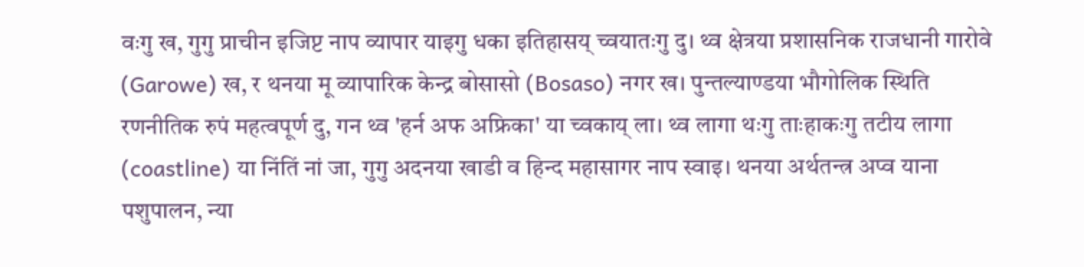वःगु ख, गुगु प्राचीन इजिप्ट नाप व्यापार याइगु धका इतिहासय् च्वयातःगु दु। थ्व क्षेत्रया प्रशासनिक राजधानी गारोवे (Garowe) ख, र थनया मू व्यापारिक केन्द्र बोसासो (Bosaso) नगर ख। पुन्तल्याण्डया भौगोलिक स्थिति रणनीतिक रुपं महत्वपूर्ण दु, गन थ्व 'हर्न अफ अफ्रिका' या च्वकाय् ला। थ्व लागा थःगु ताःहाकःगु तटीय लागा (coastline) या निंतिं नां जा, गुगु अदनया खाडी व हिन्द महासागर नाप स्वाइ। थनया अर्थतन्त्र अप्व याना पशुपालन, न्या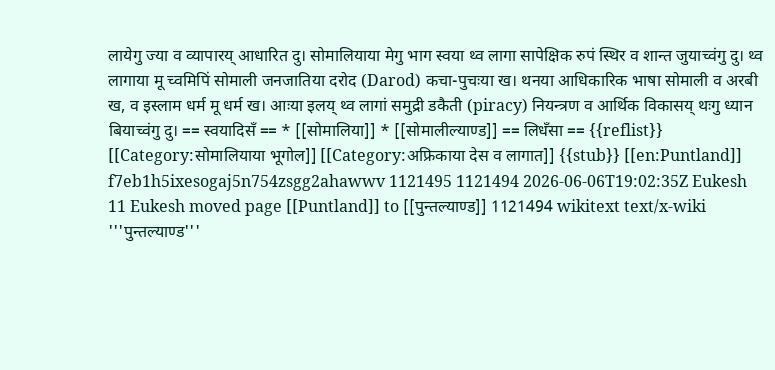लायेगु ज्या व व्यापारय् आधारित दु। सोमालियाया मेगु भाग स्वया थ्व लागा सापेक्षिक रुपं स्थिर व शान्त जुयाच्वंगु दु। थ्व लागाया मू च्वमिपिं सोमाली जनजातिया दरोद (Darod) कचा-पुचःया ख। थनया आधिकारिक भाषा सोमाली व अरबी ख, व इस्लाम धर्म मू धर्म ख। आःया इलय् थ्व लागां समुद्री डकैती (piracy) नियन्त्रण व आर्थिक विकासय् थःगु ध्यान बियाच्वंगु दु। == स्वयादिसँ == * [[सोमालिया]] * [[सोमालील्याण्ड]] == लिधँसा == {{reflist}} [[Category:सोमालियाया भूगोल]] [[Category:अफ्रिकाया देस व लागात]] {{stub}} [[en:Puntland]] f7eb1h5ixesogaj5n754zsgg2ahawwv 1121495 1121494 2026-06-06T19:02:35Z Eukesh 11 Eukesh moved page [[Puntland]] to [[पुन्तल्याण्ड]] 1121494 wikitext text/x-wiki '''पुन्तल्याण्ड'''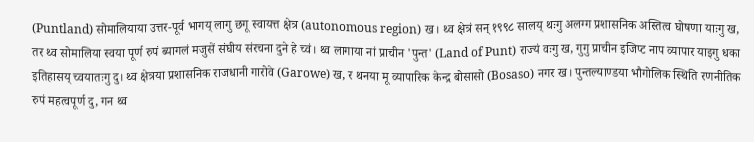(Puntland) सोमालियाया उत्तर-पूर्व भागय् लागु छगू स्वायत्त क्षेत्र (autonomous region) ख। थ्व क्षेत्रं सन् १९९८ सालय् थःगु अलग्ग प्रशासनिक अस्तित्व घोषणा याःगु ख, तर थ्व सोमालिया स्वया पूर्ण रुपं ब्यागलं मजुसें संघीय संरचना दुने हे च्वं। थ्व लागाया नां प्राचीन 'पुन्त' (Land of Punt) राज्यं वःगु ख, गुगु प्राचीन इजिप्ट नाप व्यापार याइगु धका इतिहासय् च्वयातःगु दु। थ्व क्षेत्रया प्रशासनिक राजधानी गारोवे (Garowe) ख, र थनया मू व्यापारिक केन्द्र बोसासो (Bosaso) नगर ख। पुन्तल्याण्डया भौगोलिक स्थिति रणनीतिक रुपं महत्वपूर्ण दु, गन थ्व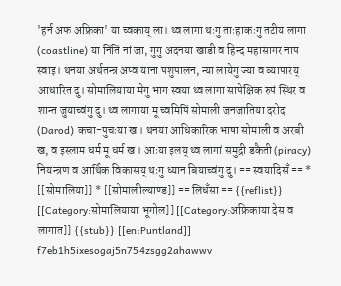'हर्न अफ अफ्रिका' या च्वकाय् ला। थ्व लागा थःगु ताःहाकःगु तटीय लागा (coastline) या निंतिं नां जा, गुगु अदनया खाडी व हिन्द महासागर नाप स्वाइ। थनया अर्थतन्त्र अप्व याना पशुपालन, न्या लायेगु ज्या व व्यापारय् आधारित दु। सोमालियाया मेगु भाग स्वया थ्व लागा सापेक्षिक रुपं स्थिर व शान्त जुयाच्वंगु दु। थ्व लागाया मू च्वमिपिं सोमाली जनजातिया दरोद (Darod) कचा-पुचःया ख। थनया आधिकारिक भाषा सोमाली व अरबी ख, व इस्लाम धर्म मू धर्म ख। आःया इलय् थ्व लागां समुद्री डकैती (piracy) नियन्त्रण व आर्थिक विकासय् थःगु ध्यान बियाच्वंगु दु। == स्वयादिसँ == * [[सोमालिया]] * [[सोमालील्याण्ड]] == लिधँसा == {{reflist}} [[Category:सोमालियाया भूगोल]] [[Category:अफ्रिकाया देस व लागात]] {{stub}} [[en:Puntland]] f7eb1h5ixesogaj5n754zsgg2ahawwv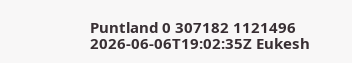Puntland 0 307182 1121496 2026-06-06T19:02:35Z Eukesh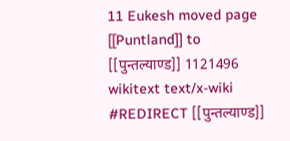11 Eukesh moved page [[Puntland]] to [[पुन्तल्याण्ड]] 1121496 wikitext text/x-wiki #REDIRECT [[पुन्तल्याण्ड]]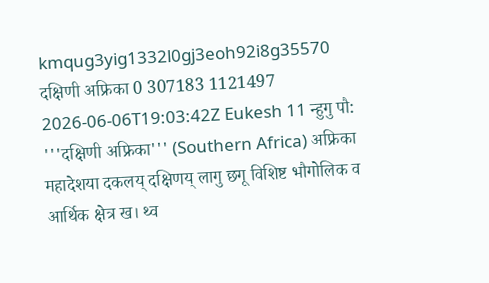kmqug3yig1332l0gj3eoh92i8g35570 दक्षिणी अफ्रिका 0 307183 1121497 2026-06-06T19:03:42Z Eukesh 11 न्हुगु पौ: '''दक्षिणी अफ्रिका''' (Southern Africa) अफ्रिका महादेशया दकलय् दक्षिणय् लागु छगू विशिष्ट भौगोलिक व आर्थिक क्षेत्र ख। थ्व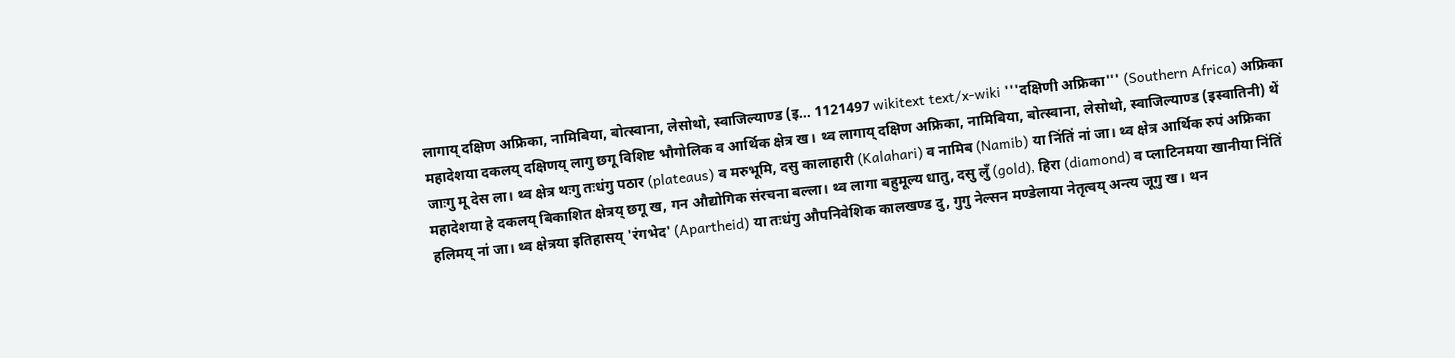लागाय् दक्षिण अफ्रिका, नामिबिया, बोत्स्वाना, लेसोथो, स्वाजिल्याण्ड (इ... 1121497 wikitext text/x-wiki '''दक्षिणी अफ्रिका''' (Southern Africa) अफ्रिका महादेशया दकलय् दक्षिणय् लागु छगू विशिष्ट भौगोलिक व आर्थिक क्षेत्र ख। थ्व लागाय् दक्षिण अफ्रिका, नामिबिया, बोत्स्वाना, लेसोथो, स्वाजिल्याण्ड (इस्वातिनी) थें जाःगु मू देस ला। थ्व क्षेत्र थःगु तःधंगु पठार (plateaus) व मरुभूमि, दसु कालाहारी (Kalahari) व नामिब (Namib) या निंतिं नां जा। थ्व क्षेत्र आर्थिक रुपं अफ्रिका महादेशया हे दकलय् बिकाशित क्षेत्रय् छगू ख, गन औद्योगिक संरचना बल्ला। थ्व लागा बहुमूल्य धातु, दसु लुँ (gold), हिरा (diamond) व प्लाटिनमया खानीया निंतिं हलिमय् नां जा। थ्व क्षेत्रया इतिहासय् 'रंगभेद' (Apartheid) या तःधंगु औपनिवेशिक कालखण्ड दु, गुगु नेल्सन मण्डेलाया नेतृत्वय् अन्त्य जूगु ख। थन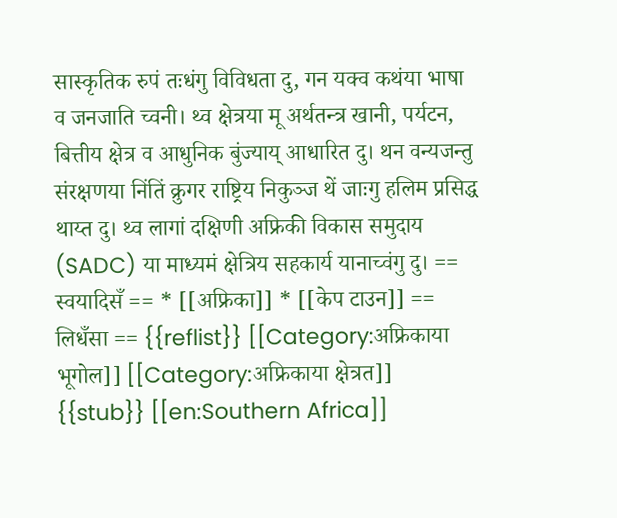सास्कृतिक रुपं तःधंगु विविधता दु, गन यक्व कथंया भाषा व जनजाति च्वनी। थ्व क्षेत्रया मू अर्थतन्त्र खानी, पर्यटन, बित्तीय क्षेत्र व आधुनिक बुंज्याय् आधारित दु। थन वन्यजन्तु संरक्षणया निंतिं क्रुगर राष्ट्रिय निकुञ्ज थें जाःगु हलिम प्रसिद्ध थाय्त दु। थ्व लागां दक्षिणी अफ्रिकी विकास समुदाय (SADC) या माध्यमं क्षेत्रिय सहकार्य यानाच्वंगु दु। == स्वयादिसँ == * [[अफ्रिका]] * [[केप टाउन]] == लिधँसा == {{reflist}} [[Category:अफ्रिकाया भूगोल]] [[Category:अफ्रिकाया क्षेत्रत]] {{stub}} [[en:Southern Africa]]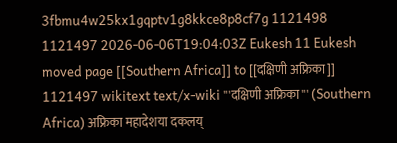3fbmu4w25kx1gqptv1g8kkce8p8cf7g 1121498 1121497 2026-06-06T19:04:03Z Eukesh 11 Eukesh moved page [[Southern Africa]] to [[दक्षिणी अफ्रिका]] 1121497 wikitext text/x-wiki '''दक्षिणी अफ्रिका''' (Southern Africa) अफ्रिका महादेशया दकलय्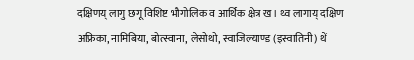दक्षिणय् लागु छगू विशिष्ट भौगोलिक व आर्थिक क्षेत्र ख। थ्व लागाय् दक्षिण अफ्रिका, नामिबिया, बोत्स्वाना, लेसोथो, स्वाजिल्याण्ड (इस्वातिनी) थें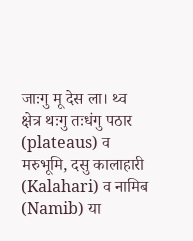जाःगु मू देस ला। थ्व क्षेत्र थःगु तःधंगु पठार (plateaus) व मरुभूमि, दसु कालाहारी (Kalahari) व नामिब (Namib) या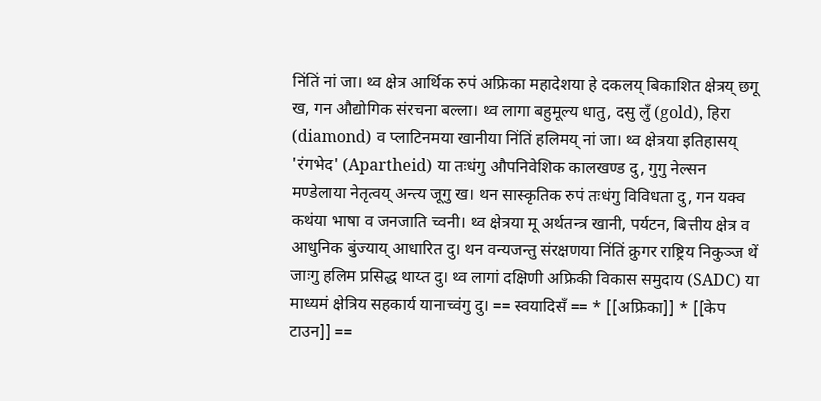निंतिं नां जा। थ्व क्षेत्र आर्थिक रुपं अफ्रिका महादेशया हे दकलय् बिकाशित क्षेत्रय् छगू ख, गन औद्योगिक संरचना बल्ला। थ्व लागा बहुमूल्य धातु, दसु लुँ (gold), हिरा (diamond) व प्लाटिनमया खानीया निंतिं हलिमय् नां जा। थ्व क्षेत्रया इतिहासय् 'रंगभेद' (Apartheid) या तःधंगु औपनिवेशिक कालखण्ड दु, गुगु नेल्सन मण्डेलाया नेतृत्वय् अन्त्य जूगु ख। थन सास्कृतिक रुपं तःधंगु विविधता दु, गन यक्व कथंया भाषा व जनजाति च्वनी। थ्व क्षेत्रया मू अर्थतन्त्र खानी, पर्यटन, बित्तीय क्षेत्र व आधुनिक बुंज्याय् आधारित दु। थन वन्यजन्तु संरक्षणया निंतिं क्रुगर राष्ट्रिय निकुञ्ज थें जाःगु हलिम प्रसिद्ध थाय्त दु। थ्व लागां दक्षिणी अफ्रिकी विकास समुदाय (SADC) या माध्यमं क्षेत्रिय सहकार्य यानाच्वंगु दु। == स्वयादिसँ == * [[अफ्रिका]] * [[केप टाउन]] ==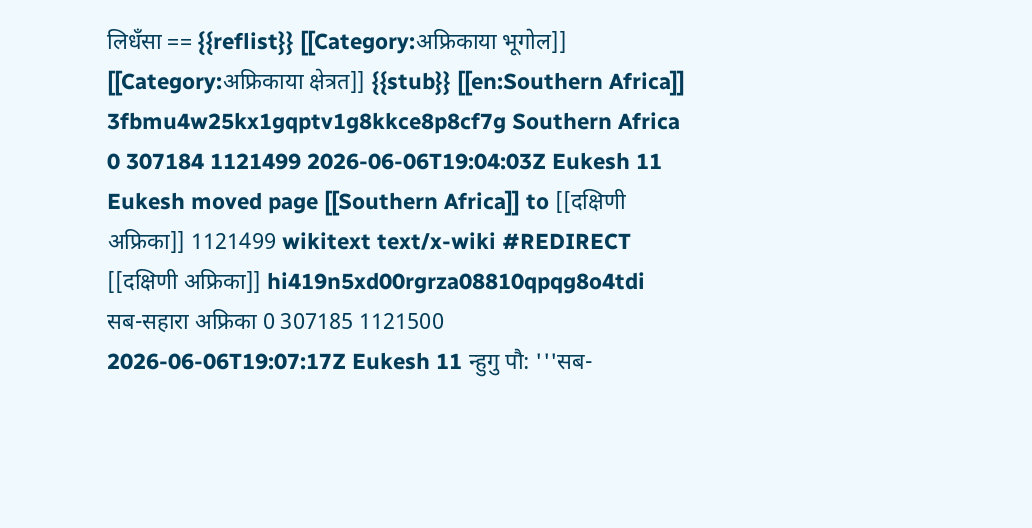लिधँसा == {{reflist}} [[Category:अफ्रिकाया भूगोल]] [[Category:अफ्रिकाया क्षेत्रत]] {{stub}} [[en:Southern Africa]] 3fbmu4w25kx1gqptv1g8kkce8p8cf7g Southern Africa 0 307184 1121499 2026-06-06T19:04:03Z Eukesh 11 Eukesh moved page [[Southern Africa]] to [[दक्षिणी अफ्रिका]] 1121499 wikitext text/x-wiki #REDIRECT [[दक्षिणी अफ्रिका]] hi419n5xd00rgrza08810qpqg8o4tdi सब-सहारा अफ्रिका 0 307185 1121500 2026-06-06T19:07:17Z Eukesh 11 न्हुगु पौ: '''सब-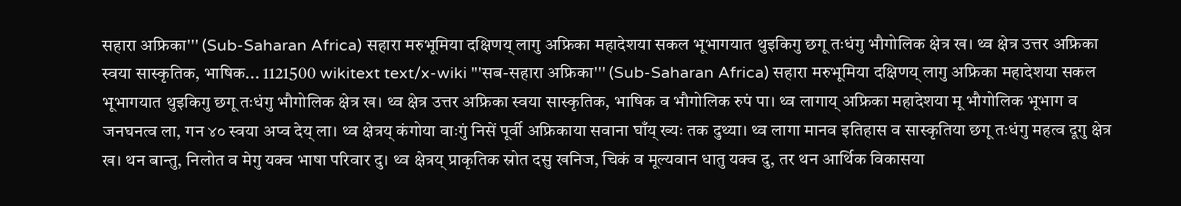सहारा अफ्रिका''' (Sub-Saharan Africa) सहारा मरुभूमिया दक्षिणय् लागु अफ्रिका महादेशया सकल भूभागयात थुइकिगु छगू तःधंगु भौगोलिक क्षेत्र ख। थ्व क्षेत्र उत्तर अफ्रिका स्वया सास्कृतिक, भाषिक... 1121500 wikitext text/x-wiki '''सब-सहारा अफ्रिका''' (Sub-Saharan Africa) सहारा मरुभूमिया दक्षिणय् लागु अफ्रिका महादेशया सकल भूभागयात थुइकिगु छगू तःधंगु भौगोलिक क्षेत्र ख। थ्व क्षेत्र उत्तर अफ्रिका स्वया सास्कृतिक, भाषिक व भौगोलिक रुपं पा। थ्व लागाय् अफ्रिका महादेशया मू भौगोलिक भूभाग व जनघनत्व ला, गन ४० स्वया अप्व देय् ला। थ्व क्षेत्रय् कंगोया वाःगुं निसें पूर्वी अफ्रिकाया सवाना घाँय् ख्यः तक दुथ्या। थ्व लागा मानव इतिहास व सास्कृतिया छगू तःधंगु महत्व दूगु क्षेत्र ख। थन बान्तु, निलोत व मेगु यक्व भाषा परिवार दु। थ्व क्षेत्रय् प्राकृतिक स्रोत दसु खनिज, चिकं व मूल्यवान धातु यक्व दु, तर थन आर्थिक विकासया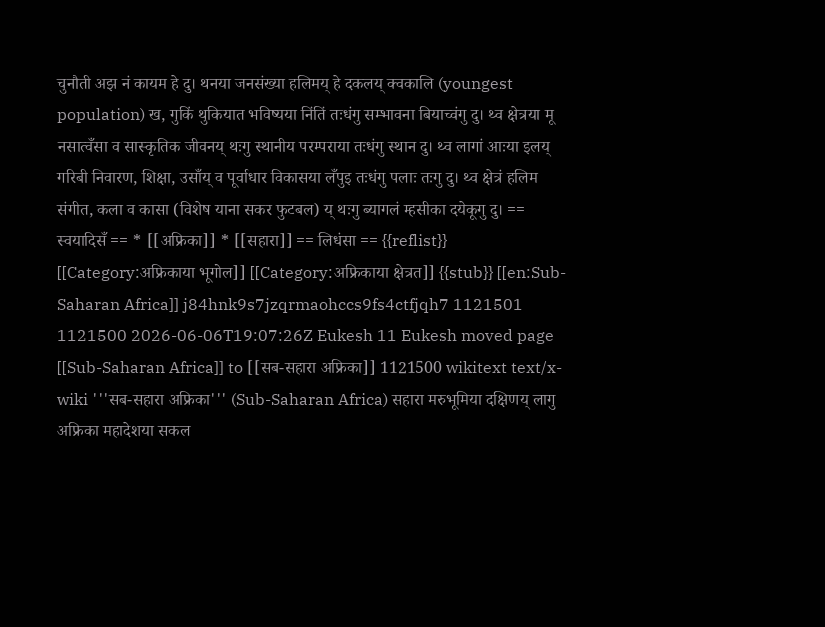चुनौती अझ नं कायम हे दु। थनया जनसंख्या हलिमय् हे दकलय् क्वकालि (youngest population) ख, गुकिं थुकियात भविष्यया निंतिं तःधंगु सम्भावना बियाच्वंगु दु। थ्व क्षेत्रया मू नसात्वँसा व सास्कृतिक जीवनय् थःगु स्थानीय परम्पराया तःधंगु स्थान दु। थ्व लागां आःया इलय् गरिबी निवारण, शिक्षा, उसाँय् व पूर्वाधार विकासया लँपुइ तःधंगु पलाः तःगु दु। थ्व क्षेत्रं हलिम संगीत, कला व कासा (विशेष याना सकर फुटबल) य् थःगु ब्यागलं म्हसीका दयेकूगु दु। == स्वयादिसँ == * [[अफ्रिका]] * [[सहारा]] == लिधंसा == {{reflist}} [[Category:अफ्रिकाया भूगोल]] [[Category:अफ्रिकाया क्षेत्रत]] {{stub}} [[en:Sub-Saharan Africa]] j84hnk9s7jzqrmaohccs9fs4ctfjqh7 1121501 1121500 2026-06-06T19:07:26Z Eukesh 11 Eukesh moved page [[Sub-Saharan Africa]] to [[सब-सहारा अफ्रिका]] 1121500 wikitext text/x-wiki '''सब-सहारा अफ्रिका''' (Sub-Saharan Africa) सहारा मरुभूमिया दक्षिणय् लागु अफ्रिका महादेशया सकल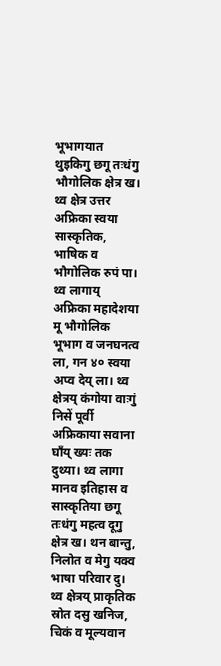भूभागयात थुइकिगु छगू तःधंगु भौगोलिक क्षेत्र ख। थ्व क्षेत्र उत्तर अफ्रिका स्वया सास्कृतिक, भाषिक व भौगोलिक रुपं पा। थ्व लागाय् अफ्रिका महादेशया मू भौगोलिक भूभाग व जनघनत्व ला, गन ४० स्वया अप्व देय् ला। थ्व क्षेत्रय् कंगोया वाःगुं निसें पूर्वी अफ्रिकाया सवाना घाँय् ख्यः तक दुथ्या। थ्व लागा मानव इतिहास व सास्कृतिया छगू तःधंगु महत्व दूगु क्षेत्र ख। थन बान्तु, निलोत व मेगु यक्व भाषा परिवार दु। थ्व क्षेत्रय् प्राकृतिक स्रोत दसु खनिज, चिकं व मूल्यवान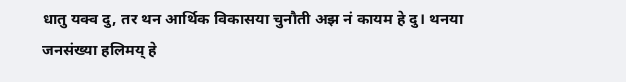धातु यक्व दु, तर थन आर्थिक विकासया चुनौती अझ नं कायम हे दु। थनया जनसंख्या हलिमय् हे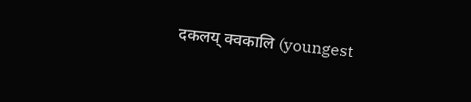दकलय् क्वकालि (youngest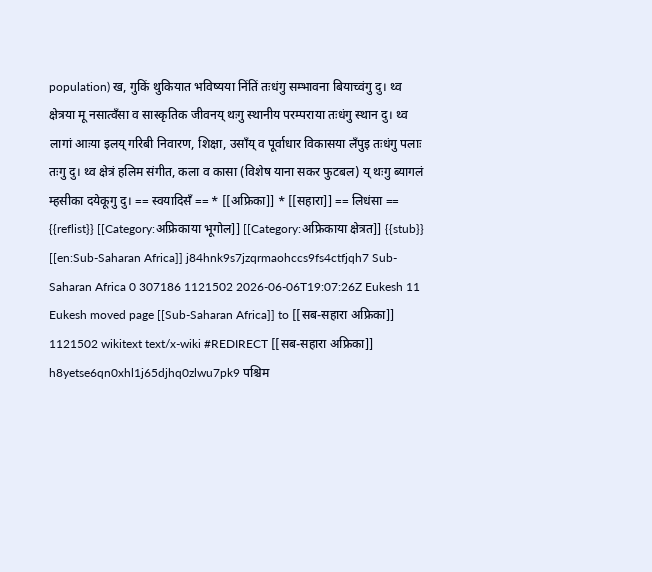population) ख, गुकिं थुकियात भविष्यया निंतिं तःधंगु सम्भावना बियाच्वंगु दु। थ्व क्षेत्रया मू नसात्वँसा व सास्कृतिक जीवनय् थःगु स्थानीय परम्पराया तःधंगु स्थान दु। थ्व लागां आःया इलय् गरिबी निवारण, शिक्षा, उसाँय् व पूर्वाधार विकासया लँपुइ तःधंगु पलाः तःगु दु। थ्व क्षेत्रं हलिम संगीत, कला व कासा (विशेष याना सकर फुटबल) य् थःगु ब्यागलं म्हसीका दयेकूगु दु। == स्वयादिसँ == * [[अफ्रिका]] * [[सहारा]] == लिधंसा == {{reflist}} [[Category:अफ्रिकाया भूगोल]] [[Category:अफ्रिकाया क्षेत्रत]] {{stub}} [[en:Sub-Saharan Africa]] j84hnk9s7jzqrmaohccs9fs4ctfjqh7 Sub-Saharan Africa 0 307186 1121502 2026-06-06T19:07:26Z Eukesh 11 Eukesh moved page [[Sub-Saharan Africa]] to [[सब-सहारा अफ्रिका]] 1121502 wikitext text/x-wiki #REDIRECT [[सब-सहारा अफ्रिका]] h8yetse6qn0xhl1j65djhq0zlwu7pk9 पश्चिम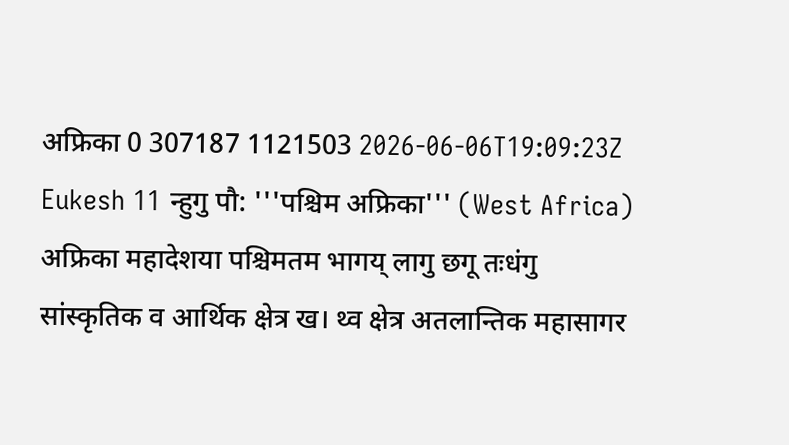अफ्रिका 0 307187 1121503 2026-06-06T19:09:23Z Eukesh 11 न्हुगु पौ: '''पश्चिम अफ्रिका''' (West Africa) अफ्रिका महादेशया पश्चिमतम भागय् लागु छगू तःधंगु सांस्कृतिक व आर्थिक क्षेत्र ख। थ्व क्षेत्र अतलान्तिक महासागर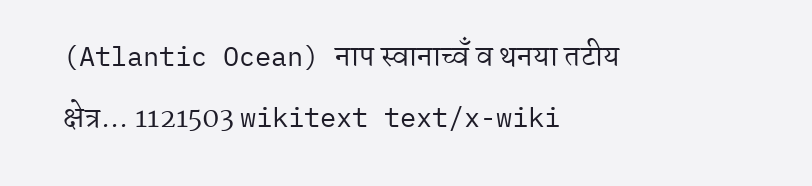(Atlantic Ocean) नाप स्वानाच्वँ व थनया तटीय क्षेत्र... 1121503 wikitext text/x-wiki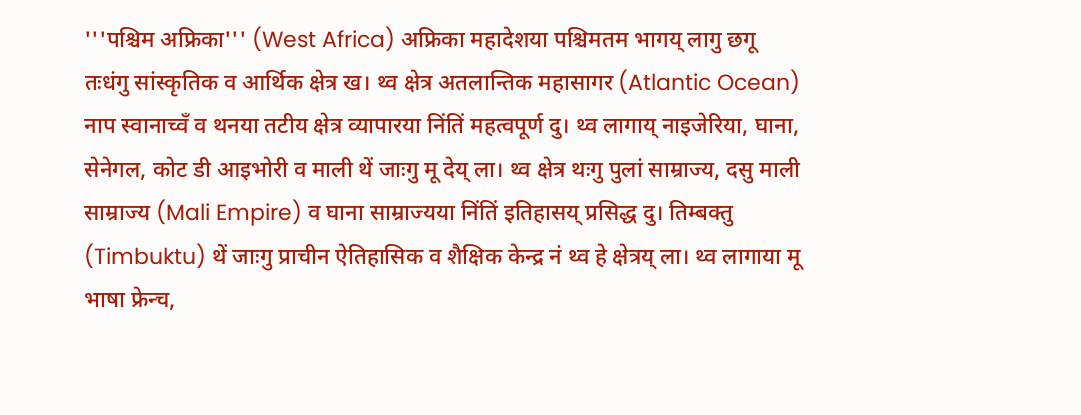'''पश्चिम अफ्रिका''' (West Africa) अफ्रिका महादेशया पश्चिमतम भागय् लागु छगू तःधंगु सांस्कृतिक व आर्थिक क्षेत्र ख। थ्व क्षेत्र अतलान्तिक महासागर (Atlantic Ocean) नाप स्वानाच्वँ व थनया तटीय क्षेत्र व्यापारया निंतिं महत्वपूर्ण दु। थ्व लागाय् नाइजेरिया, घाना, सेनेगल, कोट डी आइभोरी व माली थें जाःगु मू देय् ला। थ्व क्षेत्र थःगु पुलां साम्राज्य, दसु माली साम्राज्य (Mali Empire) व घाना साम्राज्यया निंतिं इतिहासय् प्रसिद्ध दु। तिम्बक्तु (Timbuktu) थें जाःगु प्राचीन ऐतिहासिक व शैक्षिक केन्द्र नं थ्व हे क्षेत्रय् ला। थ्व लागाया मू भाषा फ्रेन्च,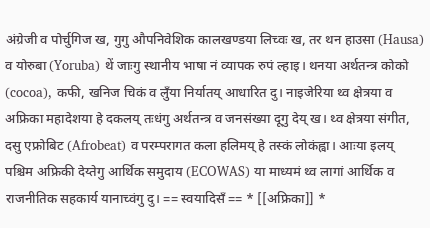अंग्रेजी व पोर्चुगिज ख, गुगु औपनिवेशिक कालखण्डया लिच्वः ख, तर थन हाउसा (Hausa) व योरुबा (Yoruba) थें जाःगु स्थानीय भाषा नं व्यापक रुपं ल्हाइ। थनया अर्थतन्त्र कोको (cocoa), कफी, खनिज चिकं व लुँया निर्यातय् आधारित दु। नाइजेरिया थ्व क्षेत्रया व अफ्रिका महादेशया हे दकलय् तःधंगु अर्थतन्त्र व जनसंख्या दूगु देय् ख। थ्व क्षेत्रया संगीत, दसु एफ्रोबिट (Afrobeat) व परम्परागत कला हलिमय् हे तस्कं लोकंह्वा। आःया इलय् पश्चिम अफ्रिकी देय्तेगु आर्थिक समुदाय (ECOWAS) या माध्यमं थ्व लागां आर्थिक व राजनीतिक सहकार्य यानाच्वंगु दु। == स्वयादिसँ == * [[अफ्रिका]] *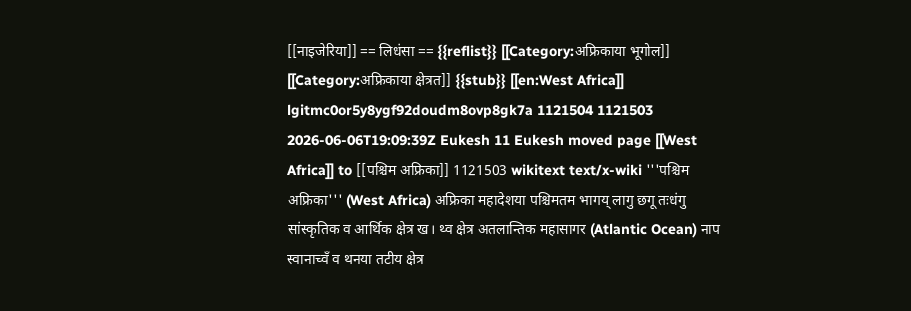[[नाइजेरिया]] == लिधंसा == {{reflist}} [[Category:अफ्रिकाया भूगोल]] [[Category:अफ्रिकाया क्षेत्रत]] {{stub}} [[en:West Africa]] lgitmc0or5y8ygf92doudm8ovp8gk7a 1121504 1121503 2026-06-06T19:09:39Z Eukesh 11 Eukesh moved page [[West Africa]] to [[पश्चिम अफ्रिका]] 1121503 wikitext text/x-wiki '''पश्चिम अफ्रिका''' (West Africa) अफ्रिका महादेशया पश्चिमतम भागय् लागु छगू तःधंगु सांस्कृतिक व आर्थिक क्षेत्र ख। थ्व क्षेत्र अतलान्तिक महासागर (Atlantic Ocean) नाप स्वानाच्वँ व थनया तटीय क्षेत्र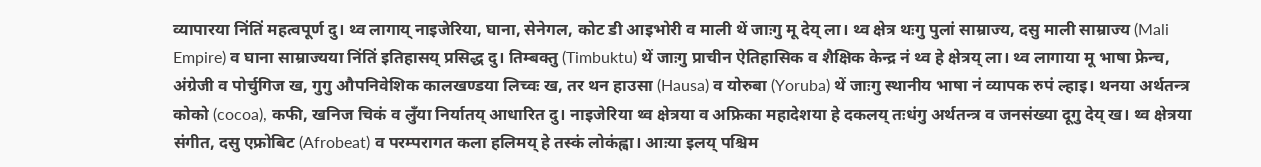व्यापारया निंतिं महत्वपूर्ण दु। थ्व लागाय् नाइजेरिया, घाना, सेनेगल, कोट डी आइभोरी व माली थें जाःगु मू देय् ला। थ्व क्षेत्र थःगु पुलां साम्राज्य, दसु माली साम्राज्य (Mali Empire) व घाना साम्राज्यया निंतिं इतिहासय् प्रसिद्ध दु। तिम्बक्तु (Timbuktu) थें जाःगु प्राचीन ऐतिहासिक व शैक्षिक केन्द्र नं थ्व हे क्षेत्रय् ला। थ्व लागाया मू भाषा फ्रेन्च, अंग्रेजी व पोर्चुगिज ख, गुगु औपनिवेशिक कालखण्डया लिच्वः ख, तर थन हाउसा (Hausa) व योरुबा (Yoruba) थें जाःगु स्थानीय भाषा नं व्यापक रुपं ल्हाइ। थनया अर्थतन्त्र कोको (cocoa), कफी, खनिज चिकं व लुँया निर्यातय् आधारित दु। नाइजेरिया थ्व क्षेत्रया व अफ्रिका महादेशया हे दकलय् तःधंगु अर्थतन्त्र व जनसंख्या दूगु देय् ख। थ्व क्षेत्रया संगीत, दसु एफ्रोबिट (Afrobeat) व परम्परागत कला हलिमय् हे तस्कं लोकंह्वा। आःया इलय् पश्चिम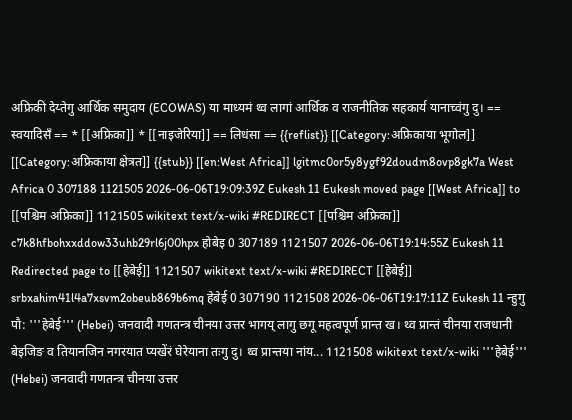अफ्रिकी देय्तेगु आर्थिक समुदाय (ECOWAS) या माध्यमं थ्व लागां आर्थिक व राजनीतिक सहकार्य यानाच्वंगु दु। == स्वयादिसँ == * [[अफ्रिका]] * [[नाइजेरिया]] == लिधंसा == {{reflist}} [[Category:अफ्रिकाया भूगोल]] [[Category:अफ्रिकाया क्षेत्रत]] {{stub}} [[en:West Africa]] lgitmc0or5y8ygf92doudm8ovp8gk7a West Africa 0 307188 1121505 2026-06-06T19:09:39Z Eukesh 11 Eukesh moved page [[West Africa]] to [[पश्चिम अफ्रिका]] 1121505 wikitext text/x-wiki #REDIRECT [[पश्चिम अफ्रिका]] c7k8hfbohxxddow33uhb29rl6j00hpx होबेइ 0 307189 1121507 2026-06-06T19:14:55Z Eukesh 11 Redirected page to [[हेबेई]] 1121507 wikitext text/x-wiki #REDIRECT [[हेबेई]] srbxahim41l4a7xsvm2obeub869b6mq हेबेई 0 307190 1121508 2026-06-06T19:17:11Z Eukesh 11 न्हुगु पौ: '''हेबेई''' (Hebei) जनवादी गणतन्त्र चीनया उत्तर भागय् लागु छगू महत्वपूर्ण प्रान्त ख। थ्व प्रान्तं चीनया राजधानी बेइजिङ व तियानजिन नगरयात प्यखेंरं घेरेयाना तःगु दु। थ्व प्रान्तया नांय... 1121508 wikitext text/x-wiki '''हेबेई''' (Hebei) जनवादी गणतन्त्र चीनया उत्तर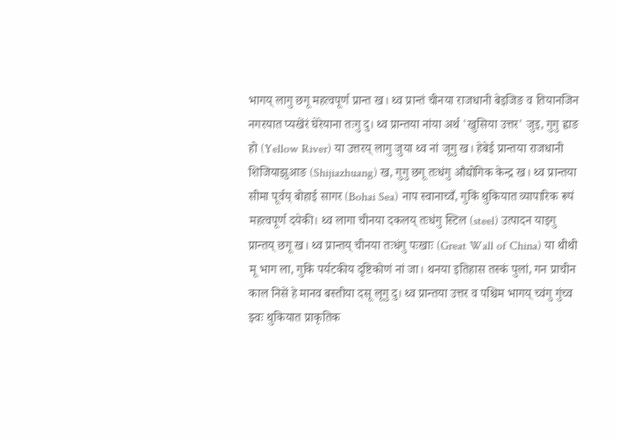भागय् लागु छगू महत्वपूर्ण प्रान्त ख। थ्व प्रान्तं चीनया राजधानी बेइजिङ व तियानजिन नगरयात प्यखेंरं घेरेयाना तःगु दु। थ्व प्रान्तया नांया अर्थ 'खुसिया उत्तर' जुइ, गुगु ह्वाङ हो (Yellow River) या उत्तरय् लागु जुया थ्व नां जूगु ख। हेबेई प्रान्तया राजधानी शिजियाझुआङ (Shijiazhuang) ख, गुगु छगू तःधंगु औद्योगिक केन्द्र ख। थ्व प्रान्तया सीमा पूर्वय् बोहाई सागर (Bohai Sea) नाप स्वानाच्वँ, गुकिं थुकियात व्यापारिक रूपं महत्वपूर्ण दयेकी। थ्व लागा चीनया दकलय् तःधंगु स्टिल (steel) उत्पादन याइगु प्रान्तय् छगू ख। थ्व प्रान्तय् चीनया तःधंगु पःखाः (Great Wall of China) या थीथी मू भाग ला, गुकि पर्यटकीय दृष्टिकोणं नां जा। थनया इतिहास तस्कं पुलां, गन प्राचीन काल निसें हे मानव बस्तीया दसू लूगु दु। थ्व प्रान्तया उत्तर व पश्चिम भागय् च्वंगु गुंच्व झ्वः थुकियात प्राकृतिक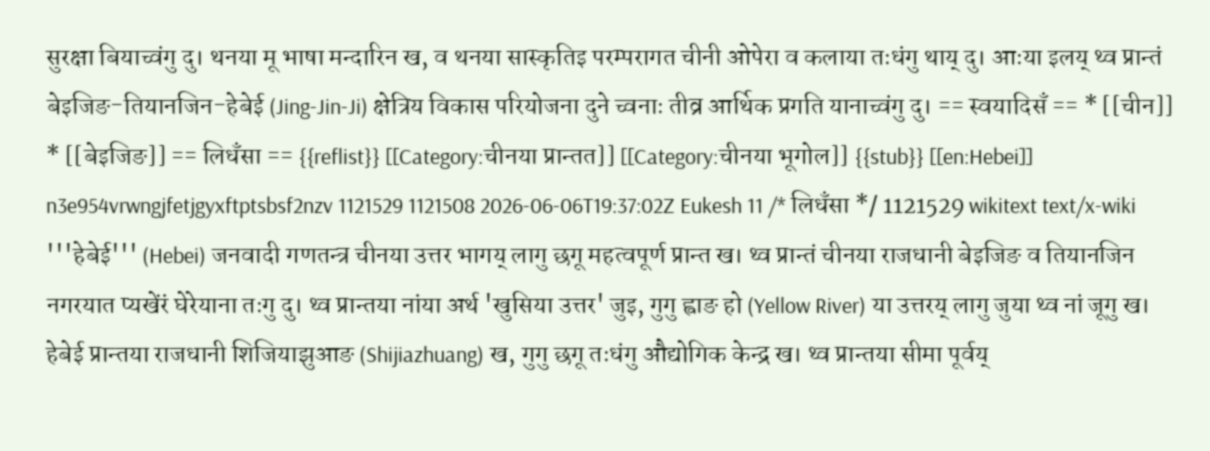सुरक्षा बियाच्वंगु दु। थनया मू भाषा मन्दारिन ख, व थनया सास्कृतिइ परम्परागत चीनी ओपेरा व कलाया तःधंगु थाय् दु। आःया इलय् थ्व प्रान्तं बेइजिङ-तियानजिन-हेबेई (Jing-Jin-Ji) क्षेत्रिय विकास परियोजना दुने च्वनाः तीव्र आर्थिक प्रगति यानाच्वंगु दु। == स्वयादिसँ == * [[चीन]] * [[बेइजिङ]] == लिधँसा == {{reflist}} [[Category:चीनया प्रान्तत]] [[Category:चीनया भूगोल]] {{stub}} [[en:Hebei]] n3e954vrwngjfetjgyxftptsbsf2nzv 1121529 1121508 2026-06-06T19:37:02Z Eukesh 11 /* लिधँसा */ 1121529 wikitext text/x-wiki '''हेबेई''' (Hebei) जनवादी गणतन्त्र चीनया उत्तर भागय् लागु छगू महत्वपूर्ण प्रान्त ख। थ्व प्रान्तं चीनया राजधानी बेइजिङ व तियानजिन नगरयात प्यखेंरं घेरेयाना तःगु दु। थ्व प्रान्तया नांया अर्थ 'खुसिया उत्तर' जुइ, गुगु ह्वाङ हो (Yellow River) या उत्तरय् लागु जुया थ्व नां जूगु ख। हेबेई प्रान्तया राजधानी शिजियाझुआङ (Shijiazhuang) ख, गुगु छगू तःधंगु औद्योगिक केन्द्र ख। थ्व प्रान्तया सीमा पूर्वय्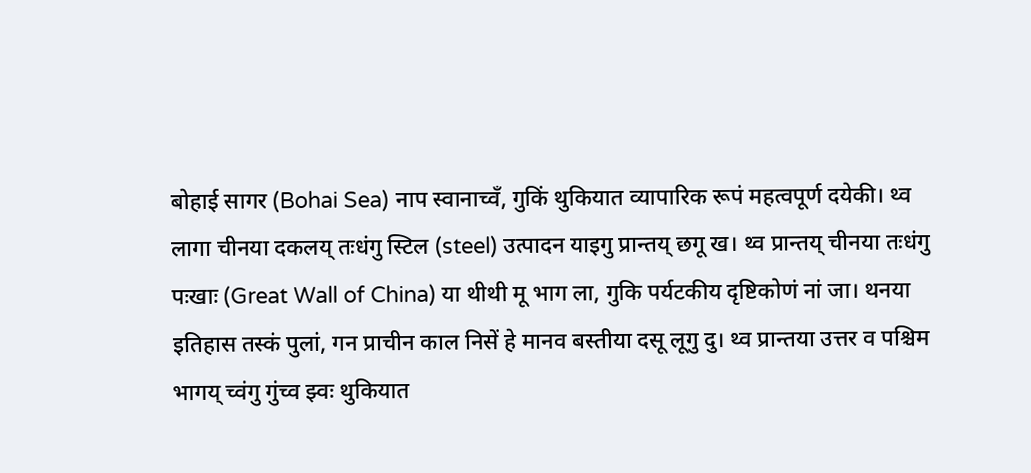बोहाई सागर (Bohai Sea) नाप स्वानाच्वँ, गुकिं थुकियात व्यापारिक रूपं महत्वपूर्ण दयेकी। थ्व लागा चीनया दकलय् तःधंगु स्टिल (steel) उत्पादन याइगु प्रान्तय् छगू ख। थ्व प्रान्तय् चीनया तःधंगु पःखाः (Great Wall of China) या थीथी मू भाग ला, गुकि पर्यटकीय दृष्टिकोणं नां जा। थनया इतिहास तस्कं पुलां, गन प्राचीन काल निसें हे मानव बस्तीया दसू लूगु दु। थ्व प्रान्तया उत्तर व पश्चिम भागय् च्वंगु गुंच्व झ्वः थुकियात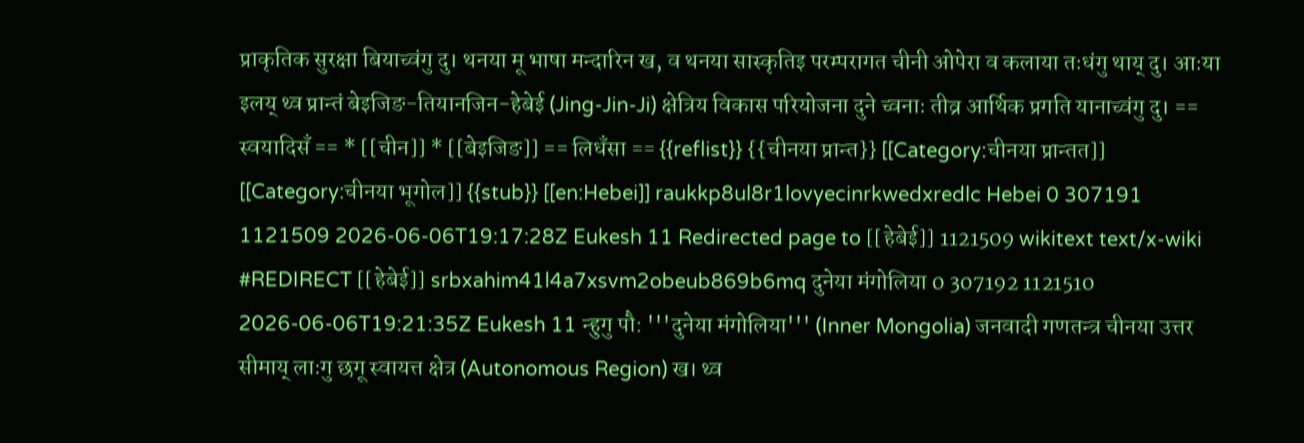प्राकृतिक सुरक्षा बियाच्वंगु दु। थनया मू भाषा मन्दारिन ख, व थनया सास्कृतिइ परम्परागत चीनी ओपेरा व कलाया तःधंगु थाय् दु। आःया इलय् थ्व प्रान्तं बेइजिङ-तियानजिन-हेबेई (Jing-Jin-Ji) क्षेत्रिय विकास परियोजना दुने च्वनाः तीव्र आर्थिक प्रगति यानाच्वंगु दु। == स्वयादिसँ == * [[चीन]] * [[बेइजिङ]] == लिधँसा == {{reflist}} {{चीनया प्रान्त}} [[Category:चीनया प्रान्तत]] [[Category:चीनया भूगोल]] {{stub}} [[en:Hebei]] raukkp8ul8r1lovyecinrkwedxredlc Hebei 0 307191 1121509 2026-06-06T19:17:28Z Eukesh 11 Redirected page to [[हेबेई]] 1121509 wikitext text/x-wiki #REDIRECT [[हेबेई]] srbxahim41l4a7xsvm2obeub869b6mq दुनेया मंगोलिया 0 307192 1121510 2026-06-06T19:21:35Z Eukesh 11 न्हुगु पौ: '''दुनेया मंगोलिया''' (Inner Mongolia) जनवादी गणतन्त्र चीनया उत्तर सीमाय् लाःगु छगू स्वायत्त क्षेत्र (Autonomous Region) ख। थ्व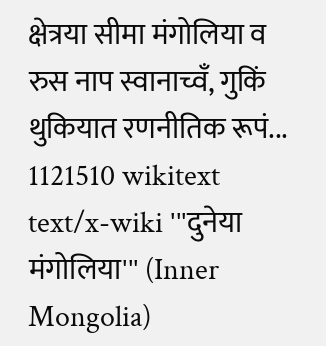क्षेत्रया सीमा मंगोलिया व रुस नाप स्वानाच्वँ, गुकिं थुकियात रणनीतिक रूपं... 1121510 wikitext text/x-wiki '''दुनेया मंगोलिया''' (Inner Mongolia)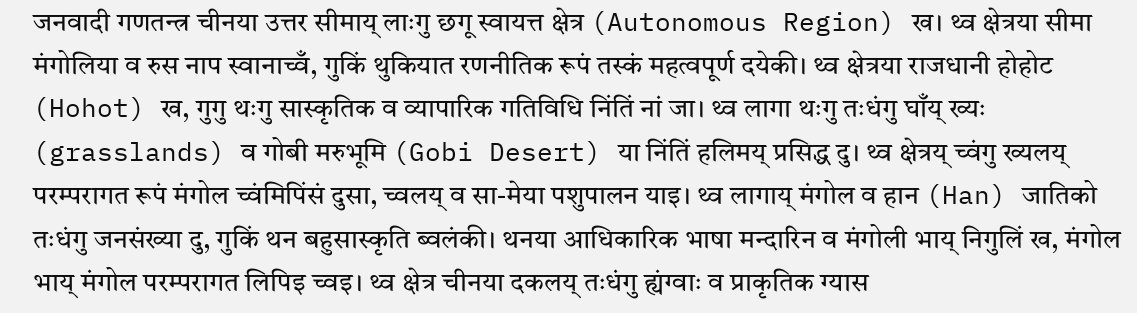जनवादी गणतन्त्र चीनया उत्तर सीमाय् लाःगु छगू स्वायत्त क्षेत्र (Autonomous Region) ख। थ्व क्षेत्रया सीमा मंगोलिया व रुस नाप स्वानाच्वँ, गुकिं थुकियात रणनीतिक रूपं तस्कं महत्वपूर्ण दयेकी। थ्व क्षेत्रया राजधानी होहोट (Hohot) ख, गुगु थःगु सास्कृतिक व व्यापारिक गतिविधि निंतिं नां जा। थ्व लागा थःगु तःधंगु घाँय् ख्यः (grasslands) व गोबी मरुभूमि (Gobi Desert) या निंतिं हलिमय् प्रसिद्ध दु। थ्व क्षेत्रय् च्वंगु ख्यलय् परम्परागत रूपं मंगोल च्वंमिपिंसं दुसा, च्वलय् व सा-मेया पशुपालन याइ। थ्व लागाय् मंगोल व हान (Han) जातिको तःधंगु जनसंख्या दु, गुकिं थन बहुसास्कृति ब्वलंकी। थनया आधिकारिक भाषा मन्दारिन व मंगोली भाय् निगुलिं ख, मंगोल भाय् मंगोल परम्परागत लिपिइ च्वइ। थ्व क्षेत्र चीनया दकलय् तःधंगु ह्यंग्वाः व प्राकृतिक ग्यास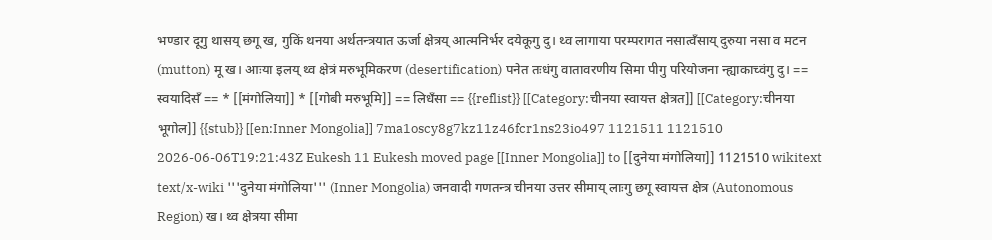भण्डार दूगु थासय् छगू ख, गुकिं थनया अर्थतन्त्रयात ऊर्जा क्षेत्रय् आत्मनिर्भर दयेकूगु दु। थ्व लागाया परम्परागत नसात्वँसाय् दुरुया नसा व मटन (mutton) मू ख। आःया इलय् थ्व क्षेत्रं मरुभूमिकरण (desertification) पनेत तःधंगु वातावरणीय सिमा पीगु परियोजना न्ह्याकाच्वंगु दु। == स्वयादिसँ == * [[मंगोलिया]] * [[गोबी मरुभूमि]] == लिधँसा == {{reflist}} [[Category:चीनया स्वायत्त क्षेत्रत]] [[Category:चीनया भूगोल]] {{stub}} [[en:Inner Mongolia]] 7ma1oscy8g7kz11z46fcr1ns23io497 1121511 1121510 2026-06-06T19:21:43Z Eukesh 11 Eukesh moved page [[Inner Mongolia]] to [[दुनेया मंगोलिया]] 1121510 wikitext text/x-wiki '''दुनेया मंगोलिया''' (Inner Mongolia) जनवादी गणतन्त्र चीनया उत्तर सीमाय् लाःगु छगू स्वायत्त क्षेत्र (Autonomous Region) ख। थ्व क्षेत्रया सीमा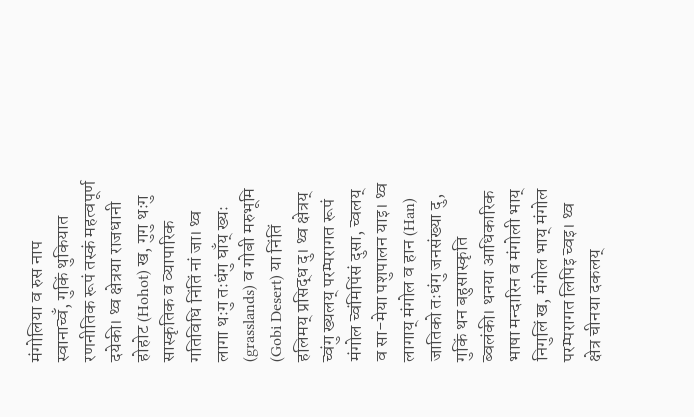मंगोलिया व रुस नाप स्वानाच्वँ, गुकिं थुकियात रणनीतिक रूपं तस्कं महत्वपूर्ण दयेकी। थ्व क्षेत्रया राजधानी होहोट (Hohot) ख, गुगु थःगु सास्कृतिक व व्यापारिक गतिविधि निंतिं नां जा। थ्व लागा थःगु तःधंगु घाँय् ख्यः (grasslands) व गोबी मरुभूमि (Gobi Desert) या निंतिं हलिमय् प्रसिद्ध दु। थ्व क्षेत्रय् च्वंगु ख्यलय् परम्परागत रूपं मंगोल च्वंमिपिंसं दुसा, च्वलय् व सा-मेया पशुपालन याइ। थ्व लागाय् मंगोल व हान (Han) जातिको तःधंगु जनसंख्या दु, गुकिं थन बहुसास्कृति ब्वलंकी। थनया आधिकारिक भाषा मन्दारिन व मंगोली भाय् निगुलिं ख, मंगोल भाय् मंगोल परम्परागत लिपिइ च्वइ। थ्व क्षेत्र चीनया दकलय्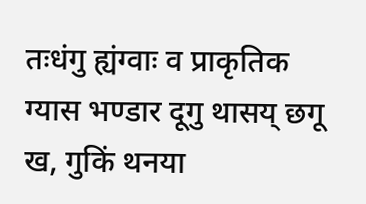तःधंगु ह्यंग्वाः व प्राकृतिक ग्यास भण्डार दूगु थासय् छगू ख, गुकिं थनया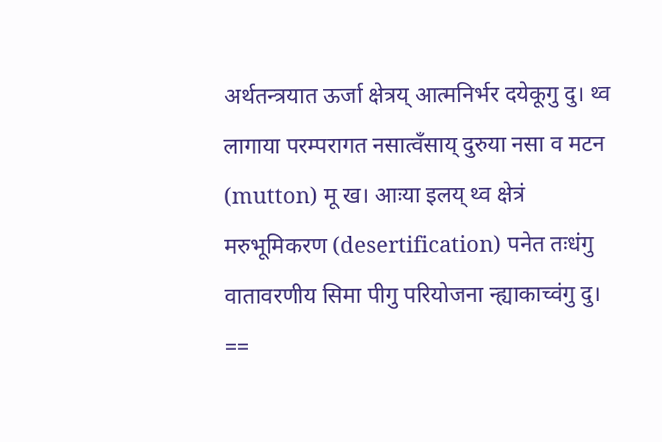अर्थतन्त्रयात ऊर्जा क्षेत्रय् आत्मनिर्भर दयेकूगु दु। थ्व लागाया परम्परागत नसात्वँसाय् दुरुया नसा व मटन (mutton) मू ख। आःया इलय् थ्व क्षेत्रं मरुभूमिकरण (desertification) पनेत तःधंगु वातावरणीय सिमा पीगु परियोजना न्ह्याकाच्वंगु दु। ==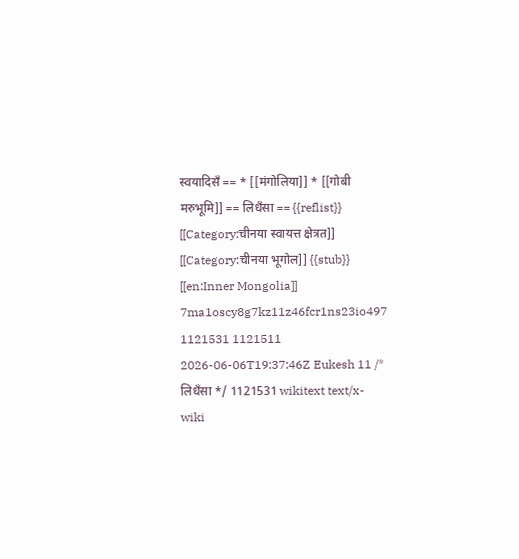स्वयादिसँ == * [[मंगोलिया]] * [[गोबी मरुभूमि]] == लिधँसा == {{reflist}} [[Category:चीनया स्वायत्त क्षेत्रत]] [[Category:चीनया भूगोल]] {{stub}} [[en:Inner Mongolia]] 7ma1oscy8g7kz11z46fcr1ns23io497 1121531 1121511 2026-06-06T19:37:46Z Eukesh 11 /* लिधँसा */ 1121531 wikitext text/x-wiki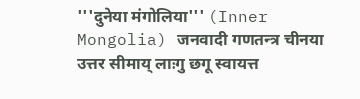'''दुनेया मंगोलिया''' (Inner Mongolia) जनवादी गणतन्त्र चीनया उत्तर सीमाय् लाःगु छगू स्वायत्त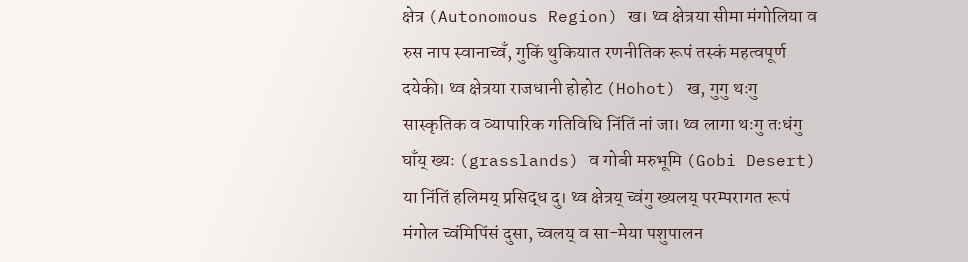क्षेत्र (Autonomous Region) ख। थ्व क्षेत्रया सीमा मंगोलिया व रुस नाप स्वानाच्वँ, गुकिं थुकियात रणनीतिक रूपं तस्कं महत्वपूर्ण दयेकी। थ्व क्षेत्रया राजधानी होहोट (Hohot) ख, गुगु थःगु सास्कृतिक व व्यापारिक गतिविधि निंतिं नां जा। थ्व लागा थःगु तःधंगु घाँय् ख्यः (grasslands) व गोबी मरुभूमि (Gobi Desert) या निंतिं हलिमय् प्रसिद्ध दु। थ्व क्षेत्रय् च्वंगु ख्यलय् परम्परागत रूपं मंगोल च्वंमिपिंसं दुसा, च्वलय् व सा-मेया पशुपालन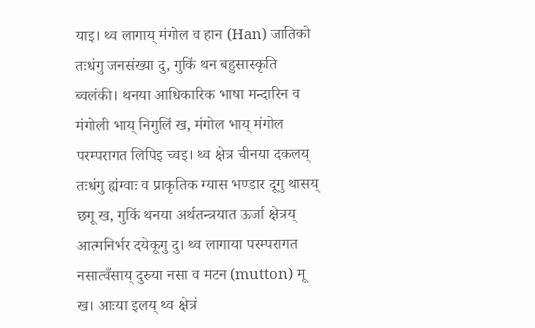याइ। थ्व लागाय् मंगोल व हान (Han) जातिको तःधंगु जनसंख्या दु, गुकिं थन बहुसास्कृति ब्वलंकी। थनया आधिकारिक भाषा मन्दारिन व मंगोली भाय् निगुलिं ख, मंगोल भाय् मंगोल परम्परागत लिपिइ च्वइ। थ्व क्षेत्र चीनया दकलय् तःधंगु ह्यंग्वाः व प्राकृतिक ग्यास भण्डार दूगु थासय् छगू ख, गुकिं थनया अर्थतन्त्रयात ऊर्जा क्षेत्रय् आत्मनिर्भर दयेकूगु दु। थ्व लागाया परम्परागत नसात्वँसाय् दुरुया नसा व मटन (mutton) मू ख। आःया इलय् थ्व क्षेत्रं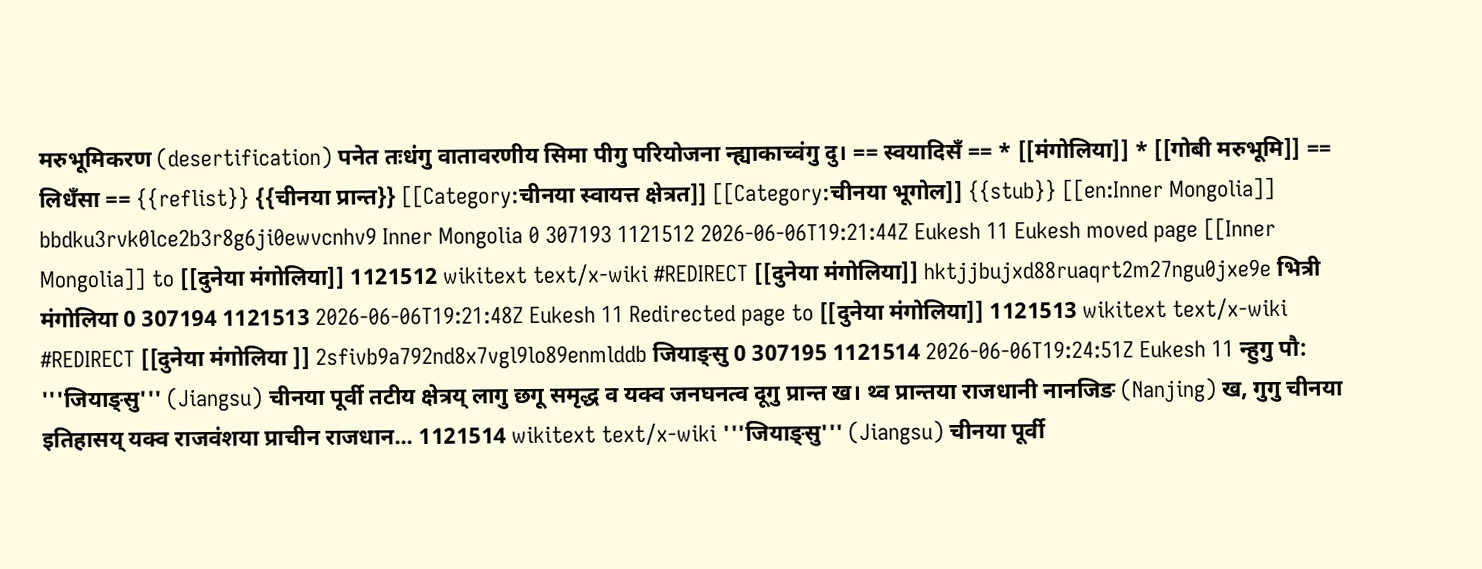मरुभूमिकरण (desertification) पनेत तःधंगु वातावरणीय सिमा पीगु परियोजना न्ह्याकाच्वंगु दु। == स्वयादिसँ == * [[मंगोलिया]] * [[गोबी मरुभूमि]] == लिधँसा == {{reflist}} {{चीनया प्रान्त}} [[Category:चीनया स्वायत्त क्षेत्रत]] [[Category:चीनया भूगोल]] {{stub}} [[en:Inner Mongolia]] bbdku3rvk0lce2b3r8g6ji0ewvcnhv9 Inner Mongolia 0 307193 1121512 2026-06-06T19:21:44Z Eukesh 11 Eukesh moved page [[Inner Mongolia]] to [[दुनेया मंगोलिया]] 1121512 wikitext text/x-wiki #REDIRECT [[दुनेया मंगोलिया]] hktjjbujxd88ruaqrt2m27ngu0jxe9e भित्री मंगोलिया 0 307194 1121513 2026-06-06T19:21:48Z Eukesh 11 Redirected page to [[दुनेया मंगोलिया]] 1121513 wikitext text/x-wiki #REDIRECT [[दुनेया मंगोलिया ]] 2sfivb9a792nd8x7vgl9lo89enmlddb जियाङ्सु 0 307195 1121514 2026-06-06T19:24:51Z Eukesh 11 न्हुगु पौ: '''जियाङ्सु''' (Jiangsu) चीनया पूर्वी तटीय क्षेत्रय् लागु छगू समृद्ध व यक्व जनघनत्व दूगु प्रान्त ख। थ्व प्रान्तया राजधानी नानजिङ (Nanjing) ख, गुगु चीनया इतिहासय् यक्व राजवंशया प्राचीन राजधान... 1121514 wikitext text/x-wiki '''जियाङ्सु''' (Jiangsu) चीनया पूर्वी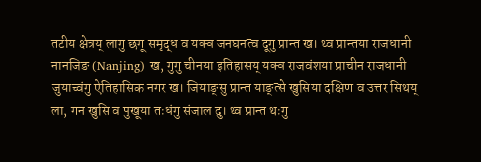तटीय क्षेत्रय् लागु छगू समृद्ध व यक्व जनघनत्व दूगु प्रान्त ख। थ्व प्रान्तया राजधानी नानजिङ (Nanjing) ख, गुगु चीनया इतिहासय् यक्व राजवंशया प्राचीन राजधानी जुयाच्वंगु ऐतिहासिक नगर ख। जियाङ्सु प्रान्त याङ्त्से खुसिया दक्षिण व उत्तर सिथय् ला, गन खुसि व पुखूया तःधंगु संजाल दु। थ्व प्रान्त थःगु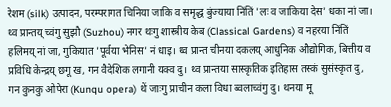रेशम (silk) उत्पादन, परम्परागत चिनिया जाकि व समृद्ध बुंज्याया निंतिं 'लः व जाकिया देस' धका नां जा। थ्व प्रान्तय् च्वंगु सुझौ (Suzhou) नगर थःगु शास्त्रीय केब (Classical Gardens) व नहरया निंतिं हलिमय् नां जा, गुकियात 'पूर्वया भेनिस' नं धाइ। थ्व प्रान्त चीनया दकलय् आधुनिक औद्योगिक, बित्तीय व प्रविधि केन्द्रय् छगू ख, गन वैदेशिक लगानी यक्व दु। थ्व प्रान्तया सास्कृतिक इतिहास तस्कं सुसंस्कृत दु, गन कुनकु ओपेरा (Kunqu opera) थें जाःगु प्राचीन कला विधा ब्वलाच्वंगु दु। थनया मू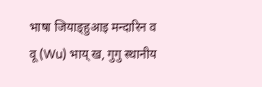भाषा जियाङ्हुआइ मन्दारिन व वू (Wu) भाय् ख, गुगु स्थानीय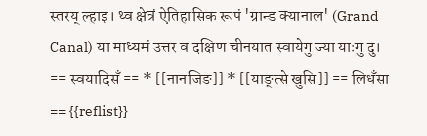स्तरय् ल्हाइ। थ्व क्षेत्रं ऐतिहासिक रूपं 'ग्रान्ड क्यानाल' (Grand Canal) या माध्यमं उत्तर व दक्षिण चीनयात स्वायेगु ज्या याःगु दु। == स्वयादिसँ == * [[नानजिङ]] * [[याङ्त्से खुसि]] == लिधँसा == {{reflist}}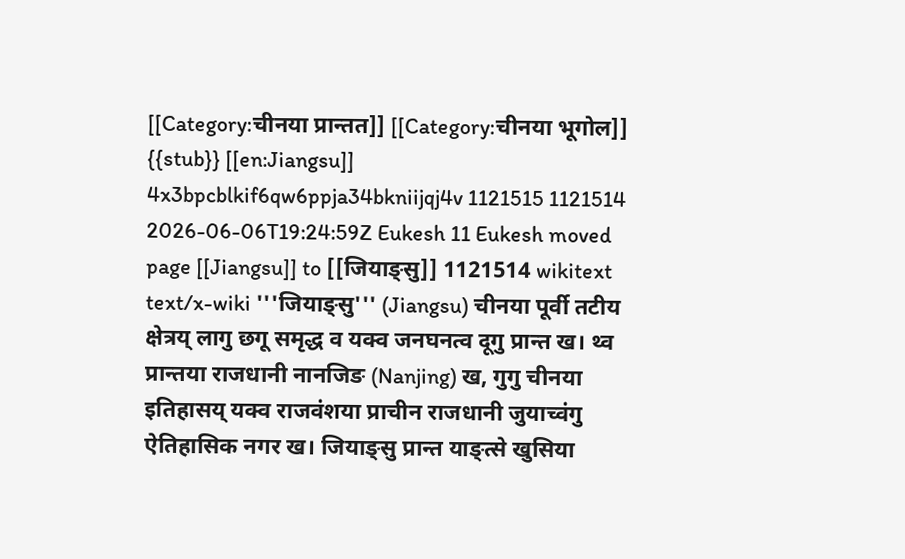[[Category:चीनया प्रान्तत]] [[Category:चीनया भूगोल]] {{stub}} [[en:Jiangsu]] 4x3bpcblkif6qw6ppja34bkniijqj4v 1121515 1121514 2026-06-06T19:24:59Z Eukesh 11 Eukesh moved page [[Jiangsu]] to [[जियाङ्सु]] 1121514 wikitext text/x-wiki '''जियाङ्सु''' (Jiangsu) चीनया पूर्वी तटीय क्षेत्रय् लागु छगू समृद्ध व यक्व जनघनत्व दूगु प्रान्त ख। थ्व प्रान्तया राजधानी नानजिङ (Nanjing) ख, गुगु चीनया इतिहासय् यक्व राजवंशया प्राचीन राजधानी जुयाच्वंगु ऐतिहासिक नगर ख। जियाङ्सु प्रान्त याङ्त्से खुसिया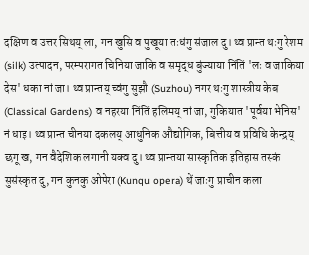दक्षिण व उत्तर सिथय् ला, गन खुसि व पुखूया तःधंगु संजाल दु। थ्व प्रान्त थःगु रेशम (silk) उत्पादन, परम्परागत चिनिया जाकि व समृद्ध बुंज्याया निंतिं 'लः व जाकिया देस' धका नां जा। थ्व प्रान्तय् च्वंगु सुझौ (Suzhou) नगर थःगु शास्त्रीय केब (Classical Gardens) व नहरया निंतिं हलिमय् नां जा, गुकियात 'पूर्वया भेनिस' नं धाइ। थ्व प्रान्त चीनया दकलय् आधुनिक औद्योगिक, बित्तीय व प्रविधि केन्द्रय् छगू ख, गन वैदेशिक लगानी यक्व दु। थ्व प्रान्तया सास्कृतिक इतिहास तस्कं सुसंस्कृत दु, गन कुनकु ओपेरा (Kunqu opera) थें जाःगु प्राचीन कला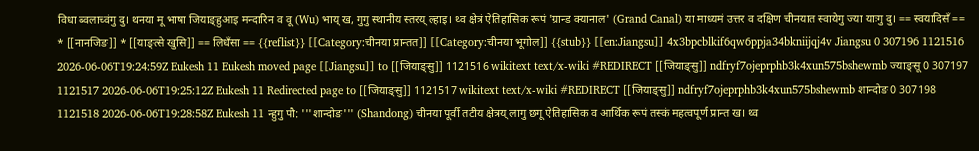विधा ब्वलाच्वंगु दु। थनया मू भाषा जियाङ्हुआइ मन्दारिन व वू (Wu) भाय् ख, गुगु स्थानीय स्तरय् ल्हाइ। थ्व क्षेत्रं ऐतिहासिक रूपं 'ग्रान्ड क्यानाल' (Grand Canal) या माध्यमं उत्तर व दक्षिण चीनयात स्वायेगु ज्या याःगु दु। == स्वयादिसँ == * [[नानजिङ]] * [[याङ्त्से खुसि]] == लिधँसा == {{reflist}} [[Category:चीनया प्रान्तत]] [[Category:चीनया भूगोल]] {{stub}} [[en:Jiangsu]] 4x3bpcblkif6qw6ppja34bkniijqj4v Jiangsu 0 307196 1121516 2026-06-06T19:24:59Z Eukesh 11 Eukesh moved page [[Jiangsu]] to [[जियाङ्सु]] 1121516 wikitext text/x-wiki #REDIRECT [[जियाङ्सु]] ndfryf7ojeprphb3k4xun575bshewmb ज्याङ्सू 0 307197 1121517 2026-06-06T19:25:12Z Eukesh 11 Redirected page to [[जियाङ्सु]] 1121517 wikitext text/x-wiki #REDIRECT [[जियाङ्सु]] ndfryf7ojeprphb3k4xun575bshewmb शान्दोङ 0 307198 1121518 2026-06-06T19:28:58Z Eukesh 11 न्हुगु पौ: '''शान्दोङ''' (Shandong) चीनया पूर्वी तटीय क्षेत्रय् लागु छगू ऐतिहासिक व आर्थिक रूपं तस्कं महत्वपूर्ण प्रान्त ख। थ्व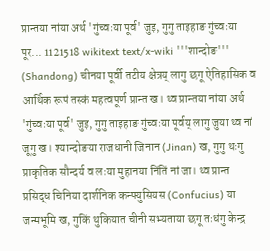प्रान्तया नांया अर्थ 'गुंच्वःया पूर्व' जुइ, गुगु ताइहाङ गुंच्वःया पूर... 1121518 wikitext text/x-wiki '''शान्दोङ''' (Shandong) चीनया पूर्वी तटीय क्षेत्रय् लागु छगू ऐतिहासिक व आर्थिक रूपं तस्कं महत्वपूर्ण प्रान्त ख। थ्व प्रान्तया नांया अर्थ 'गुंच्वःया पूर्व' जुइ, गुगु ताइहाङ गुंच्वःया पूर्वय् लागु जुया थ्व नां जूगु ख। श्यान्दोङया राजधानी जिनान (Jinan) ख, गुगु थःगु प्राकृतिक सौन्दर्य व लःया मुहानया निंतिं नां जा। थ्व प्रान्त प्रसिद्ध चिनिया दार्शनिक कन्फ्युसियस (Confucius) या जन्मभूमि ख, गुकिं थुकियात चीनी सभ्यताया छगू तःधंगु केन्द्र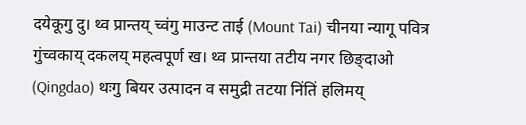दयेकूगु दु। थ्व प्रान्तय् च्वंगु माउन्ट ताई (Mount Tai) चीनया न्यागू पवित्र गुंच्वकाय् दकलय् महत्वपूर्ण ख। थ्व प्रान्तया तटीय नगर छिङ्दाओ (Qingdao) थःगु बियर उत्पादन व समुद्री तटया निंतिं हलिमय्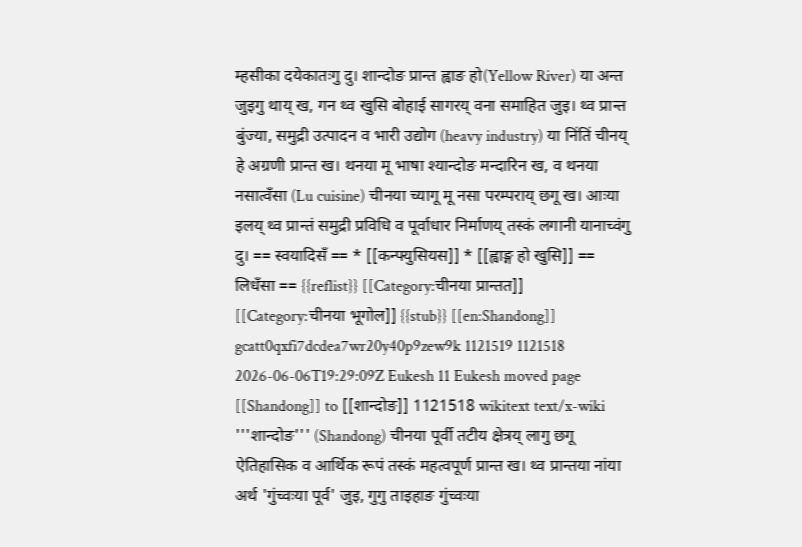म्हसीका दयेकातःगु दु। शान्दोङ प्रान्त ह्वाङ हो(Yellow River) या अन्त जुइगु थाय् ख, गन थ्व खुसि बोहाई सागरय् वना समाहित जुइ। थ्व प्रान्त बुंज्या, समुद्री उत्पादन व भारी उद्योग (heavy industry) या निंतिं चीनय् हे अग्रणी प्रान्त ख। थनया मू भाषा श्यान्दोङ मन्दारिन ख, व थनया नसात्वँसा (Lu cuisine) चीनया च्यागू मू नसा परम्पराय् छगू ख। आःया इलय् थ्व प्रान्तं समुद्री प्रविधि व पूर्वाधार निर्माणय् तस्कं लगानी यानाच्वंगु दु। == स्वयादिसँ == * [[कन्फ्युसियस]] * [[ह्वाङ्ग हो खुसि]] == लिधँसा == {{reflist}} [[Category:चीनया प्रान्तत]] [[Category:चीनया भूगोल]] {{stub}} [[en:Shandong]] gcatt0qxfi7dcdea7wr20y40p9zew9k 1121519 1121518 2026-06-06T19:29:09Z Eukesh 11 Eukesh moved page [[Shandong]] to [[शान्दोङ]] 1121518 wikitext text/x-wiki '''शान्दोङ''' (Shandong) चीनया पूर्वी तटीय क्षेत्रय् लागु छगू ऐतिहासिक व आर्थिक रूपं तस्कं महत्वपूर्ण प्रान्त ख। थ्व प्रान्तया नांया अर्थ 'गुंच्वःया पूर्व' जुइ, गुगु ताइहाङ गुंच्वःया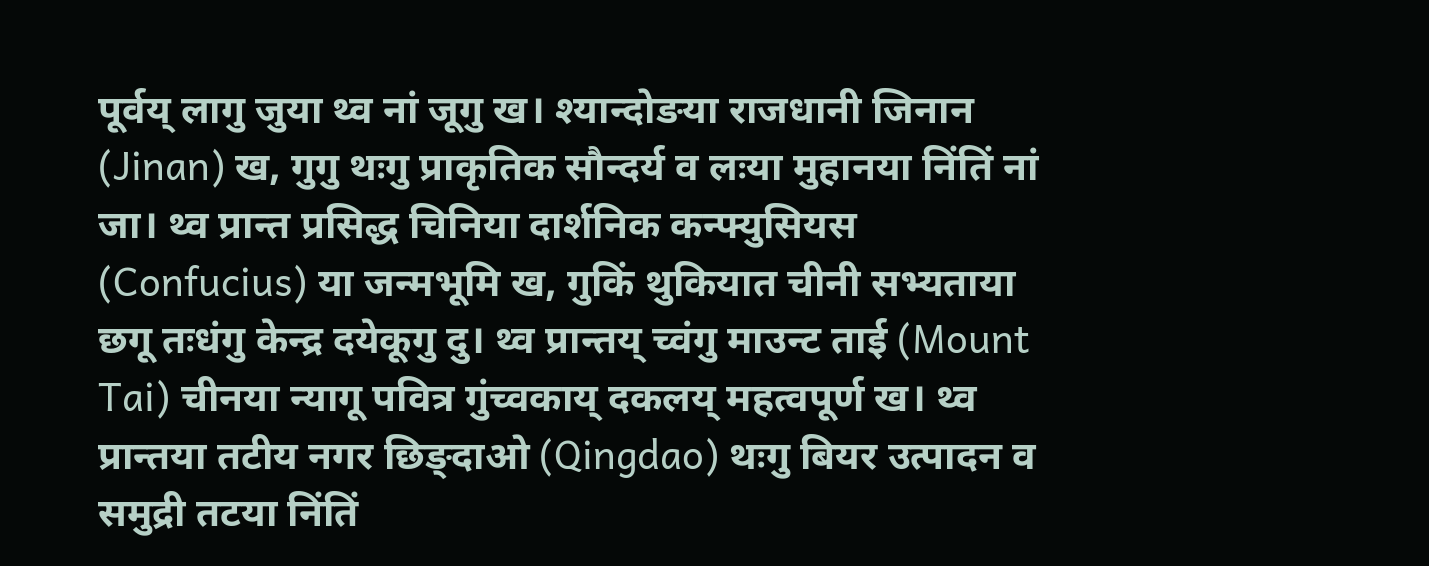पूर्वय् लागु जुया थ्व नां जूगु ख। श्यान्दोङया राजधानी जिनान (Jinan) ख, गुगु थःगु प्राकृतिक सौन्दर्य व लःया मुहानया निंतिं नां जा। थ्व प्रान्त प्रसिद्ध चिनिया दार्शनिक कन्फ्युसियस (Confucius) या जन्मभूमि ख, गुकिं थुकियात चीनी सभ्यताया छगू तःधंगु केन्द्र दयेकूगु दु। थ्व प्रान्तय् च्वंगु माउन्ट ताई (Mount Tai) चीनया न्यागू पवित्र गुंच्वकाय् दकलय् महत्वपूर्ण ख। थ्व प्रान्तया तटीय नगर छिङ्दाओ (Qingdao) थःगु बियर उत्पादन व समुद्री तटया निंतिं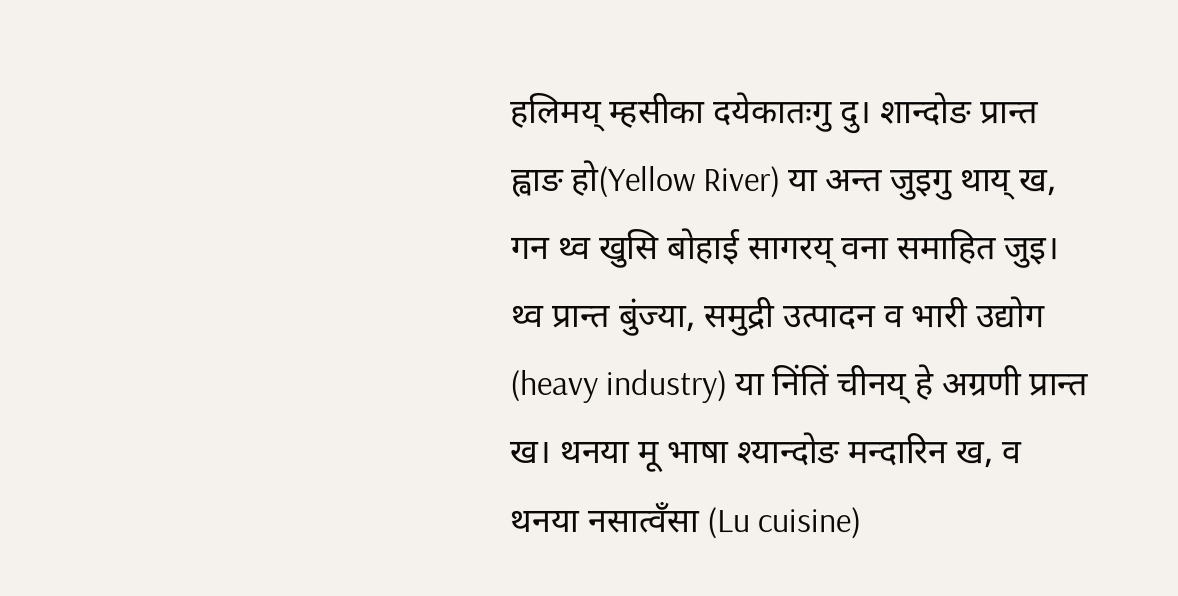हलिमय् म्हसीका दयेकातःगु दु। शान्दोङ प्रान्त ह्वाङ हो(Yellow River) या अन्त जुइगु थाय् ख, गन थ्व खुसि बोहाई सागरय् वना समाहित जुइ। थ्व प्रान्त बुंज्या, समुद्री उत्पादन व भारी उद्योग (heavy industry) या निंतिं चीनय् हे अग्रणी प्रान्त ख। थनया मू भाषा श्यान्दोङ मन्दारिन ख, व थनया नसात्वँसा (Lu cuisine)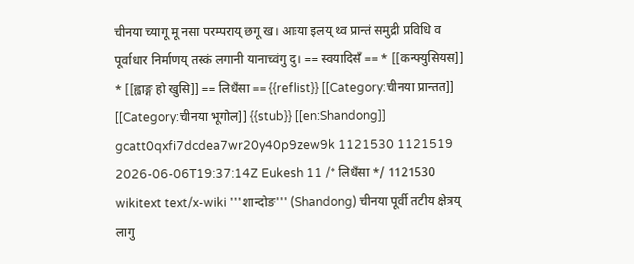चीनया च्यागू मू नसा परम्पराय् छगू ख। आःया इलय् थ्व प्रान्तं समुद्री प्रविधि व पूर्वाधार निर्माणय् तस्कं लगानी यानाच्वंगु दु। == स्वयादिसँ == * [[कन्फ्युसियस]] * [[ह्वाङ्ग हो खुसि]] == लिधँसा == {{reflist}} [[Category:चीनया प्रान्तत]] [[Category:चीनया भूगोल]] {{stub}} [[en:Shandong]] gcatt0qxfi7dcdea7wr20y40p9zew9k 1121530 1121519 2026-06-06T19:37:14Z Eukesh 11 /* लिधँसा */ 1121530 wikitext text/x-wiki '''शान्दोङ''' (Shandong) चीनया पूर्वी तटीय क्षेत्रय् लागु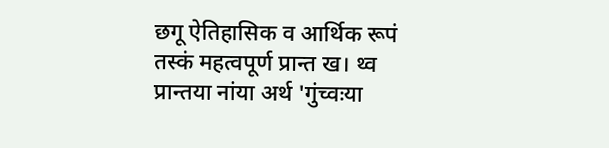छगू ऐतिहासिक व आर्थिक रूपं तस्कं महत्वपूर्ण प्रान्त ख। थ्व प्रान्तया नांया अर्थ 'गुंच्वःया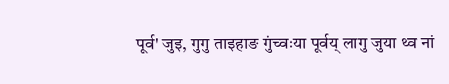पूर्व' जुइ, गुगु ताइहाङ गुंच्वःया पूर्वय् लागु जुया थ्व नां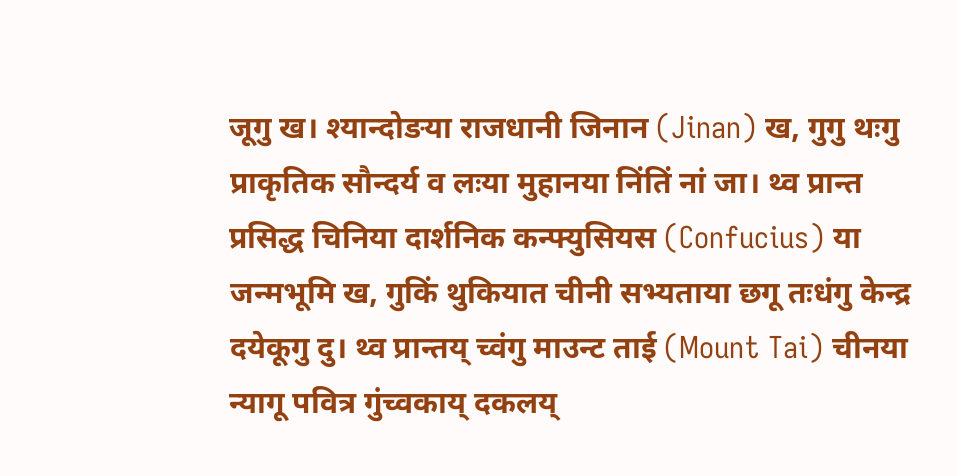जूगु ख। श्यान्दोङया राजधानी जिनान (Jinan) ख, गुगु थःगु प्राकृतिक सौन्दर्य व लःया मुहानया निंतिं नां जा। थ्व प्रान्त प्रसिद्ध चिनिया दार्शनिक कन्फ्युसियस (Confucius) या जन्मभूमि ख, गुकिं थुकियात चीनी सभ्यताया छगू तःधंगु केन्द्र दयेकूगु दु। थ्व प्रान्तय् च्वंगु माउन्ट ताई (Mount Tai) चीनया न्यागू पवित्र गुंच्वकाय् दकलय्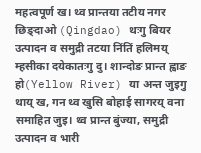महत्वपूर्ण ख। थ्व प्रान्तया तटीय नगर छिङ्दाओ (Qingdao) थःगु बियर उत्पादन व समुद्री तटया निंतिं हलिमय् म्हसीका दयेकातःगु दु। शान्दोङ प्रान्त ह्वाङ हो(Yellow River) या अन्त जुइगु थाय् ख, गन थ्व खुसि बोहाई सागरय् वना समाहित जुइ। थ्व प्रान्त बुंज्या, समुद्री उत्पादन व भारी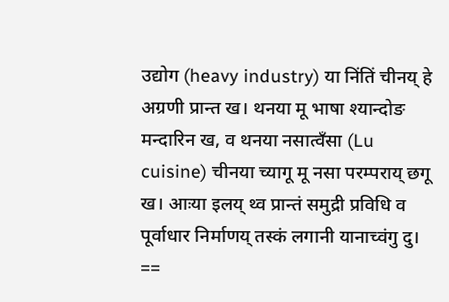उद्योग (heavy industry) या निंतिं चीनय् हे अग्रणी प्रान्त ख। थनया मू भाषा श्यान्दोङ मन्दारिन ख, व थनया नसात्वँसा (Lu cuisine) चीनया च्यागू मू नसा परम्पराय् छगू ख। आःया इलय् थ्व प्रान्तं समुद्री प्रविधि व पूर्वाधार निर्माणय् तस्कं लगानी यानाच्वंगु दु। ==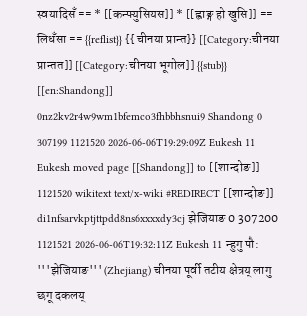स्वयादिसँ == * [[कन्फ्युसियस]] * [[ह्वाङ्ग हो खुसि]] == लिधँसा == {{reflist}} {{चीनया प्रान्त}} [[Category:चीनया प्रान्तत]] [[Category:चीनया भूगोल]] {{stub}} [[en:Shandong]] 0nz2kv2r4w9wm1bfemco3fhbbhsnui9 Shandong 0 307199 1121520 2026-06-06T19:29:09Z Eukesh 11 Eukesh moved page [[Shandong]] to [[शान्दोङ]] 1121520 wikitext text/x-wiki #REDIRECT [[शान्दोङ]] di1nfsarvkptjttpdd8ns6xxxxdy3cj झेजियाङ 0 307200 1121521 2026-06-06T19:32:11Z Eukesh 11 न्हुगु पौ: '''झेजियाङ''' (Zhejiang) चीनया पूर्वी तटीय क्षेत्रय् लागु छगू दकलय्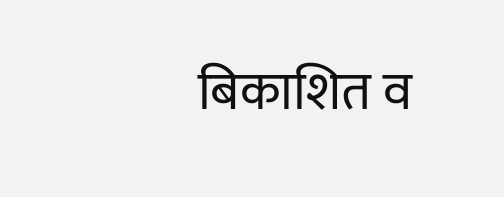बिकाशित व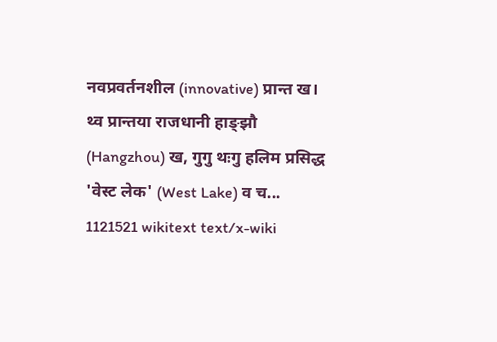नवप्रवर्तनशील (innovative) प्रान्त ख। थ्व प्रान्तया राजधानी हाङ्झौ (Hangzhou) ख, गुगु थःगु हलिम प्रसिद्ध 'वेस्ट लेक' (West Lake) व च... 1121521 wikitext text/x-wiki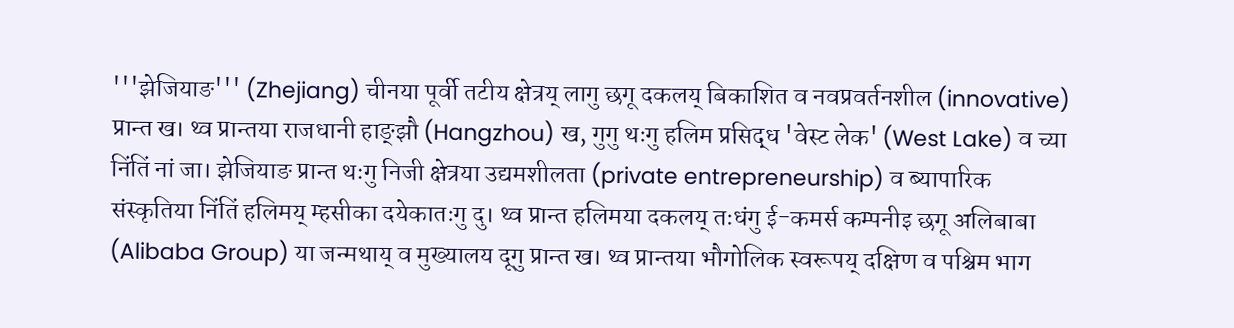'''झेजियाङ''' (Zhejiang) चीनया पूर्वी तटीय क्षेत्रय् लागु छगू दकलय् बिकाशित व नवप्रवर्तनशील (innovative) प्रान्त ख। थ्व प्रान्तया राजधानी हाङ्झौ (Hangzhou) ख, गुगु थःगु हलिम प्रसिद्ध 'वेस्ट लेक' (West Lake) व च्या निंतिं नां जा। झेजियाङ प्रान्त थःगु निजी क्षेत्रया उद्यमशीलता (private entrepreneurship) व ब्यापारिक संस्कृतिया निंतिं हलिमय् म्हसीका दयेकातःगु दु। थ्व प्रान्त हलिमया दकलय् तःधंगु ई-कमर्स कम्पनीइ छगू अलिबाबा (Alibaba Group) या जन्मथाय् व मुख्यालय दूगु प्रान्त ख। थ्व प्रान्तया भौगोलिक स्वरूपय् दक्षिण व पश्चिम भाग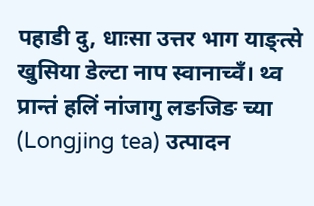पहाडी दु, धाःसा उत्तर भाग याङ्त्से खुसिया डेल्टा नाप स्वानाच्वँ। थ्व प्रान्तं हलिं नांजागु लङजिङ च्या (Longjing tea) उत्पादन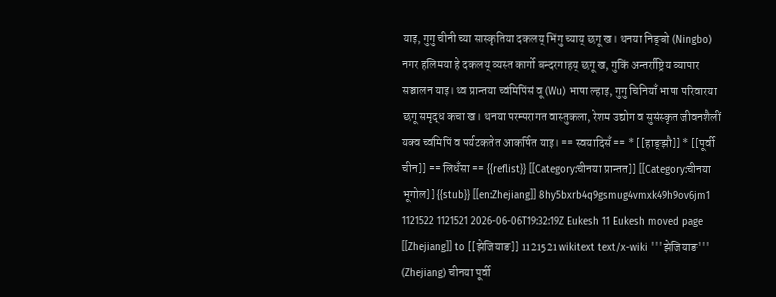याइ, गुगु चीनी च्या सास्कृतिया दकलय् भिंगु च्याय् छगू ख। थनया निङ्बो (Ningbo) नगर हलिमया हे दकलय् व्यस्त कार्गो बन्दरगाहय् छगू ख, गुकिं अन्तर्राष्ट्रिय व्यापार सञ्चालन याइ। थ्व प्रान्तया च्वंमिपिंसं वू (Wu) भाषा ल्हाइ, गुगु चिनियाँ भाषा परिवारया छगू समृद्ध कचा ख। थनया परम्परागत वास्तुकला, रेशम उद्योग व सुसंस्कृत जीवनशैलीं यक्व च्वंमिपिं व पर्यटकतेत आकर्षित याइ। == स्वयादिसँ == * [[हाङ्झौ]] * [[पूर्वी चीन]] == लिधँसा == {{reflist}} [[Category:चीनया प्रान्तत]] [[Category:चीनया भूगोल]] {{stub}} [[en:Zhejiang]] 8hy5bxrb4q9gsmug4vmxk49h9ov6jm1 1121522 1121521 2026-06-06T19:32:19Z Eukesh 11 Eukesh moved page [[Zhejiang]] to [[झेजियाङ]] 1121521 wikitext text/x-wiki '''झेजियाङ''' (Zhejiang) चीनया पूर्वी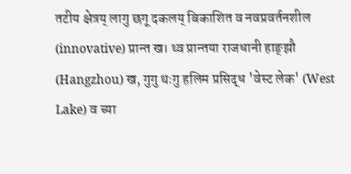तटीय क्षेत्रय् लागु छगू दकलय् बिकाशित व नवप्रवर्तनशील (innovative) प्रान्त ख। थ्व प्रान्तया राजधानी हाङ्झौ (Hangzhou) ख, गुगु थःगु हलिम प्रसिद्ध 'वेस्ट लेक' (West Lake) व च्या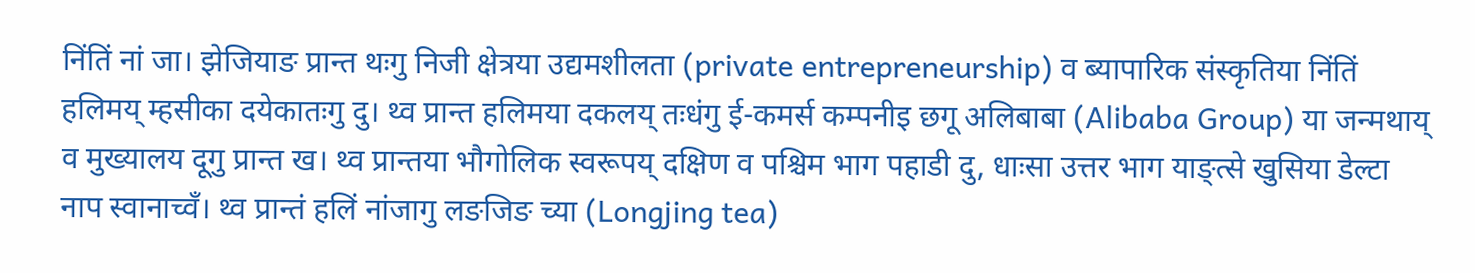निंतिं नां जा। झेजियाङ प्रान्त थःगु निजी क्षेत्रया उद्यमशीलता (private entrepreneurship) व ब्यापारिक संस्कृतिया निंतिं हलिमय् म्हसीका दयेकातःगु दु। थ्व प्रान्त हलिमया दकलय् तःधंगु ई-कमर्स कम्पनीइ छगू अलिबाबा (Alibaba Group) या जन्मथाय् व मुख्यालय दूगु प्रान्त ख। थ्व प्रान्तया भौगोलिक स्वरूपय् दक्षिण व पश्चिम भाग पहाडी दु, धाःसा उत्तर भाग याङ्त्से खुसिया डेल्टा नाप स्वानाच्वँ। थ्व प्रान्तं हलिं नांजागु लङजिङ च्या (Longjing tea)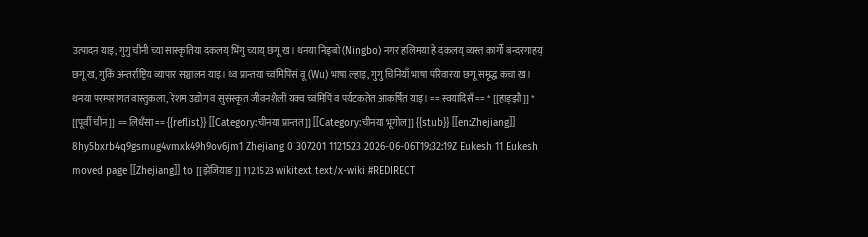उत्पादन याइ, गुगु चीनी च्या सास्कृतिया दकलय् भिंगु च्याय् छगू ख। थनया निङ्बो (Ningbo) नगर हलिमया हे दकलय् व्यस्त कार्गो बन्दरगाहय् छगू ख, गुकिं अन्तर्राष्ट्रिय व्यापार सञ्चालन याइ। थ्व प्रान्तया च्वंमिपिंसं वू (Wu) भाषा ल्हाइ, गुगु चिनियाँ भाषा परिवारया छगू समृद्ध कचा ख। थनया परम्परागत वास्तुकला, रेशम उद्योग व सुसंस्कृत जीवनशैलीं यक्व च्वंमिपिं व पर्यटकतेत आकर्षित याइ। == स्वयादिसँ == * [[हाङ्झौ]] * [[पूर्वी चीन]] == लिधँसा == {{reflist}} [[Category:चीनया प्रान्तत]] [[Category:चीनया भूगोल]] {{stub}} [[en:Zhejiang]] 8hy5bxrb4q9gsmug4vmxk49h9ov6jm1 Zhejiang 0 307201 1121523 2026-06-06T19:32:19Z Eukesh 11 Eukesh moved page [[Zhejiang]] to [[झेजियाङ]] 1121523 wikitext text/x-wiki #REDIRECT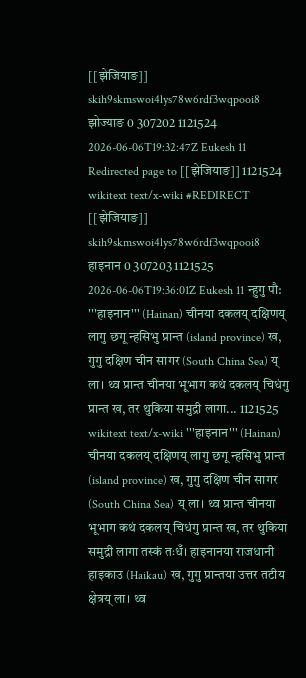[[झेजियाङ]] skih9skmswoi4lys78w6rdf3wqpooi8 झोज्याङ 0 307202 1121524 2026-06-06T19:32:47Z Eukesh 11 Redirected page to [[झेजियाङ]] 1121524 wikitext text/x-wiki #REDIRECT [[झेजियाङ]] skih9skmswoi4lys78w6rdf3wqpooi8 हाइनान 0 307203 1121525 2026-06-06T19:36:01Z Eukesh 11 न्हुगु पौ: '''हाइनान''' (Hainan) चीनया दकलय् दक्षिणय् लागु छगू न्हसिभु प्रान्त (island province) ख, गुगु दक्षिण चीन सागर (South China Sea) य् ला। थ्व प्रान्त चीनया भूभाग कथं दकलय् चिधंगु प्रान्त ख, तर थुकिया समुद्री लागा... 1121525 wikitext text/x-wiki '''हाइनान''' (Hainan) चीनया दकलय् दक्षिणय् लागु छगू न्हसिभु प्रान्त (island province) ख, गुगु दक्षिण चीन सागर (South China Sea) य् ला। थ्व प्रान्त चीनया भूभाग कथं दकलय् चिधंगु प्रान्त ख, तर थुकिया समुद्री लागा तस्कं तःधँ। हाइनानया राजधानी हाइकाउ (Haikau) ख, गुगु प्रान्तया उत्तर तटीय क्षेत्रय् ला। थ्व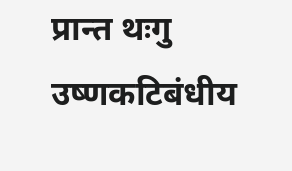प्रान्त थःगु उष्णकटिबंधीय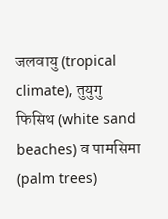जलवायु (tropical climate), तुयुगु फिसिथ (white sand beaches) व पामसिमा (palm trees)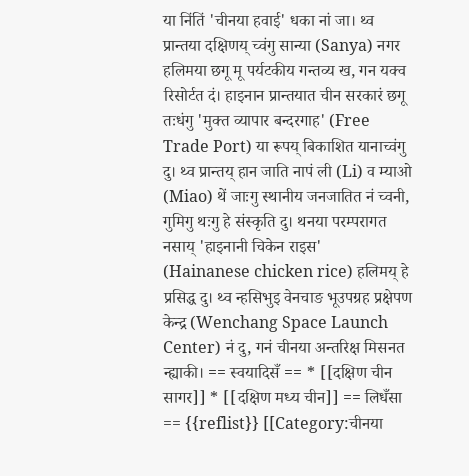या निंतिं 'चीनया हवाई' धका नां जा। थ्व प्रान्तया दक्षिणय् च्वंगु सान्या (Sanya) नगर हलिमया छगू मू पर्यटकीय गन्तव्य ख, गन यक्व रिसोर्टत दं। हाइनान प्रान्तयात चीन सरकारं छगू तःधंगु 'मुक्त व्यापार बन्दरगाह' (Free Trade Port) या रूपय् बिकाशित यानाच्वंगु दु। थ्व प्रान्तय् हान जाति नापं ली (Li) व म्याओ (Miao) थें जाःगु स्थानीय जनजातित नं च्वनी, गुमिगु थःगु हे संस्कृति दु। थनया परम्परागत नसाय् 'हाइनानी चिकेन राइस' (Hainanese chicken rice) हलिमय् हे प्रसिद्ध दु। थ्व न्हसिभुइ वेनचाङ भूउपग्रह प्रक्षेपण केन्द्र (Wenchang Space Launch Center) नं दु, गनं चीनया अन्तरिक्ष मिसनत न्ह्याकी। == स्वयादिसँ == * [[दक्षिण चीन सागर]] * [[दक्षिण मध्य चीन]] == लिधँसा == {{reflist}} [[Category:चीनया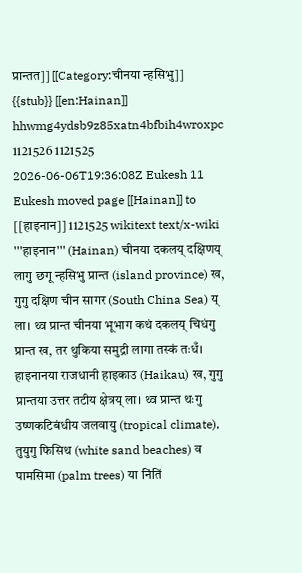प्रान्तत]] [[Category:चीनया न्हसिभु]] {{stub}} [[en:Hainan]] hhwmg4ydsb9z85xatn4bfbih4wroxpc 1121526 1121525 2026-06-06T19:36:08Z Eukesh 11 Eukesh moved page [[Hainan]] to [[हाइनान]] 1121525 wikitext text/x-wiki '''हाइनान''' (Hainan) चीनया दकलय् दक्षिणय् लागु छगू न्हसिभु प्रान्त (island province) ख, गुगु दक्षिण चीन सागर (South China Sea) य् ला। थ्व प्रान्त चीनया भूभाग कथं दकलय् चिधंगु प्रान्त ख, तर थुकिया समुद्री लागा तस्कं तःधँ। हाइनानया राजधानी हाइकाउ (Haikau) ख, गुगु प्रान्तया उत्तर तटीय क्षेत्रय् ला। थ्व प्रान्त थःगु उष्णकटिबंधीय जलवायु (tropical climate), तुयुगु फिसिथ (white sand beaches) व पामसिमा (palm trees) या निंतिं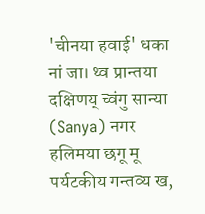'चीनया हवाई' धका नां जा। थ्व प्रान्तया दक्षिणय् च्वंगु सान्या (Sanya) नगर हलिमया छगू मू पर्यटकीय गन्तव्य ख,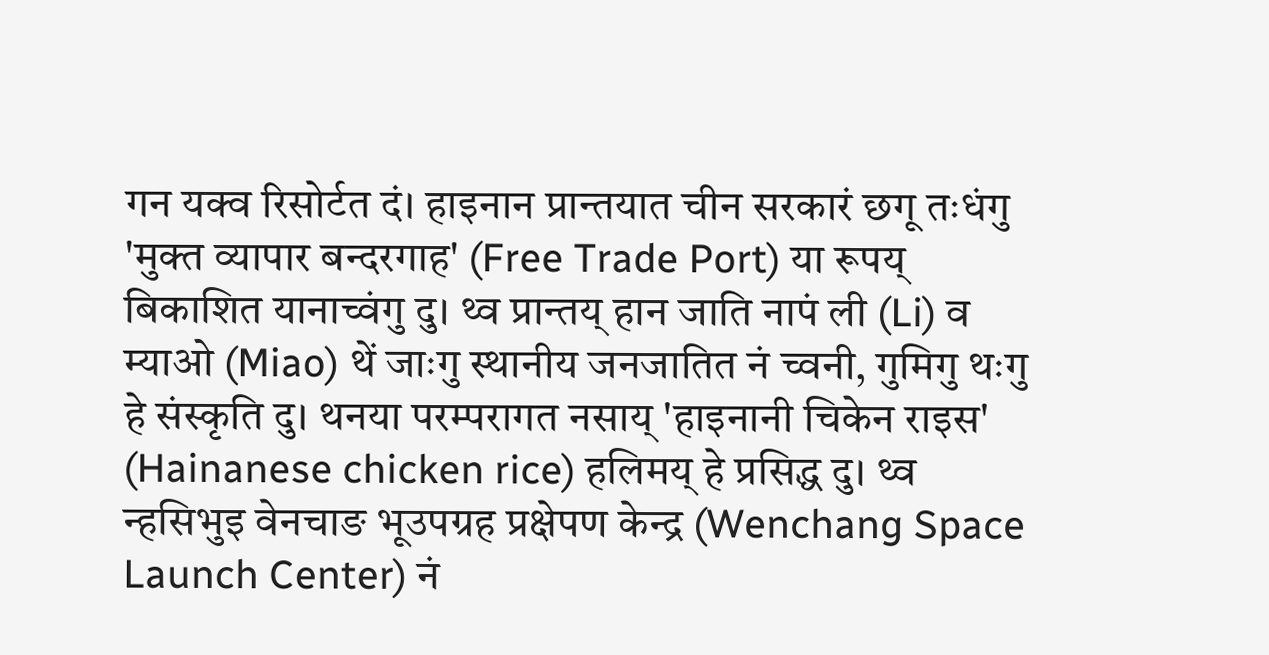गन यक्व रिसोर्टत दं। हाइनान प्रान्तयात चीन सरकारं छगू तःधंगु 'मुक्त व्यापार बन्दरगाह' (Free Trade Port) या रूपय् बिकाशित यानाच्वंगु दु। थ्व प्रान्तय् हान जाति नापं ली (Li) व म्याओ (Miao) थें जाःगु स्थानीय जनजातित नं च्वनी, गुमिगु थःगु हे संस्कृति दु। थनया परम्परागत नसाय् 'हाइनानी चिकेन राइस' (Hainanese chicken rice) हलिमय् हे प्रसिद्ध दु। थ्व न्हसिभुइ वेनचाङ भूउपग्रह प्रक्षेपण केन्द्र (Wenchang Space Launch Center) नं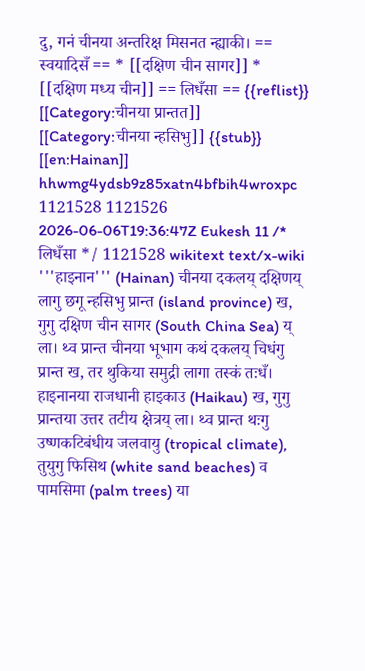दु, गनं चीनया अन्तरिक्ष मिसनत न्ह्याकी। == स्वयादिसँ == * [[दक्षिण चीन सागर]] * [[दक्षिण मध्य चीन]] == लिधँसा == {{reflist}} [[Category:चीनया प्रान्तत]] [[Category:चीनया न्हसिभु]] {{stub}} [[en:Hainan]] hhwmg4ydsb9z85xatn4bfbih4wroxpc 1121528 1121526 2026-06-06T19:36:47Z Eukesh 11 /* लिधँसा */ 1121528 wikitext text/x-wiki '''हाइनान''' (Hainan) चीनया दकलय् दक्षिणय् लागु छगू न्हसिभु प्रान्त (island province) ख, गुगु दक्षिण चीन सागर (South China Sea) य् ला। थ्व प्रान्त चीनया भूभाग कथं दकलय् चिधंगु प्रान्त ख, तर थुकिया समुद्री लागा तस्कं तःधँ। हाइनानया राजधानी हाइकाउ (Haikau) ख, गुगु प्रान्तया उत्तर तटीय क्षेत्रय् ला। थ्व प्रान्त थःगु उष्णकटिबंधीय जलवायु (tropical climate), तुयुगु फिसिथ (white sand beaches) व पामसिमा (palm trees) या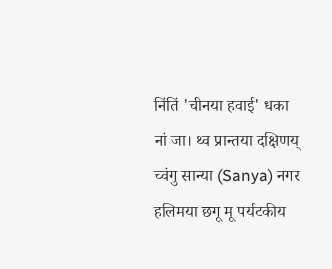निंतिं 'चीनया हवाई' धका नां जा। थ्व प्रान्तया दक्षिणय् च्वंगु सान्या (Sanya) नगर हलिमया छगू मू पर्यटकीय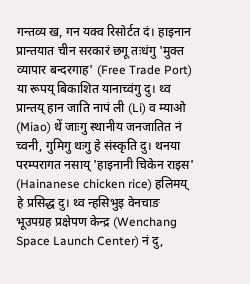गन्तव्य ख, गन यक्व रिसोर्टत दं। हाइनान प्रान्तयात चीन सरकारं छगू तःधंगु 'मुक्त व्यापार बन्दरगाह' (Free Trade Port) या रूपय् बिकाशित यानाच्वंगु दु। थ्व प्रान्तय् हान जाति नापं ली (Li) व म्याओ (Miao) थें जाःगु स्थानीय जनजातित नं च्वनी, गुमिगु थःगु हे संस्कृति दु। थनया परम्परागत नसाय् 'हाइनानी चिकेन राइस' (Hainanese chicken rice) हलिमय् हे प्रसिद्ध दु। थ्व न्हसिभुइ वेनचाङ भूउपग्रह प्रक्षेपण केन्द्र (Wenchang Space Launch Center) नं दु,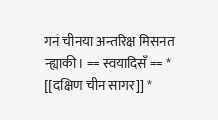गनं चीनया अन्तरिक्ष मिसनत न्ह्याकी। == स्वयादिसँ == * [[दक्षिण चीन सागर]] *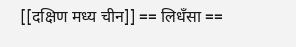[[दक्षिण मध्य चीन]] == लिधँसा ==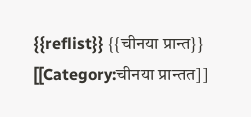{{reflist}} {{चीनया प्रान्त}} [[Category:चीनया प्रान्तत]]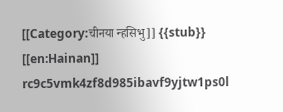[[Category:चीनया न्हसिभु]] {{stub}} [[en:Hainan]] rc9c5vmk4zf8d985ibavf9yjtw1ps0l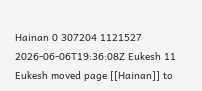Hainan 0 307204 1121527 2026-06-06T19:36:08Z Eukesh 11 Eukesh moved page [[Hainan]] to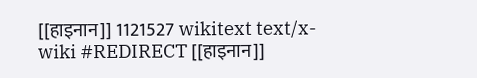[[हाइनान]] 1121527 wikitext text/x-wiki #REDIRECT [[हाइनान]]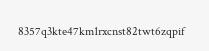8357q3kte47km1rxcnst82twt6zqpif